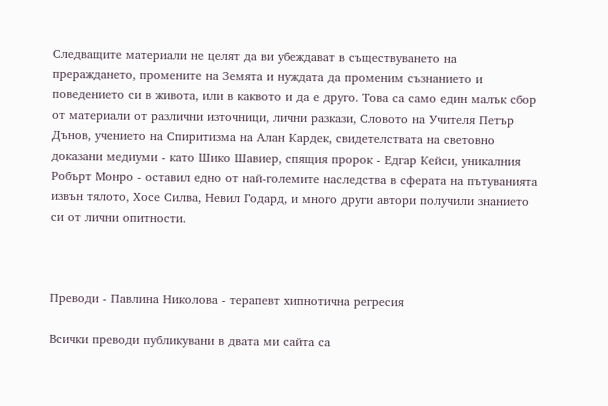Следващите материали не целят да ви убеждават в съществуването на прераждането, промените на Земята и нуждата да променим съзнанието и поведението си в живота, или в каквото и да е друго. Това са само един малък сбор от материали от различни източници, лични разкази, Словото на Учителя Петър Дънов, учението на Спиритизма на Алан Кардек, свидетелствата на световно доказани медиуми - като Шико Шавиер, спящия пророк - Едгар Кейси, уникалния Робърт Монро - оставил едно от най-големите наследства в сферата на пътуванията извън тялото, Хосе Силва, Невил Годард, и много други автори получили знанието си от лични опитности.



Преводи - Павлина Николова - терапевт хипнотична регресия

Всички преводи публикувани в двата ми сайта са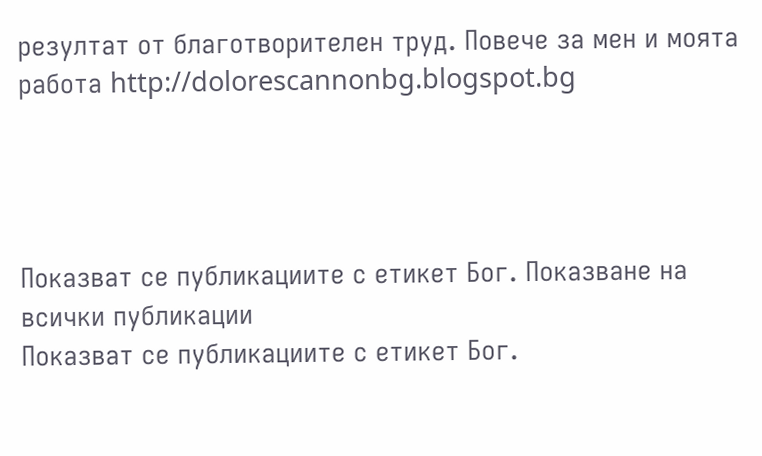резултат от благотворителен труд. Повече за мен и моята работа http://dolorescannonbg.blogspot.bg




Показват се публикациите с етикет Бог. Показване на всички публикации
Показват се публикациите с етикет Бог.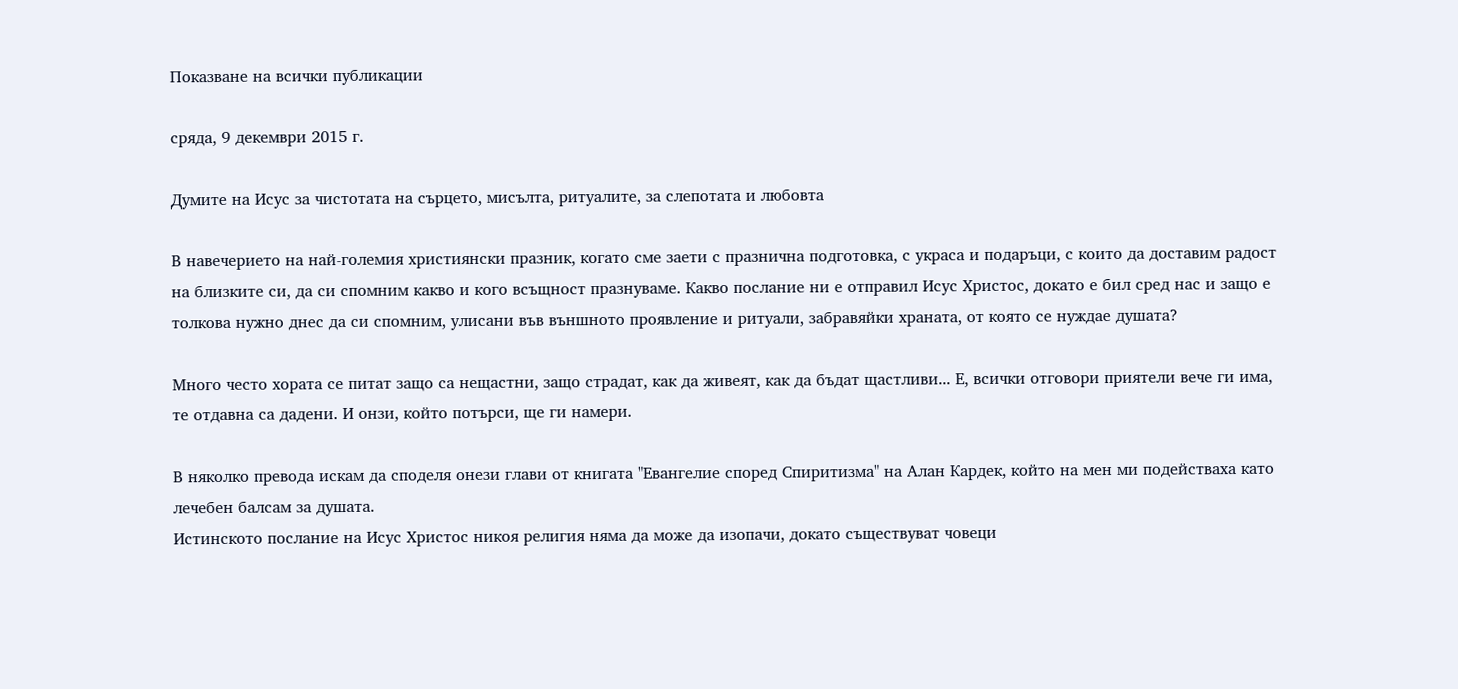Показване на всички публикации

сряда, 9 декември 2015 г.

Думите на Исус за чистотата на сърцето, мисълта, ритуалите, за слепотата и любовта

В навечерието на най-големия християнски празник, когато сме заети с празнична подготовка, с украса и подаръци, с които да доставим радост на близките си, да си спомним какво и кого всъщност празнуваме. Какво послание ни е отправил Исус Христос, докато е бил сред нас и защо е толкова нужно днес да си спомним, улисани във външното проявление и ритуали, забравяйки храната, от която се нуждае душата?

Много често хората се питат защо са нещастни, защо страдат, как да живеят, как да бъдат щастливи... Е, всички отговори приятели вече ги има, те отдавна са дадени. И онзи, който потърси, ще ги намери.

В няколко превода искам да споделя онези глави от книгата "Евангелие според Спиритизма" на Алан Кардек, който на мен ми подействаха като лечебен балсам за душата.
Истинското послание на Исус Христос никоя религия няма да може да изопачи, докато съществуват човеци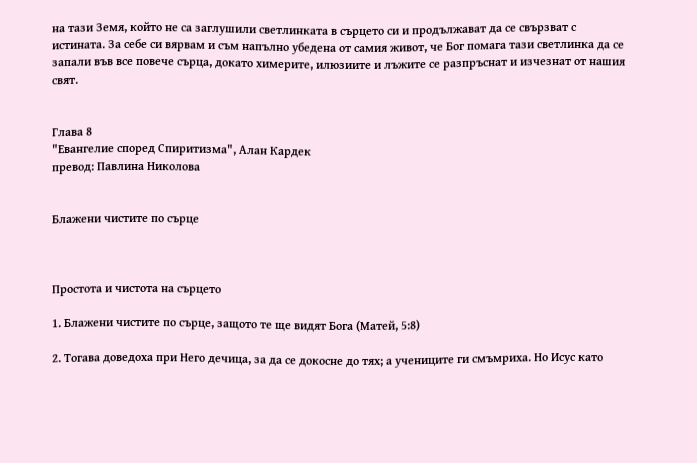на тази Земя, който не са заглушили светлинката в сърцето си и продължават да се свързват с истината. За себе си вярвам и съм напълно убедена от самия живот, че Бог помага тази светлинка да се запали във все повече сърца, докато химерите, илюзиите и лъжите се разпръснат и изчезнат от нашия свят.


Глава 8
"Евангелие според Спиритизма", Алан Кардек
превод: Павлина Николова


Блажени чистите по сърце



Простота и чистота на сърцето

1. Блажени чистите по сърце, защото те ще видят Бога (Матей, 5:8)

2. Тогава доведоха при Него дечица, за да се докосне до тях; а учениците ги смъмриха. Но Исус като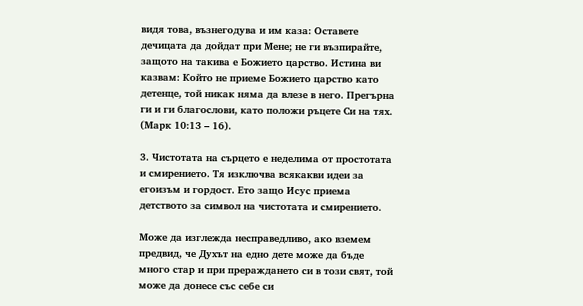видя това, възнегодува и им каза: Оставете дечицата да дойдат при Мене; не ги възпирайте, защото на такива е Божието царство. Истина ви казвам: Който не приеме Божието царство като детенце, той никак няма да влезе в него. Прегърна ги и ги благослови, като положи ръцете Си на тях. (Марк 10:13 – 16).

3. Чистотата на сърцето е неделима от простотата и смирението. Тя изключва всякакви идеи за егоизъм и гордост. Ето защо Исус приема детството за символ на чистотата и смирението.

Може да изглежда несправедливо, ако вземем предвид, че Духът на едно дете може да бъде много стар и при прераждането си в този свят, той може да донесе със себе си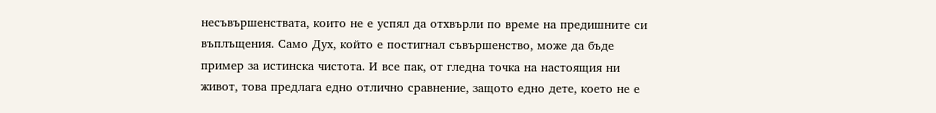несъвършенствата, които не е успял да отхвърли по време на предишните си въплъщения. Само Дух, който е постигнал съвършенство, може да бъде пример за истинска чистота. И все пак, от гледна точка на настоящия ни живот, това предлага едно отлично сравнение, защото едно дете, което не е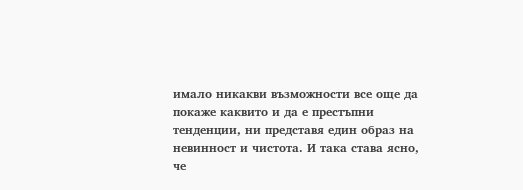имало никакви възможности все още да покаже каквито и да е престъпни тенденции, ни представя един образ на невинност и чистота. И така става ясно, че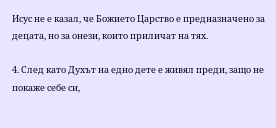Исус не е казал, че Божието Царство е предназначено за децата, но за онези, които приличат на тях.

4. След като Духът на едно дете е живял преди, защо не покаже себе си,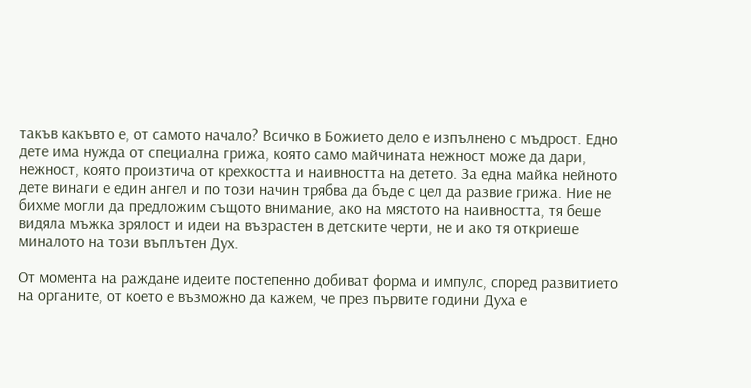такъв какъвто е, от самото начало? Всичко в Божието дело е изпълнено с мъдрост. Едно дете има нужда от специална грижа, която само майчината нежност може да дари, нежност, която произтича от крехкостта и наивността на детето. За една майка нейното дете винаги е един ангел и по този начин трябва да бъде с цел да развие грижа. Ние не бихме могли да предложим същото внимание, ако на мястото на наивността, тя беше видяла мъжка зрялост и идеи на възрастен в детските черти, не и ако тя откриеше миналото на този въплътен Дух.

От момента на раждане идеите постепенно добиват форма и импулс, според развитието на органите, от което е възможно да кажем, че през първите години Духа е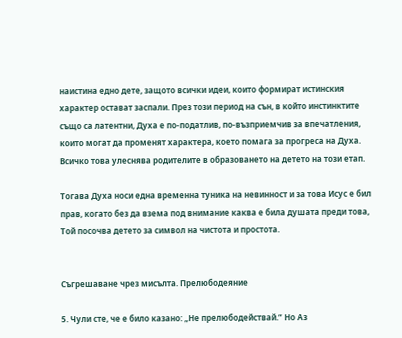наистина едно дете, защото всички идеи, които формират истинския характер остават заспали. През този период на сън, в който инстинктите също са латентни, Духа е по-податлив, по-възприемчив за впечатления, които могат да променят характера, което помага за прогреса на Духа. Всичко това улеснява родителите в образоването на детето на този етап.

Тогава Духа носи една временна туника на невинност и за това Исус е бил прав, когато без да взема под внимание каква е била душата преди това, Той посочва детето за символ на чистота и простота.


Съгрешаване чрез мисълта. Прелюбодеяние

5. Чули сте, че е било казано: „Не прелюбодействай.” Но Аз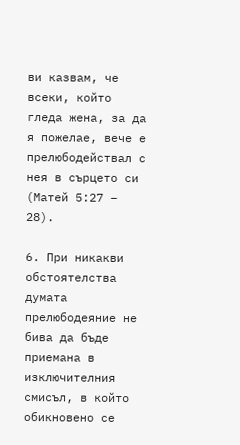ви казвам, че всеки, който гледа жена, за да я пожелае, вече е прелюбодействал с нея в сърцето си (Матей 5:27 – 28).

6. При никакви обстоятелства думата прелюбодеяние не бива да бъде приемана в изключителния смисъл, в който обикновено се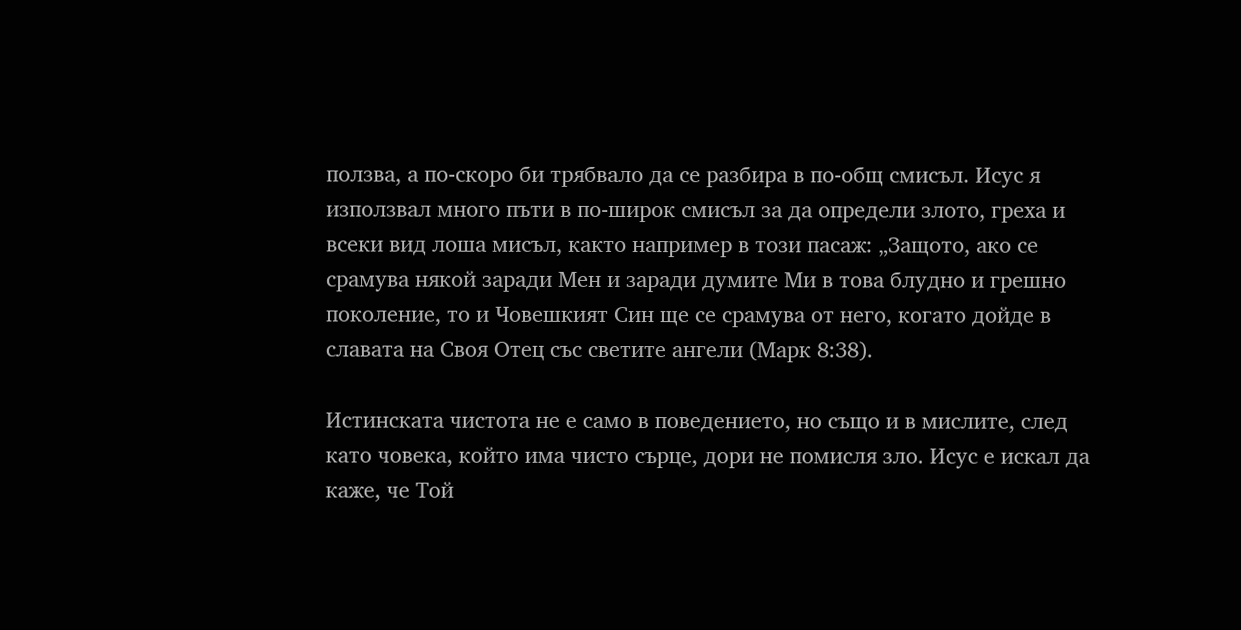ползва, а по-скоро би трябвало да се разбира в по-общ смисъл. Исус я използвал много пъти в по-широк смисъл за да определи злото, греха и всеки вид лоша мисъл, както например в този пасаж: „Защото, ако се срамува някой заради Мен и заради думите Ми в това блудно и грешно поколение, то и Човешкият Син ще се срамува от него, когато дойде в славата на Своя Отец със светите ангели (Марк 8:38).

Истинската чистота не е само в поведението, но също и в мислите, след като човека, който има чисто сърце, дори не помисля зло. Исус е искал да каже, че Той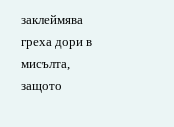заклеймява греха дори в мисълта, защото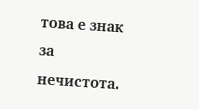това е знак за нечистота.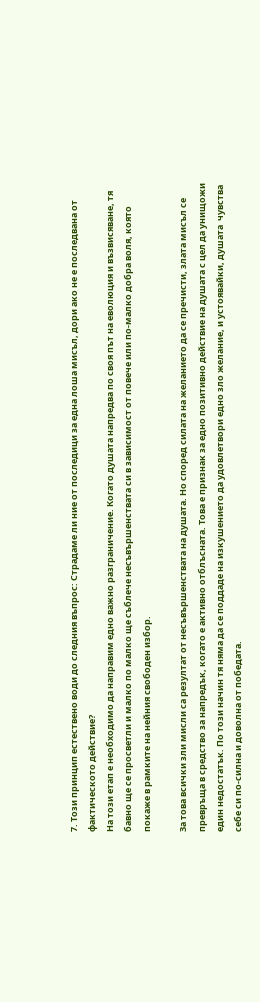7. Този принцип естествено води до следния въпрос: Страдаме ли ние от последици за една лоша мисъл, дори ако не е последвана от фактическото действие?
На този етап е необходимо да направим едно важно разграничение. Когато душата напредва по своя път на еволюция и възвисяване, тя бавно ще се просветли и малко по малко ще съблече несъвършенствата си в зависимост от повече или по-малко добра воля, която покаже в рамките на нейния свободен избор.

За това всички зли мисли са резултат от несъвършенствата на душата. Но според силата на желанието да се пречисти, злата мисъл се превръща в средство за напредък, когато е активно отблъсната. Това е признак за едно позитивно действие на душата с цел да унищожи един недостатък. По този начин тя няма да се поддаде на изкушението да удовлетвори едно зло желание, и устоявайки, душата  чувства себе си по-силна и доволна от победата.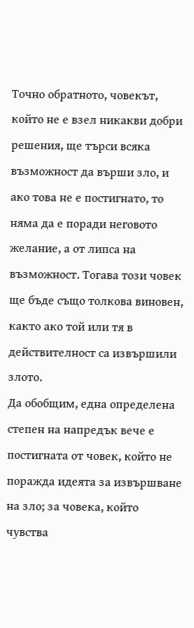Точно обратното, човекът, който не е взел никакви добри решения, ще търси всяка възможност да върши зло, и ако това не е постигнато, то няма да е поради неговото желание, а от липса на възможност. Тогава този човек ще бъде също толкова виновен, както ако той или тя в действителност са извършили злото.
Да обобщим, една определена степен на напредък вече е постигната от човек, който не поражда идеята за извършване на зло; за човека, който чувства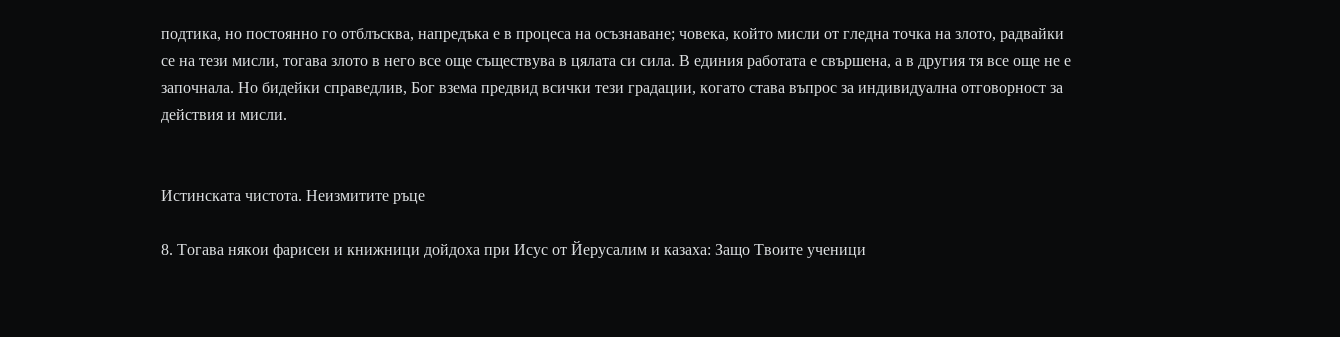подтика, но постоянно го отблъсква, напредъка е в процеса на осъзнаване; човека, който мисли от гледна точка на злото, радвайки се на тези мисли, тогава злото в него все още съществува в цялата си сила. В единия работата е свършена, а в другия тя все още не е започнала. Но бидейки справедлив, Бог взема предвид всички тези градации, когато става въпрос за индивидуална отговорност за действия и мисли.


Истинската чистота. Неизмитите ръце

8. Тогава някои фарисеи и книжници дойдоха при Исус от Йерусалим и казаха: Защо Твоите ученици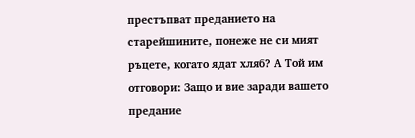престъпват преданието на старейшините, понеже не си мият ръцете, когато ядат хляб? А Той им отговори: Защо и вие заради вашето предание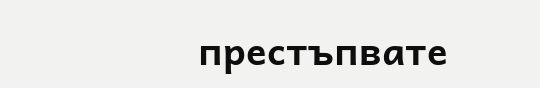престъпвате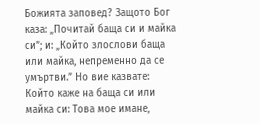Божията заповед? Защото Бог каза: „Почитай баща си и майка си”; и: „Който злослови баща или майка, непременно да се умъртви.” Но вие казвате:  Който каже на баща си или майка си: Това мое имане,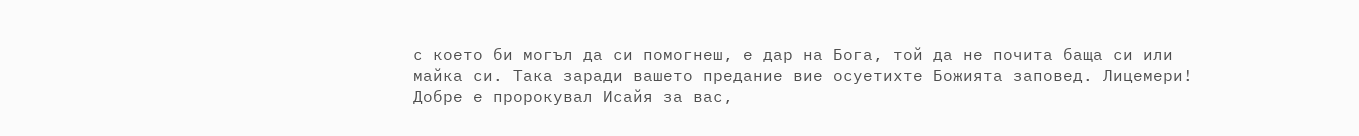с което би могъл да си помогнеш, е дар на Бога, той да не почита баща си или майка си. Така заради вашето предание вие осуетихте Божията заповед. Лицемери! Добре е пророкувал Исайя за вас,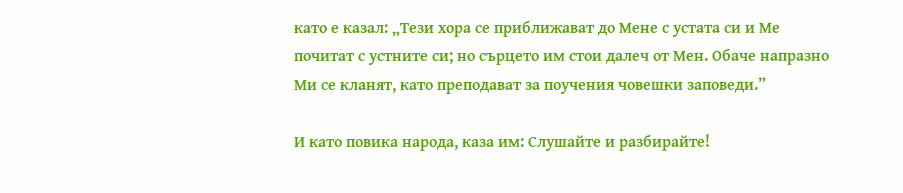като е казал: „Тези хора се приближават до Мене с устата си и Ме почитат с устните си; но сърцето им стои далеч от Мен. Обаче напразно Ми се кланят, като преподават за поучения човешки заповеди.”

И като повика народа, каза им: Слушайте и разбирайте!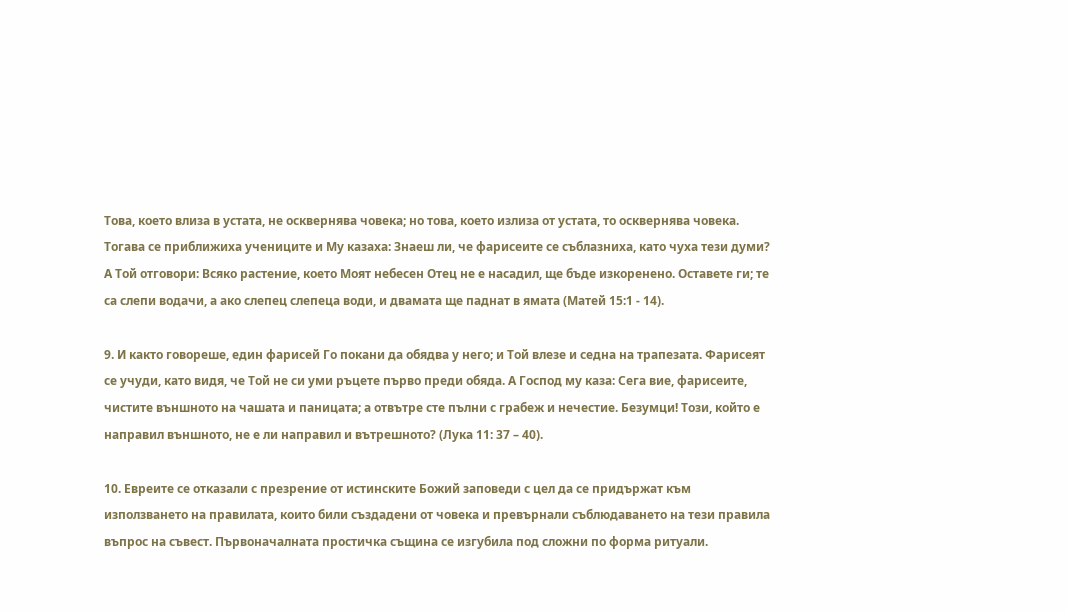Това, което влиза в устата, не осквернява човека; но това, което излиза от устата, то осквернява човека. Тогава се приближиха учениците и Му казаха: Знаеш ли, че фарисеите се съблазниха, като чуха тези думи? А Той отговори: Всяко растение, което Моят небесен Отец не е насадил, ще бъде изкоренено. Оставете ги; те са слепи водачи, а ако слепец слепеца води, и двамата ще паднат в ямата (Матей 15:1 - 14).

9. И както говореше, един фарисей Го покани да обядва у него; и Той влезе и седна на трапезата. Фарисеят се учуди, като видя, че Той не си уми ръцете първо преди обяда. А Господ му каза: Сега вие, фарисеите, чистите външното на чашата и паницата; а отвътре сте пълни с грабеж и нечестие. Безумци! Този, който е направил външното, не е ли направил и вътрешното? (Лука 11: 37 – 40).

10. Евреите се отказали с презрение от истинските Божий заповеди с цел да се придържат към използването на правилата, които били създадени от човека и превърнали съблюдаването на тези правила въпрос на съвест. Първоначалната простичка същина се изгубила под сложни по форма ритуали.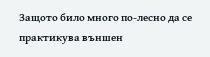Защото било много по-лесно да се практикува външен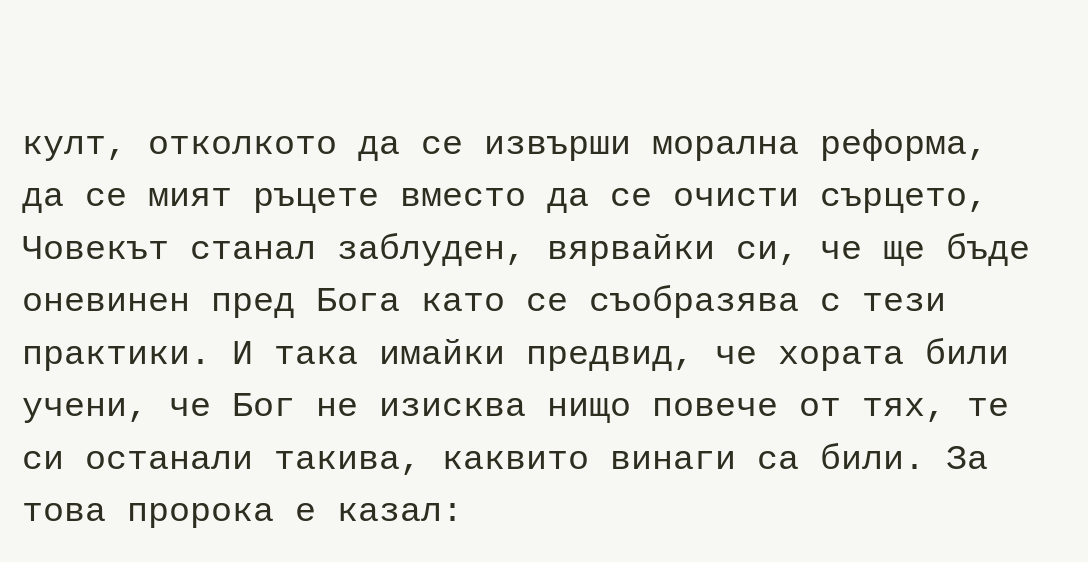култ, отколкото да се извърши морална реформа, да се мият ръцете вместо да се очисти сърцето, Човекът станал заблуден, вярвайки си, че ще бъде оневинен пред Бога като се съобразява с тези практики. И така имайки предвид, че хората били учени, че Бог не изисква нищо повече от тях, те си останали такива, каквито винаги са били. За това пророка е казал: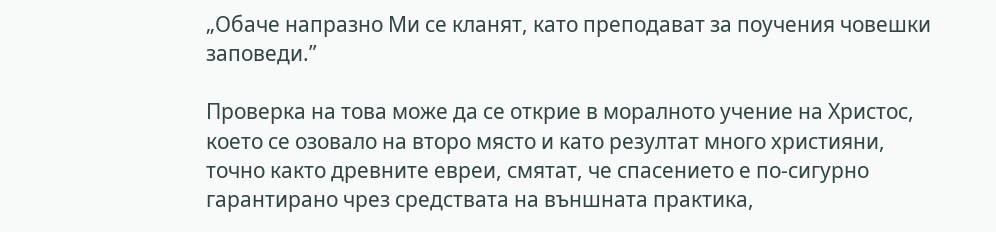„Обаче напразно Ми се кланят, като преподават за поучения човешки заповеди.”

Проверка на това може да се открие в моралното учение на Христос, което се озовало на второ място и като резултат много християни, точно както древните евреи, смятат, че спасението е по-сигурно гарантирано чрез средствата на външната практика,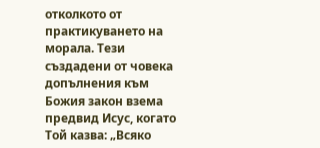отколкото от практикуването на морала. Тези създадени от човека допълнения към Божия закон взема предвид Исус, когато Той казва: „Всяко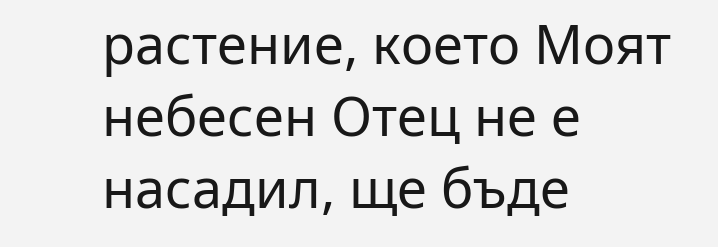растение, което Моят небесен Отец не е насадил, ще бъде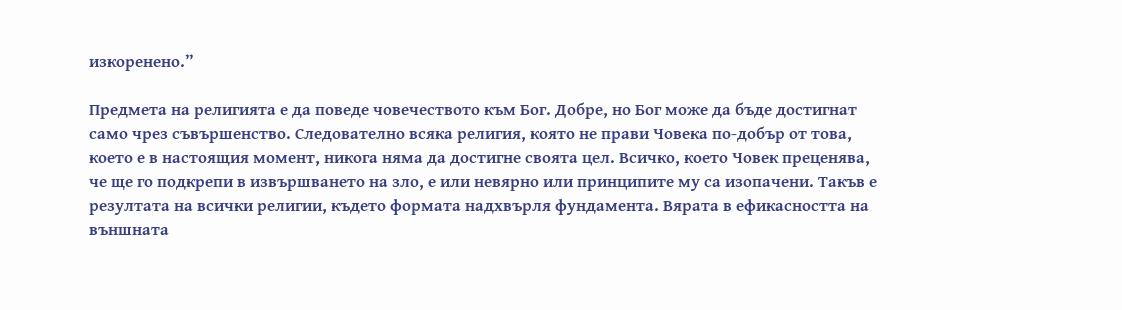изкоренено.”

Предмета на религията е да поведе човечеството към Бог. Добре, но Бог може да бъде достигнат само чрез съвършенство. Следователно всяка религия, която не прави Човека по-добър от това, което е в настоящия момент, никога няма да достигне своята цел. Всичко, което Човек преценява, че ще го подкрепи в извършването на зло, е или невярно или принципите му са изопачени. Такъв е резултата на всички религии, където формата надхвърля фундамента. Вярата в ефикасността на външната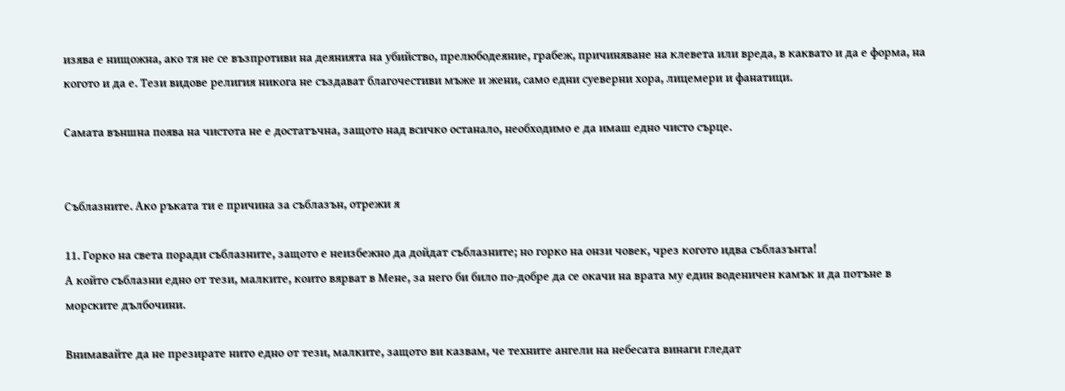изява е нищожна, ако тя не се възпротиви на деянията на убийство, прелюбодеяние, грабеж, причиняване на клевета или вреда, в каквато и да е форма, на когото и да е. Тези видове религия никога не създават благочестиви мъже и жени, само едни суеверни хора, лицемери и фанатици.

Самата външна поява на чистота не е достатъчна, защото над всичко останало, необходимо е да имаш едно чисто сърце.


Съблазните. Ако ръката ти е причина за съблазън, отрежи я

11. Горко на света поради съблазните, защото е неизбежно да дойдат съблазните; но горко на онзи човек, чрез когото идва съблазънта!
А който съблазни едно от тези, малките, които вярват в Мене, за него би било по-добре да се окачи на врата му един воденичен камък и да потъне в морските дълбочини.

Внимавайте да не презирате нито едно от тези, малките, защото ви казвам, че техните ангели на небесата винаги гледат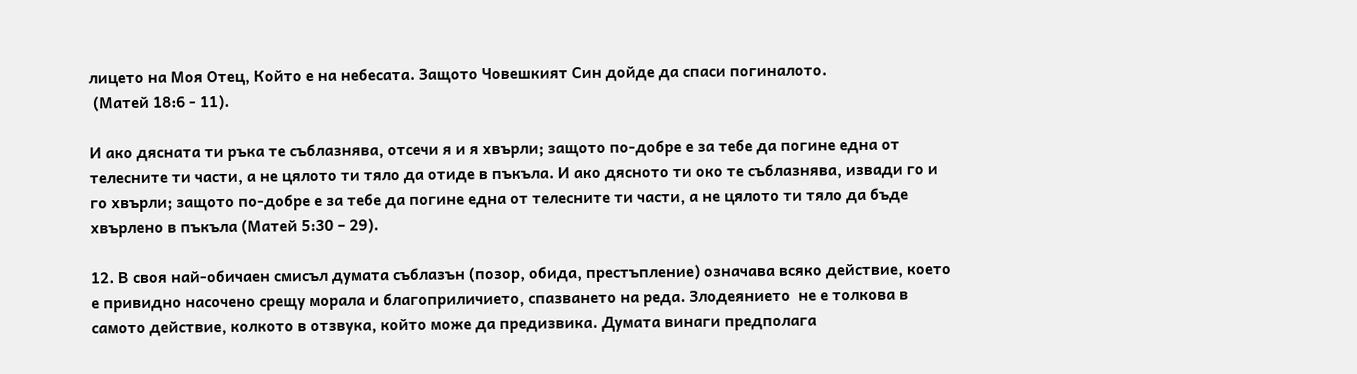лицето на Моя Отец, Който е на небесата. Защото Човешкият Син дойде да спаси погиналото.
 (Матей 18:6 - 11).

И ако дясната ти ръка те съблазнява, отсечи я и я хвърли; защото по-добре е за тебе да погине една от телесните ти части, а не цялото ти тяло да отиде в пъкъла. И ако дясното ти око те съблазнява, извади го и го хвърли; защото по-добре е за тебе да погине една от телесните ти части, а не цялото ти тяло да бъде хвърлено в пъкъла (Матей 5:30 – 29).

12. В своя най-обичаен смисъл думата съблазън (позор, обида, престъпление) означава всяко действие, което е привидно насочено срещу морала и благоприличието, спазването на реда. Злодеянието  не е толкова в самото действие, колкото в отзвука, който може да предизвика. Думата винаги предполага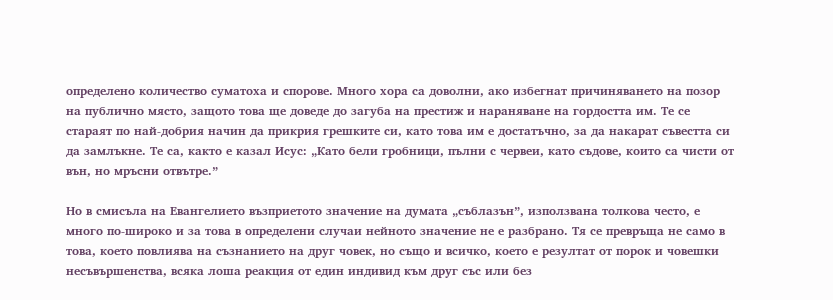определено количество суматоха и спорове. Много хора са доволни, ако избегнат причиняването на позор на публично място, защото това ще доведе до загуба на престиж и нараняване на гордостта им. Те се стараят по най-добрия начин да прикрия грешките си, като това им е достатъчно, за да накарат съвестта си да замлъкне. Те са, както е казал Исус: „Като бели гробници, пълни с червеи, като съдове, които са чисти от вън, но мръсни отвътре.”

Но в смисъла на Евангелието възприетото значение на думата „съблазън”, използвана толкова често, е много по-широко и за това в определени случаи нейното значение не е разбрано. Тя се превръща не само в това, което повлиява на съзнанието на друг човек, но също и всичко, което е резултат от порок и човешки несъвършенства, всяка лоша реакция от един индивид към друг със или без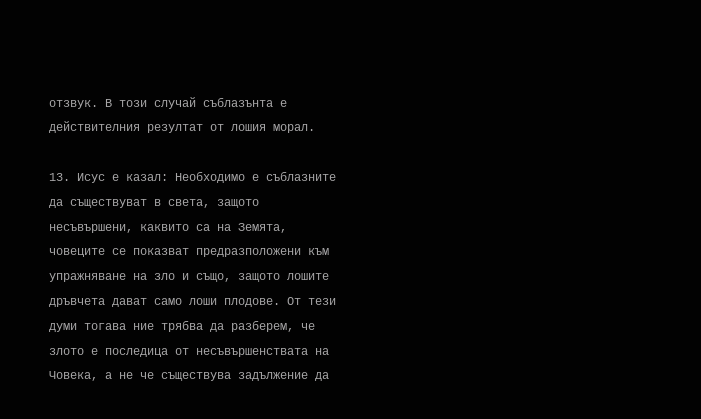отзвук. В този случай съблазънта е действителния резултат от лошия морал.

13. Исус е казал: Необходимо е съблазните да съществуват в света, защото несъвършени, каквито са на Земята, човеците се показват предразположени към упражняване на зло и също, защото лошите дръвчета дават само лоши плодове. От тези думи тогава ние трябва да разберем, че злото е последица от несъвършенствата на Човека, а не че съществува задължение да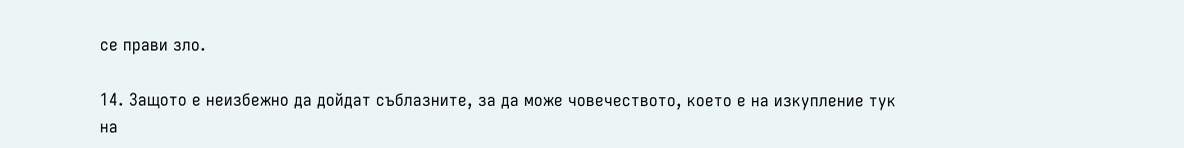се прави зло.

14. Защото е неизбежно да дойдат съблазните, за да може човечеството, което е на изкупление тук на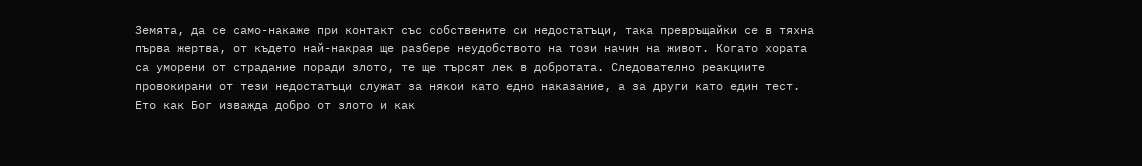Земята, да се само-накаже при контакт със собствените си недостатъци, така превръщайки се в тяхна първа жертва, от където най-накрая ще разбере неудобството на този начин на живот. Когато хората са уморени от страдание поради злото, те ще търсят лек в добротата. Следователно реакциите провокирани от тези недостатъци служат за някои като едно наказание, а за други като един тест. Ето как Бог изважда добро от злото и как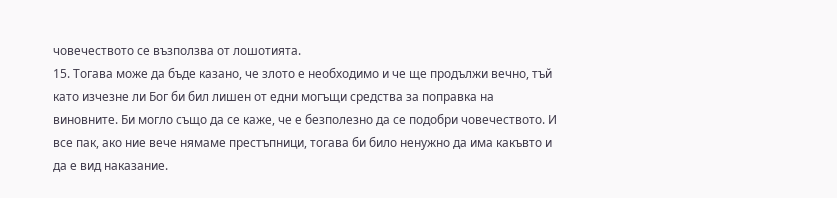човечеството се възползва от лошотията.
15. Тогава може да бъде казано, че злото е необходимо и че ще продължи вечно, тъй като изчезне ли Бог би бил лишен от едни могъщи средства за поправка на виновните. Би могло също да се каже, че е безполезно да се подобри човечеството. И все пак, ако ние вече нямаме престъпници, тогава би било ненужно да има какъвто и да е вид наказание.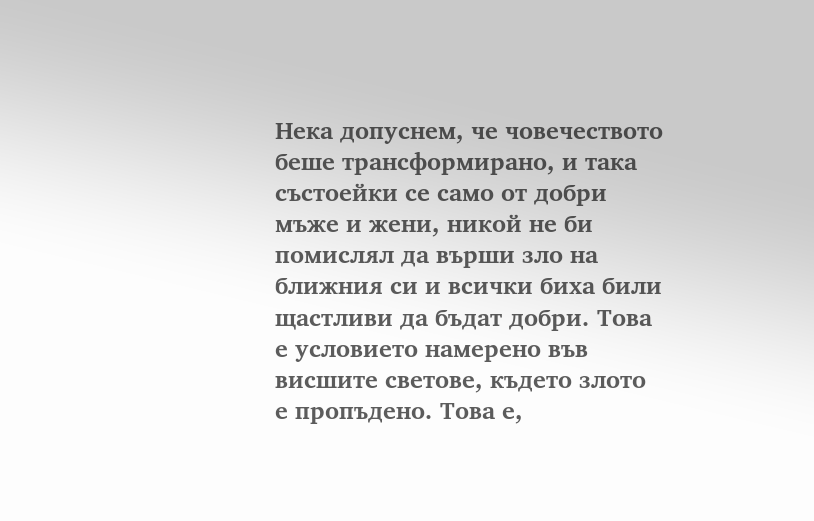Нека допуснем, че човечеството беше трансформирано, и така състоейки се само от добри мъже и жени, никой не би помислял да върши зло на ближния си и всички биха били щастливи да бъдат добри. Това е условието намерено във висшите светове, където злото е пропъдено. Това е,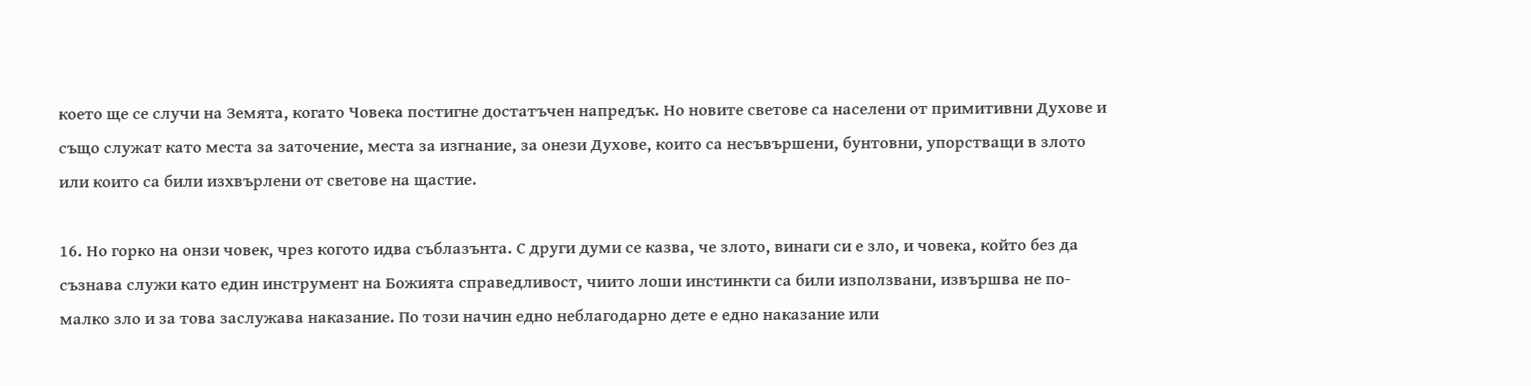което ще се случи на Земята, когато Човека постигне достатъчен напредък. Но новите светове са населени от примитивни Духове и също служат като места за заточение, места за изгнание, за онези Духове, които са несъвършени, бунтовни, упорстващи в злото или които са били изхвърлени от светове на щастие.

16. Но горко на онзи човек, чрез когото идва съблазънта. С други думи се казва, че злото, винаги си е зло, и човека, който без да съзнава служи като един инструмент на Божията справедливост, чиито лоши инстинкти са били използвани, извършва не по-малко зло и за това заслужава наказание. По този начин едно неблагодарно дете е едно наказание или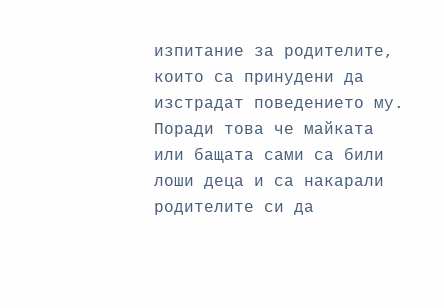изпитание за родителите, които са принудени да изстрадат поведението му. Поради това че майката или бащата сами са били лоши деца и са накарали родителите си да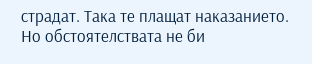страдат. Така те плащат наказанието. Но обстоятелствата не би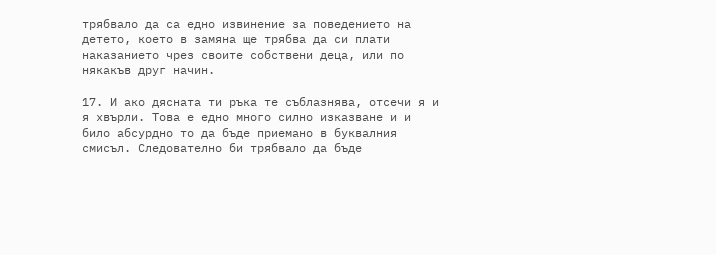трябвало да са едно извинение за поведението на детето, което в замяна ще трябва да си плати наказанието чрез своите собствени деца, или по някакъв друг начин.

17. И ако дясната ти ръка те съблазнява, отсечи я и я хвърли. Това е едно много силно изказване и и било абсурдно то да бъде приемано в буквалния смисъл. Следователно би трябвало да бъде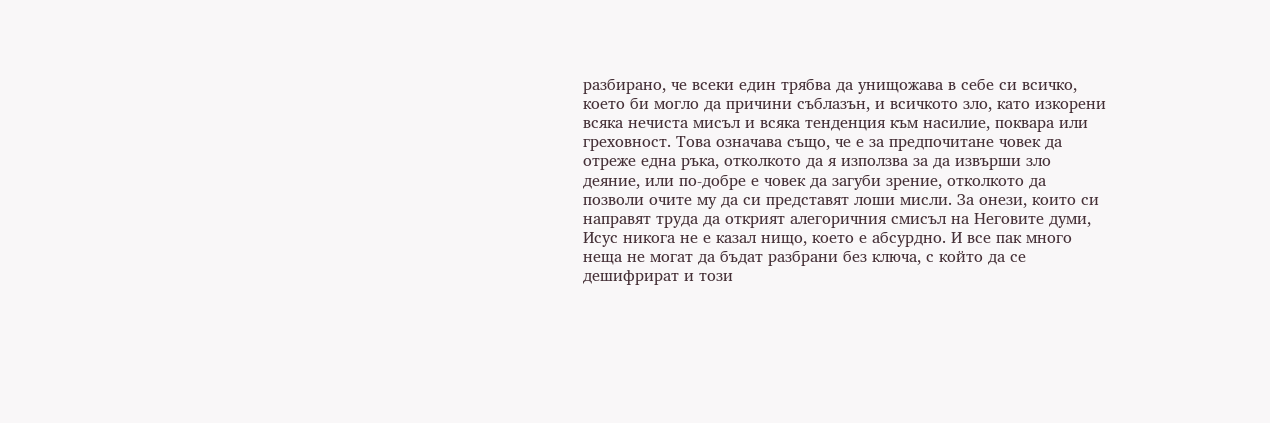разбирано, че всеки един трябва да унищожава в себе си всичко, което би могло да причини съблазън, и всичкото зло, като изкорени всяка нечиста мисъл и всяка тенденция към насилие, поквара или греховност. Това означава също, че е за предпочитане човек да отреже една ръка, отколкото да я използва за да извърши зло деяние, или по-добре е човек да загуби зрение, отколкото да позволи очите му да си представят лоши мисли. За онези, които си направят труда да открият алегоричния смисъл на Неговите думи, Исус никога не е казал нищо, което е абсурдно. И все пак много неща не могат да бъдат разбрани без ключа, с който да се дешифрират и този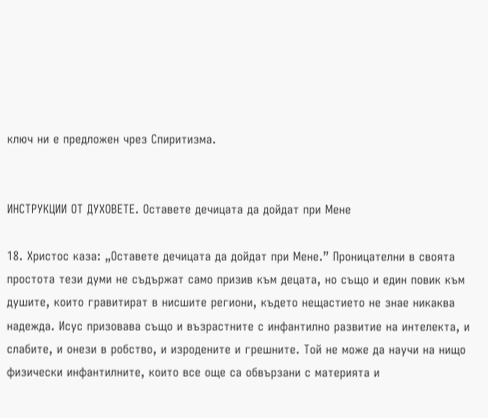ключ ни е предложен чрез Спиритизма.


ИНСТРУКЦИИ ОТ ДУХОВЕТЕ. Оставете дечицата да дойдат при Мене

18. Христос каза: „Оставете дечицата да дойдат при Мене.” Проницателни в своята простота тези думи не съдържат само призив към децата, но също и един повик към душите, които гравитират в нисшите региони, където нещастието не знае никаква надежда. Исус призовава също и възрастните с инфантилно развитие на интелекта, и слабите, и онези в робство, и изродените и грешните. Той не може да научи на нищо физически инфантилните, които все още са обвързани с материята и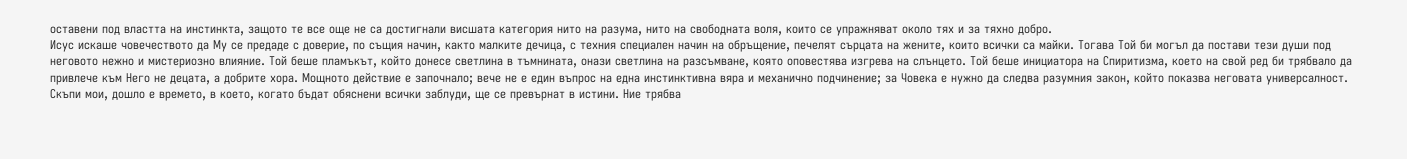оставени под властта на инстинкта, защото те все още не са достигнали висшата категория нито на разума, нито на свободната воля, които се упражняват около тях и за тяхно добро.
Исус искаше човечеството да Му се предаде с доверие, по същия начин, както малките дечица, с техния специален начин на обръщение, печелят сърцата на жените, които всички са майки. Тогава Той би могъл да постави тези души под неговото нежно и мистериозно влияние. Той беше пламъкът, който донесе светлина в тъмнината, онази светлина на разсъмване, която оповестява изгрева на слънцето. Той беше инициатора на Спиритизма, което на свой ред би трябвало да привлече към Него не децата, а добрите хора. Мощното действие е започнало; вече не е един въпрос на една инстинктивна вяра и механично подчинение; за Човека е нужно да следва разумния закон, който показва неговата универсалност.
Скъпи мои, дошло е времето, в което, когато бъдат обяснени всички заблуди, ще се превърнат в истини. Ние трябва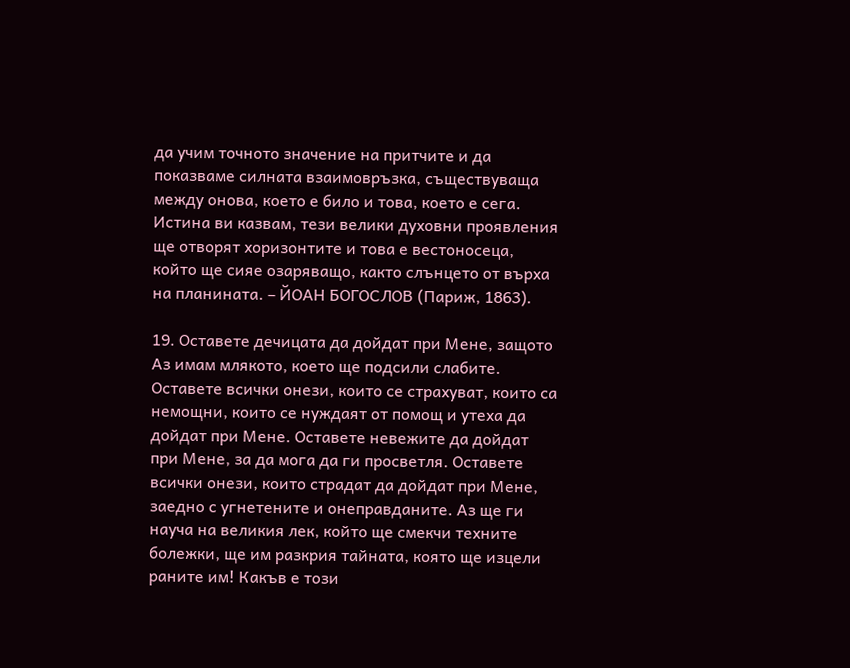да учим точното значение на притчите и да показваме силната взаимовръзка, съществуваща между онова, което е било и това, което е сега. Истина ви казвам, тези велики духовни проявления ще отворят хоризонтите и това е вестоносеца, който ще сияе озаряващо, както слънцето от върха на планината. – ЙОАН БОГОСЛОВ (Париж, 1863).

19. Оставете дечицата да дойдат при Мене, защото Аз имам млякото, което ще подсили слабите. Оставете всички онези, които се страхуват, които са немощни, които се нуждаят от помощ и утеха да дойдат при Мене. Оставете невежите да дойдат при Мене, за да мога да ги просветля. Оставете всички онези, които страдат да дойдат при Мене, заедно с угнетените и онеправданите. Аз ще ги науча на великия лек, който ще смекчи техните болежки, ще им разкрия тайната, която ще изцели раните им! Какъв е този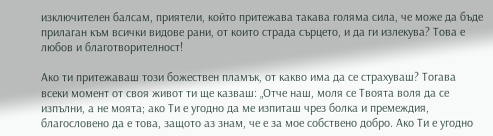изключителен балсам, приятели, който притежава такава голяма сила, че може да бъде прилаган към всички видове рани, от които страда сърцето, и да ги излекува? Това е любов и благотворителност!

Ако ти притежаваш този божествен пламък, от какво има да се страхуваш? Тогава всеки момент от своя живот ти ще казваш: „Отче наш, моля се Твоята воля да се изпълни, а не моята; ако Ти е угодно да ме изпиташ чрез болка и премеждия, благословено да е това, защото аз знам, че е за мое собствено добро. Ако Ти е угодно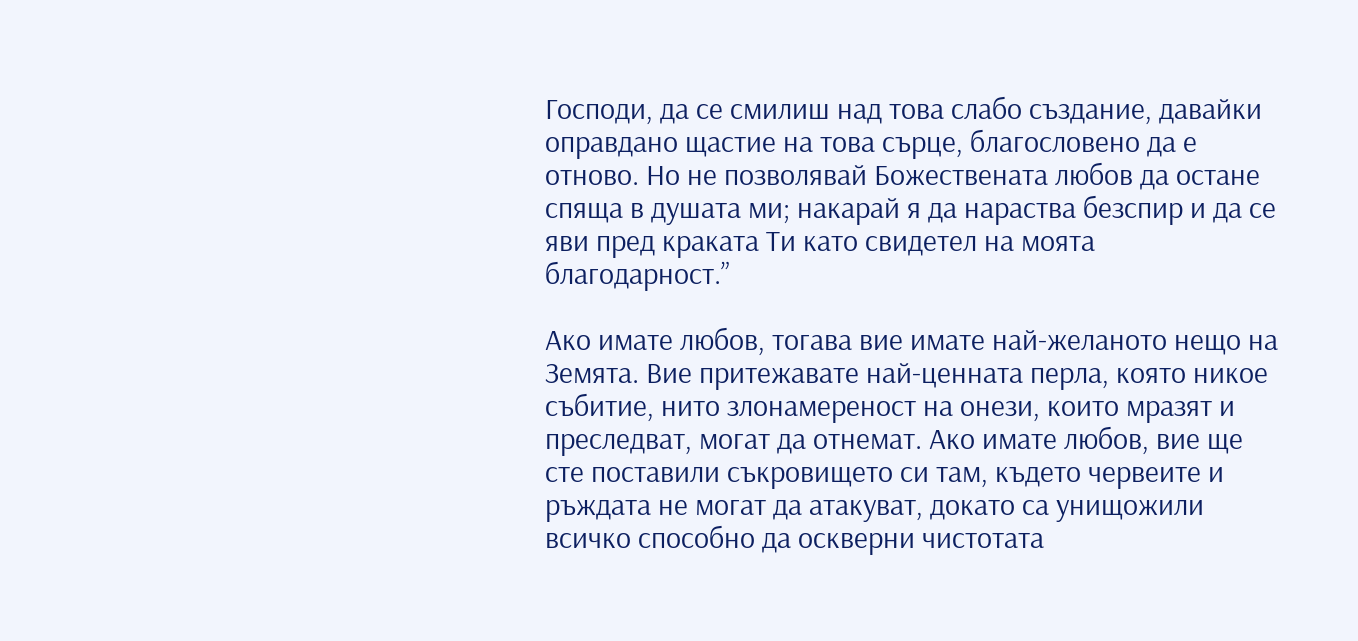Господи, да се смилиш над това слабо създание, давайки оправдано щастие на това сърце, благословено да е отново. Но не позволявай Божествената любов да остане спяща в душата ми; накарай я да нараства безспир и да се яви пред краката Ти като свидетел на моята благодарност.”

Ако имате любов, тогава вие имате най-желаното нещо на Земята. Вие притежавате най-ценната перла, която никое събитие, нито злонамереност на онези, които мразят и преследват, могат да отнемат. Ако имате любов, вие ще сте поставили съкровището си там, където червеите и ръждата не могат да атакуват, докато са унищожили всичко способно да оскверни чистотата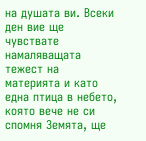на душата ви. Всеки ден вие ще чувствате намаляващата тежест на материята и като една птица в небето, която вече не си спомня Земята, ще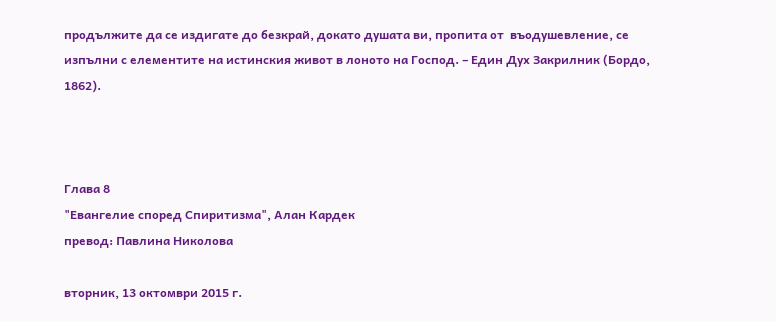продължите да се издигате до безкрай, докато душата ви, пропита от  въодушевление, се изпълни с елементите на истинския живот в лоното на Господ. – Един Дух Закрилник (Бордо, 1862).



Глава 8
"Евангелие според Спиритизма", Алан Кардек
превод: Павлина Николова

вторник, 13 октомври 2015 г.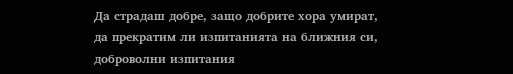Да страдаш добре, защо добрите хора умират, да прекратим ли изпитанията на ближния си, доброволни изпитания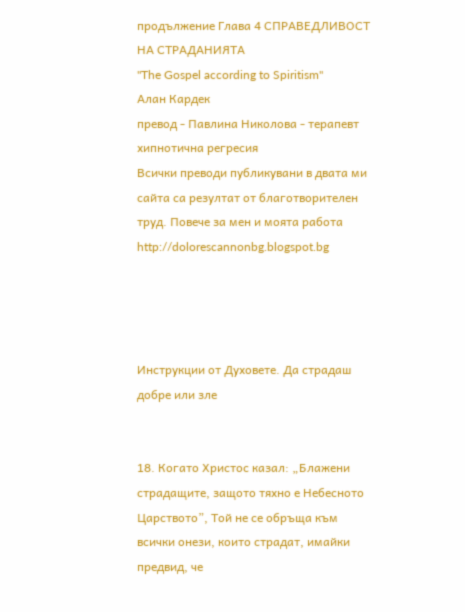продължение Глава 4 СПРАВЕДЛИВОСТ НА СТРАДАНИЯТА
"The Gospel according to Spiritism"
Алан Кардек
превод - Павлина Николова - терапевт хипнотична регресия
Всички преводи публикувани в двата ми сайта са резултат от благотворителен труд. Повече за мен и моята работа http://dolorescannonbg.blogspot.bg




Инструкции от Духовете. Да страдаш добре или зле


18. Когато Христос казал: „Блажени страдащите, защото тяхно е Небесното Царството”, Той не се обръща към всички онези, които страдат, имайки предвид, че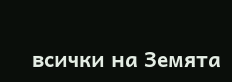всички на Земята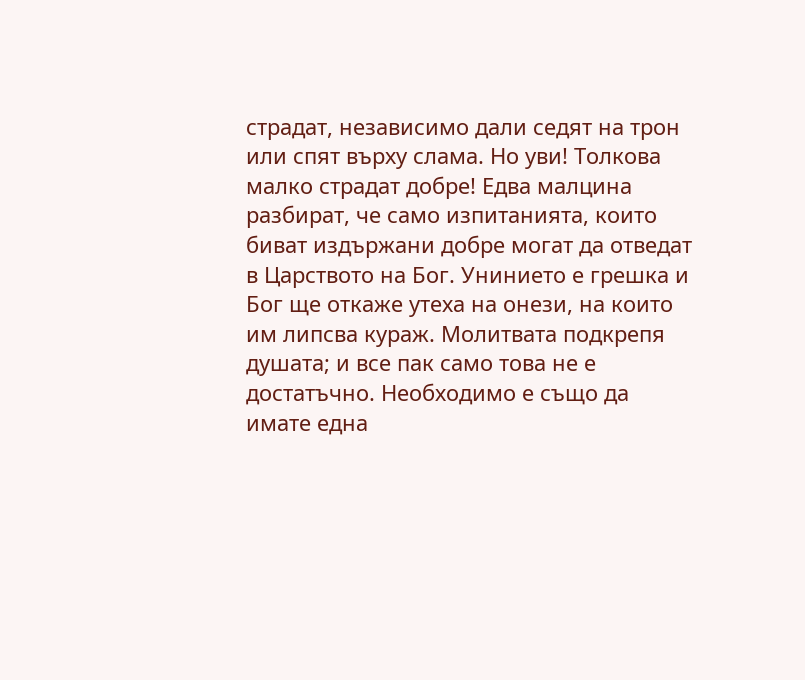страдат, независимо дали седят на трон или спят върху слама. Но уви! Толкова малко страдат добре! Едва малцина разбират, че само изпитанията, които биват издържани добре могат да отведат в Царството на Бог. Унинието е грешка и Бог ще откаже утеха на онези, на които им липсва кураж. Молитвата подкрепя душата; и все пак само това не е достатъчно. Необходимо е също да имате една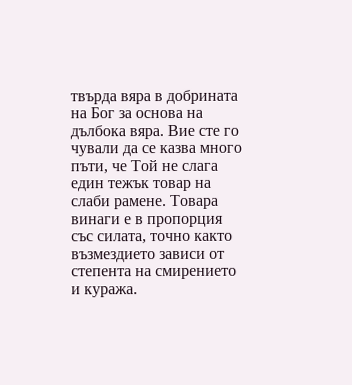твърда вяра в добрината на Бог за основа на дълбока вяра. Вие сте го чували да се казва много пъти, че Той не слага един тежък товар на слаби рамене. Товара винаги е в пропорция със силата, точно както възмездието зависи от степента на смирението и куража.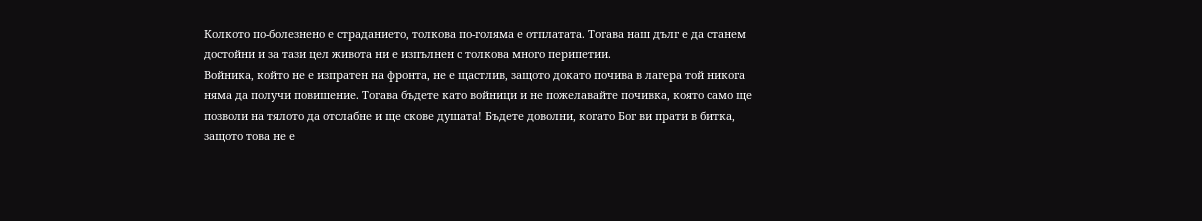Колкото по-болезнено е страданието, толкова по-голяма е отплатата. Тогава наш дълг е да станем достойни и за тази цел живота ни е изпълнен с толкова много перипетии.
Войника, който не е изпратен на фронта, не е щастлив, защото докато почива в лагера той никога няма да получи повишение. Тогава бъдете като войници и не пожелавайте почивка, която само ще позволи на тялото да отслабне и ще скове душата! Бъдете доволни, когато Бог ви прати в битка, защото това не е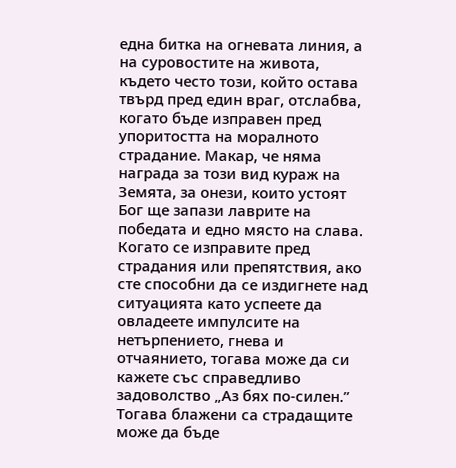една битка на огневата линия, а на суровостите на живота, където често този, който остава твърд пред един враг, отслабва, когато бъде изправен пред упоритостта на моралното страдание. Макар, че няма награда за този вид кураж на Земята, за онези, които устоят Бог ще запази лаврите на победата и едно място на слава. Когато се изправите пред страдания или препятствия, ако сте способни да се издигнете над ситуацията като успеете да овладеете импулсите на нетърпението, гнева и отчаянието, тогава може да си кажете със справедливо задоволство „Аз бях по-силен.”
Тогава блажени са страдащите може да бъде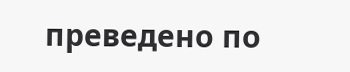преведено по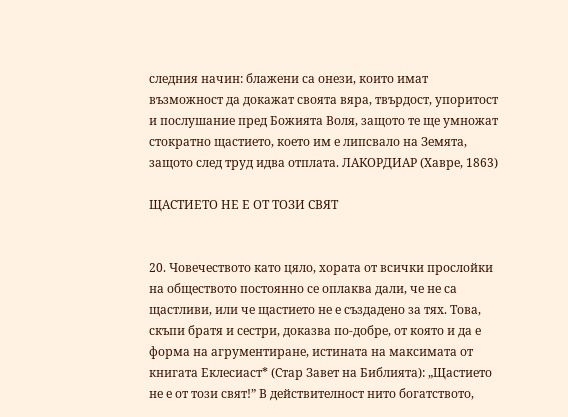следния начин: блажени са онези, които имат възможност да докажат своята вяра, твърдост, упоритост и послушание пред Божията Воля, защото те ще умножат стократно щастието, което им е липсвало на Земята, защото след труд идва отплата. ЛАКОРДИАР (Хавре, 1863)

ЩАСТИЕТО НЕ Е ОТ ТОЗИ СВЯТ


20. Човечеството като цяло, хората от всички прослойки на обществото постоянно се оплаква дали, че не са щастливи, или че щастието не е създадено за тях. Това, скъпи братя и сестри, доказва по-добре, от която и да е форма на агрументиране, истината на максимата от книгата Еклесиаст* (Стар Завет на Библията): „Щастието не е от този свят!” В действителност нито богатството,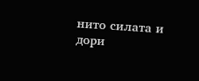нито силата и дори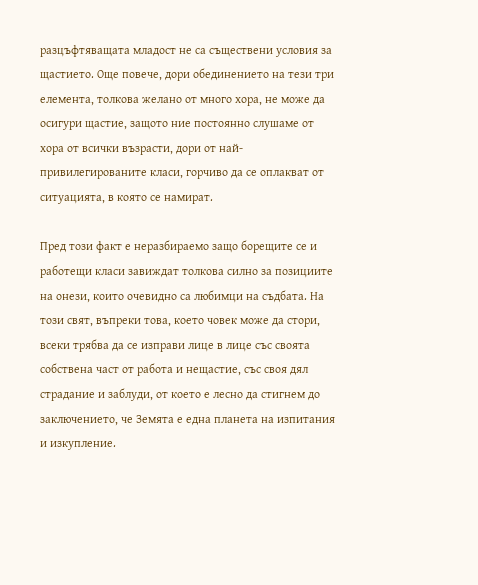разцъфтяващата младост не са съществени условия за щастието. Още повече, дори обединението на тези три елемента, толкова желано от много хора, не може да осигури щастие, защото ние постоянно слушаме от хора от всички възрасти, дори от най-привилегированите класи, горчиво да се оплакват от ситуацията, в която се намират.

Пред този факт е неразбираемо защо борещите се и работещи класи завиждат толкова силно за позициите на онези, които очевидно са любимци на съдбата. На този свят, въпреки това, което човек може да стори, всеки трябва да се изправи лице в лице със своята собствена част от работа и нещастие, със своя дял страдание и заблуди, от което е лесно да стигнем до заключението, че Земята е една планета на изпитания и изкупление.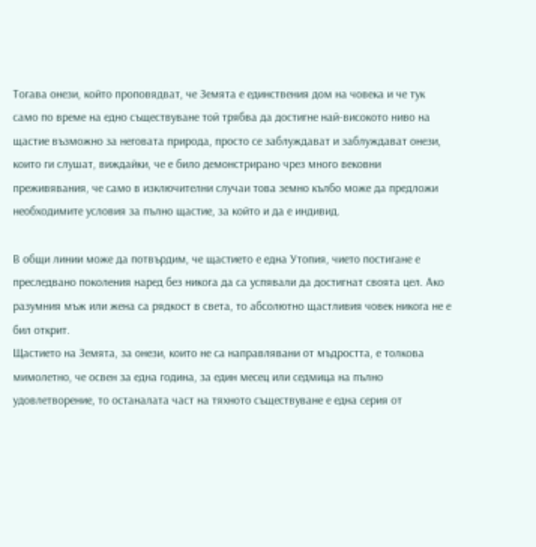Тогава онези, който проповядват, че Земята е единствения дом на човека и че тук само по време на едно съществуване той трябва да достигне най-високото ниво на щастие възможно за неговата природа, просто се заблуждават и заблуждават онези, които ги слушат, виждайки, че е било демонстрирано чрез много вековни преживявания, че само в изключителни случаи това земно кълбо може да предложи необходимите условия за пълно щастие, за който и да е индивид.

В общи линии може да потвърдим, че щастието е една Утопия, чието постигане е преследвано поколения наред без никога да са успявали да достигнат своята цел. Ако разумния мъж или жена са рядкост в света, то абсолютно щастливия човек никога не е бил открит.
Щастието на Земята, за онези, които не са направлявани от мъдростта, е толкова мимолетно, че освен за една година, за един месец или седмица на пълно удовлетворение, то останалата част на тяхното съществуване е една серия от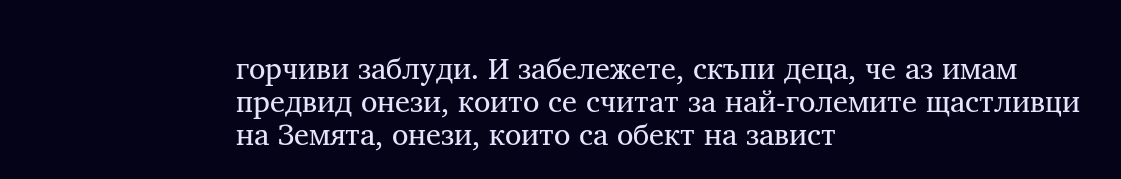горчиви заблуди. И забележете, скъпи деца, че аз имам предвид онези, които се считат за най-големите щастливци  на Земята, онези, които са обект на завист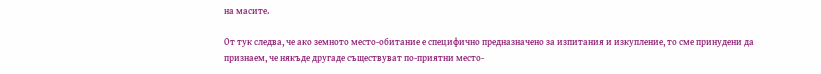на масите.

От тук следва, че ако земното место-обитание е специфично предназначено за изпитания и изкупление, то сме принудени да признаем, че някъде другаде съществуват по-приятни место-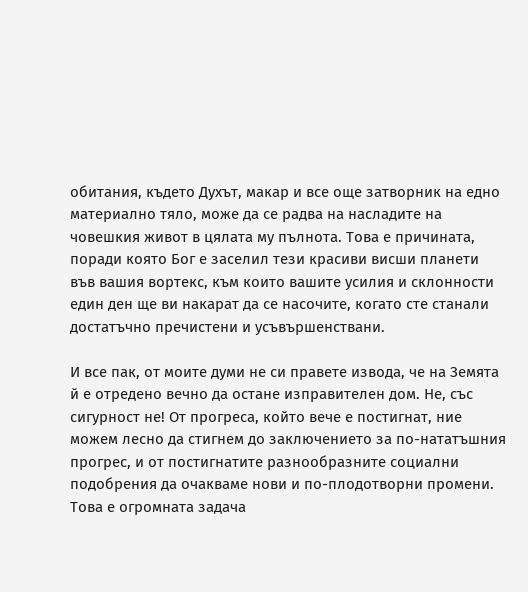обитания, където Духът, макар и все още затворник на едно материално тяло, може да се радва на насладите на човешкия живот в цялата му пълнота. Това е причината, поради която Бог е заселил тези красиви висши планети във вашия вортекс, към които вашите усилия и склонности един ден ще ви накарат да се насочите, когато сте станали достатъчно пречистени и усъвършенствани.

И все пак, от моите думи не си правете извода, че на Земята й е отредено вечно да остане изправителен дом. Не, със сигурност не! От прогреса, който вече е постигнат, ние можем лесно да стигнем до заключението за по-нататъшния прогрес, и от постигнатите разнообразните социални подобрения да очакваме нови и по-плодотворни промени. Това е огромната задача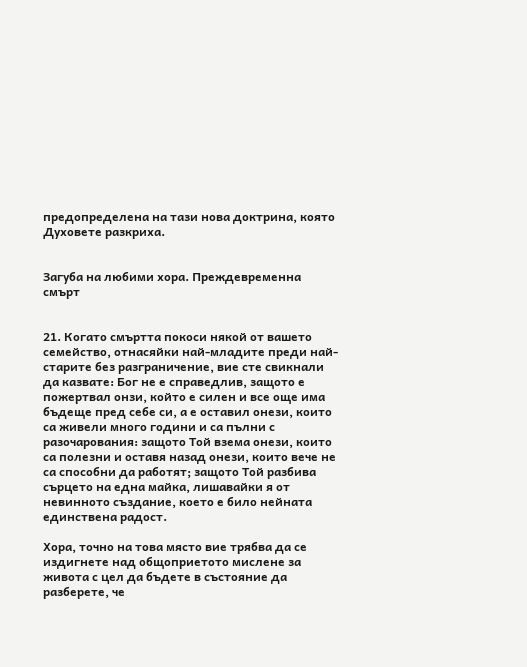предопределена на тази нова доктрина, която Духовете разкриха.


Загуба на любими хора. Преждевременна смърт


21. Когато смъртта покоси някой от вашето семейство, отнасяйки най-младите преди най-старите без разграничение, вие сте свикнали да казвате: Бог не е справедлив, защото е пожертвал онзи, който е силен и все още има бъдеще пред себе си, а е оставил онези, които са живели много години и са пълни с разочарования: защото Той взема онези, които са полезни и оставя назад онези, които вече не са способни да работят; защото Той разбива сърцето на една майка, лишавайки я от невинното създание, което е било нейната единствена радост.

Хора, точно на това място вие трябва да се издигнете над общоприетото мислене за живота с цел да бъдете в състояние да разберете, че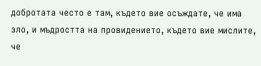добротата често е там, където вие осъждате, че има зло, и мъдростта на провидението, където вие мислите, че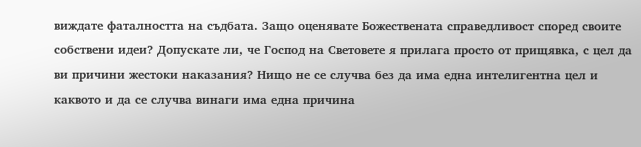виждате фаталността на съдбата. Защо оценявате Божествената справедливост според своите собствени идеи? Допускате ли, че Господ на Световете я прилага просто от прищявка, с цел да ви причини жестоки наказания? Нищо не се случва без да има една интелигентна цел и каквото и да се случва винаги има една причина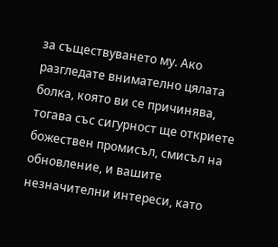за съществуването му. Ако разгледате внимателно цялата болка, която ви се причинява, тогава със сигурност ще откриете божествен промисъл, смисъл на обновление, и вашите незначителни интереси, като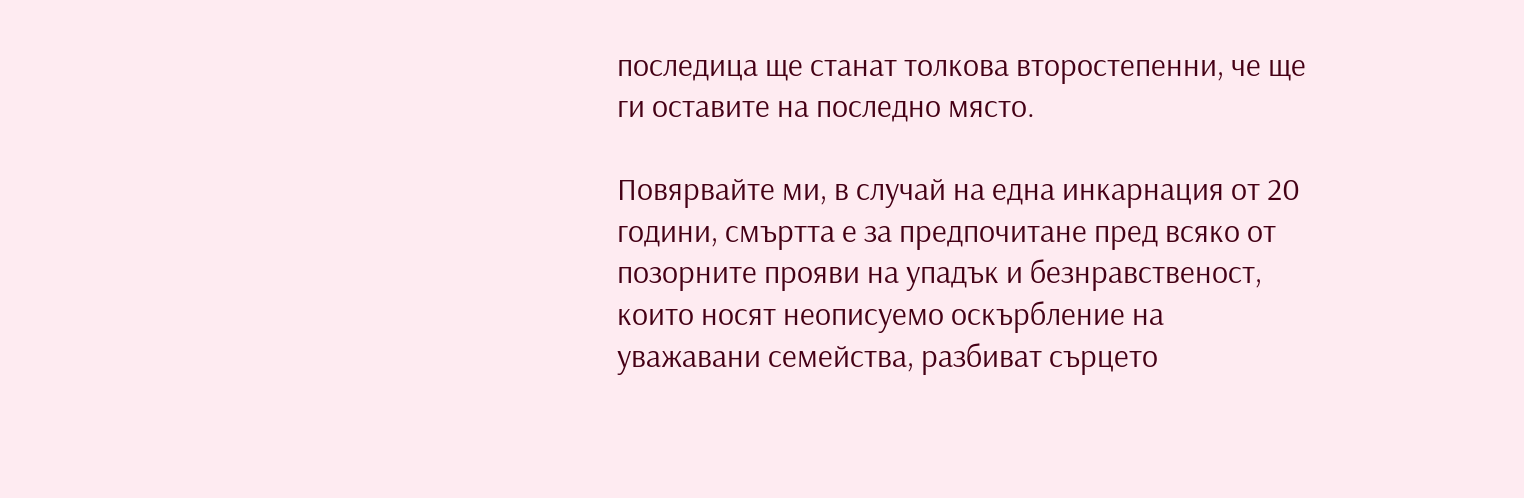последица ще станат толкова второстепенни, че ще ги оставите на последно място.

Повярвайте ми, в случай на една инкарнация от 20 години, смъртта е за предпочитане пред всяко от позорните прояви на упадък и безнравственост, които носят неописуемо оскърбление на уважавани семейства, разбиват сърцето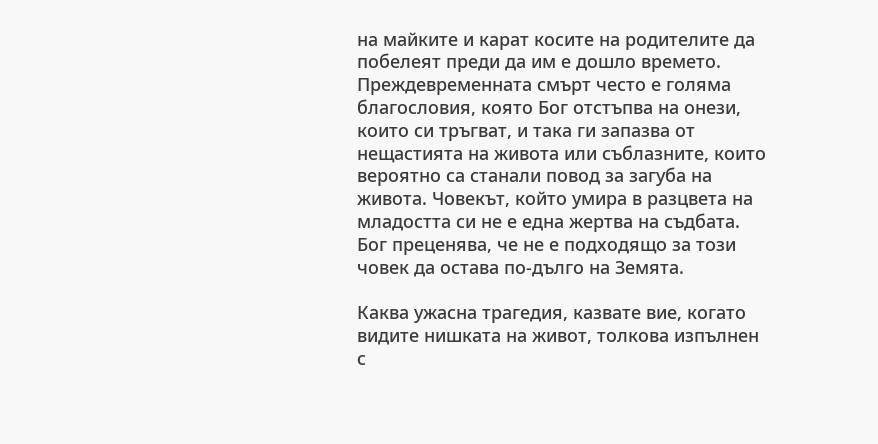на майките и карат косите на родителите да побелеят преди да им е дошло времето. Преждевременната смърт често е голяма благословия, която Бог отстъпва на онези, които си тръгват, и така ги запазва от нещастията на живота или съблазните, които вероятно са станали повод за загуба на живота. Човекът, който умира в разцвета на младостта си не е една жертва на съдбата. Бог преценява, че не е подходящо за този човек да остава по-дълго на Земята.

Каква ужасна трагедия, казвате вие, когато видите нишката на живот, толкова изпълнен с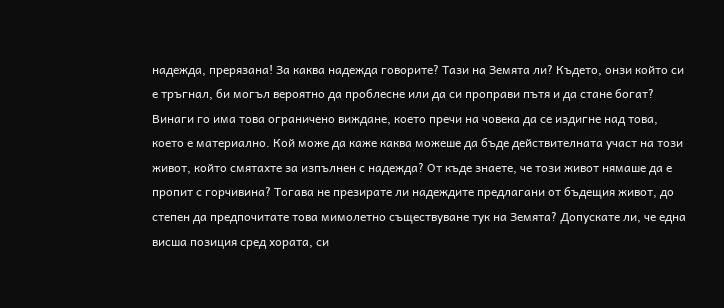надежда, прерязана! За каква надежда говорите? Тази на Земята ли? Където, онзи който си е тръгнал, би могъл вероятно да проблесне или да си проправи пътя и да стане богат? Винаги го има това ограничено виждане, което пречи на човека да се издигне над това, което е материално. Кой може да каже каква можеше да бъде действителната участ на този живот, който смятахте за изпълнен с надежда? От къде знаете, че този живот нямаше да е пропит с горчивина? Тогава не презирате ли надеждите предлагани от бъдещия живот, до степен да предпочитате това мимолетно съществуване тук на Земята? Допускате ли, че една висша позиция сред хората, си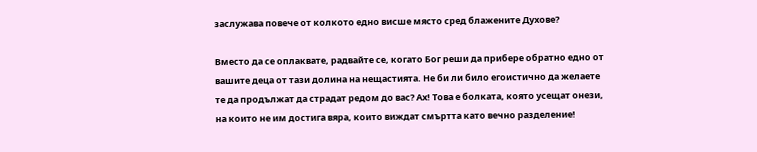заслужава повече от колкото едно висше място сред блажените Духове?

Вместо да се оплаквате, радвайте се, когато Бог реши да прибере обратно едно от вашите деца от тази долина на нещастията. Не би ли било егоистично да желаете те да продължат да страдат редом до вас? Ах! Това е болката, която усещат онези, на които не им достига вяра, които виждат смъртта като вечно разделение!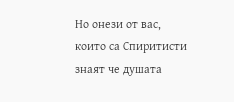Но онези от вас, които са Спиритисти знаят че душата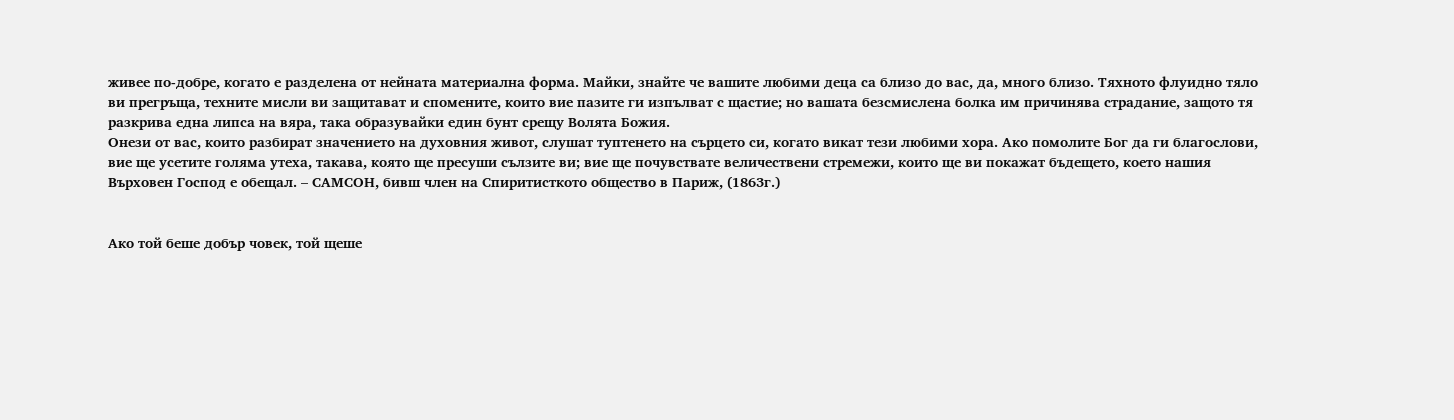живее по-добре, когато е разделена от нейната материална форма. Майки, знайте че вашите любими деца са близо до вас, да, много близо. Тяхното флуидно тяло ви прегръща, техните мисли ви защитават и спомените, които вие пазите ги изпълват с щастие; но вашата безсмислена болка им причинява страдание, защото тя разкрива една липса на вяра, така образувайки един бунт срещу Волята Божия.
Онези от вас, които разбират значението на духовния живот, слушат туптенето на сърцето си, когато викат тези любими хора. Ако помолите Бог да ги благослови, вие ще усетите голяма утеха, такава, която ще пресуши сълзите ви; вие ще почувствате величествени стремежи, които ще ви покажат бъдещето, което нашия Върховен Господ е обещал. – САМСОН, бивш член на Спиритисткото общество в Париж, (1863г.)


Ако той беше добър човек, той щеше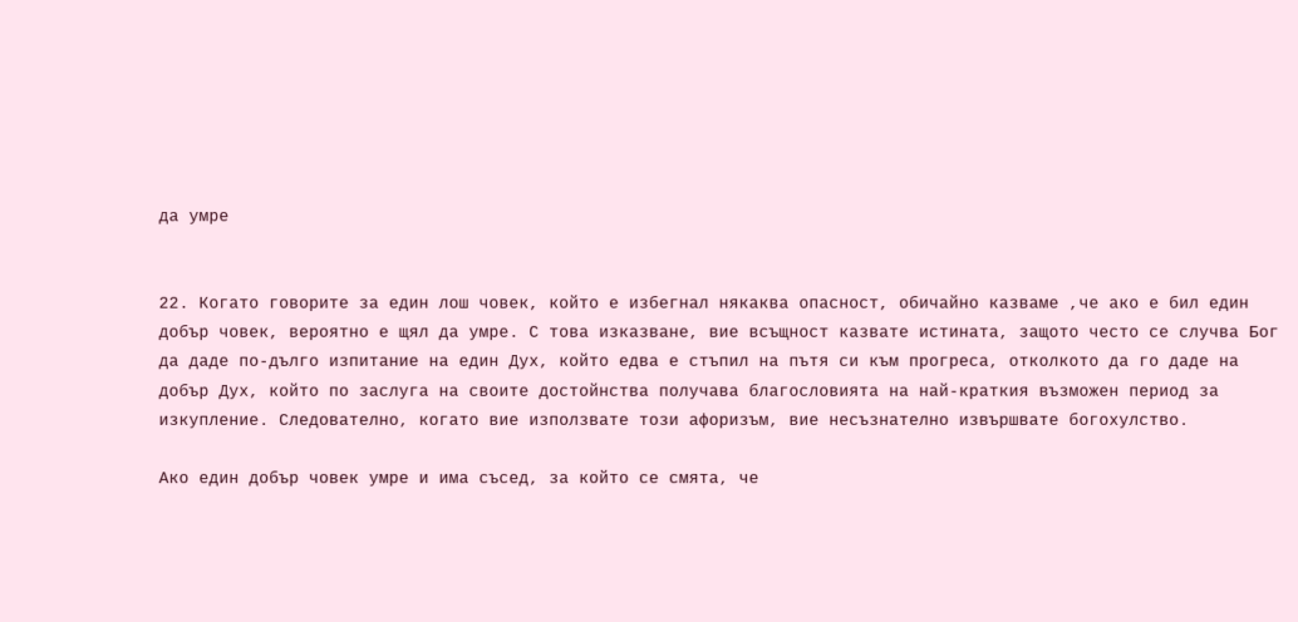да умре


22. Когато говорите за един лош човек, който е избегнал някаква опасност, обичайно казваме ,че ако е бил един добър човек, вероятно е щял да умре. С това изказване, вие всъщност казвате истината, защото често се случва Бог да даде по-дълго изпитание на един Дух, който едва е стъпил на пътя си към прогреса, отколкото да го даде на добър Дух, който по заслуга на своите достойнства получава благословията на най-краткия възможен период за изкупление. Следователно, когато вие използвате този афоризъм, вие несъзнателно извършвате богохулство.

Ако един добър човек умре и има съсед, за който се смята, че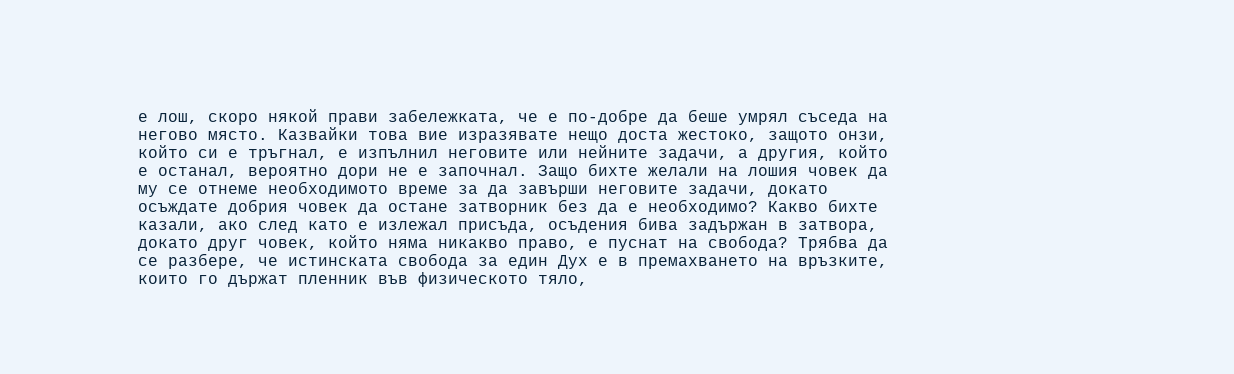е лош, скоро някой прави забележката, че е по-добре да беше умрял съседа на негово място. Казвайки това вие изразявате нещо доста жестоко, защото онзи, който си е тръгнал, е изпълнил неговите или нейните задачи, а другия, който е останал, вероятно дори не е започнал. Защо бихте желали на лошия човек да му се отнеме необходимото време за да завърши неговите задачи, докато осъждате добрия човек да остане затворник без да е необходимо? Какво бихте казали, ако след като е излежал присъда, осъдения бива задържан в затвора, докато друг човек, който няма никакво право, е пуснат на свобода? Трябва да се разбере, че истинската свобода за един Дух е в премахването на връзките, които го държат пленник във физическото тяло,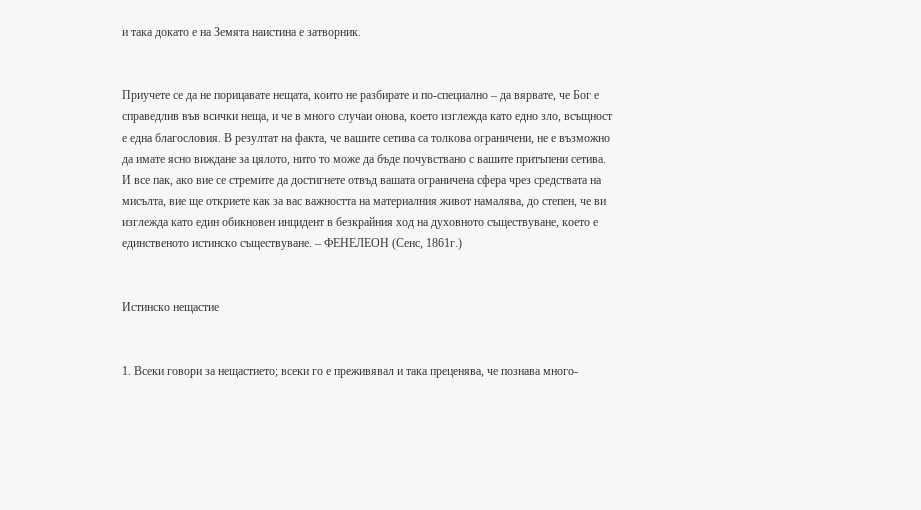и така докато е на Земята наистина е затворник.


Приучете се да не порицавате нещата, които не разбирате и по-специално – да вярвате, че Бог е справедлив във всички неща, и че в много случаи онова, което изглежда като едно зло, всъщност е една благословия. В резултат на факта, че вашите сетива са толкова ограничени, не е възможно да имате ясно виждане за цялото, нито то може да бъде почувствано с вашите притъпени сетива. И все пак, ако вие се стремите да достигнете отвъд вашата ограничена сфера чрез средствата на мисълта, вие ще откриете как за вас важността на материалния живот намалява, до степен, че ви изглежда като един обикновен инцидент в безкрайния ход на духовното съществуване, което е единственото истинско съществуване. – ФЕНЕЛЕОН (Сенс, 1861г.)


Истинско нещастие


1. Всеки говори за нещастието; всеки го е преживявал и така преценява, че познава много-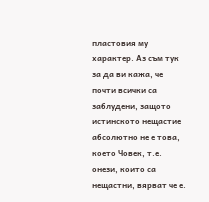пластовия му характер. Аз съм тук за да ви кажа, че почти всички са заблудени, защото истинското нещастие абсолютно не е това, което Човек, т.е. онези, които са нещастни, вярват че е.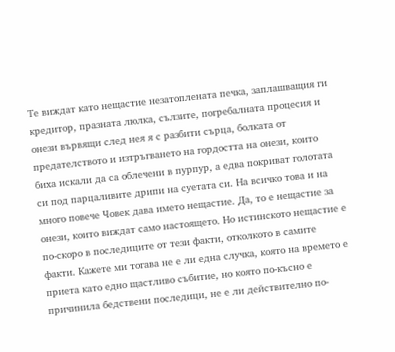Те виждат като нещастие незатоплената печка, заплашващия ги кредитор, празната люлка, сълзите, погребалната процесия и онези вървящи след нея я с разбити сърца, болката от предателството и изтръгването на гордостта на онези, които биха искали да са облечени в пурпур, а едва покриват голотата си под парцаливите дрипи на суетата си. На всичко това и на много повече Човек дава името нещастие. Да, то е нещастие за онези, които виждат само настоящето. Но истинското нещастие е по-скоро в последиците от тези факти, отколкото в самите факти. Кажете ми тогава не е ли една случка, която на времето е приета като едно щастливо събитие, но която по-късно е причинила бедствени последици, не е ли действително по-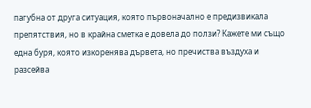пагубна от друга ситуация, която първоначално е предизвикала препятствия, но в крайна сметка е довела до ползи? Кажете ми също една буря, която изкоренява дървета, но пречиства въздуха и разсейва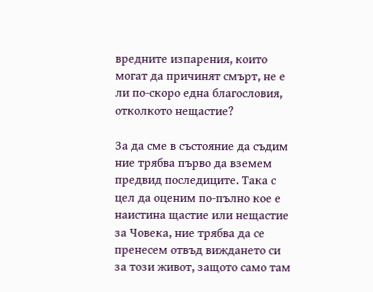вредните изпарения, които могат да причинят смърт, не е ли по-скоро една благословия, отколкото нещастие?

За да сме в състояние да съдим ние трябва първо да вземем предвид последиците. Така с цел да оценим по-пълно кое е наистина щастие или нещастие за Човека, ние трябва да се пренесем отвъд виждането си за този живот, защото само там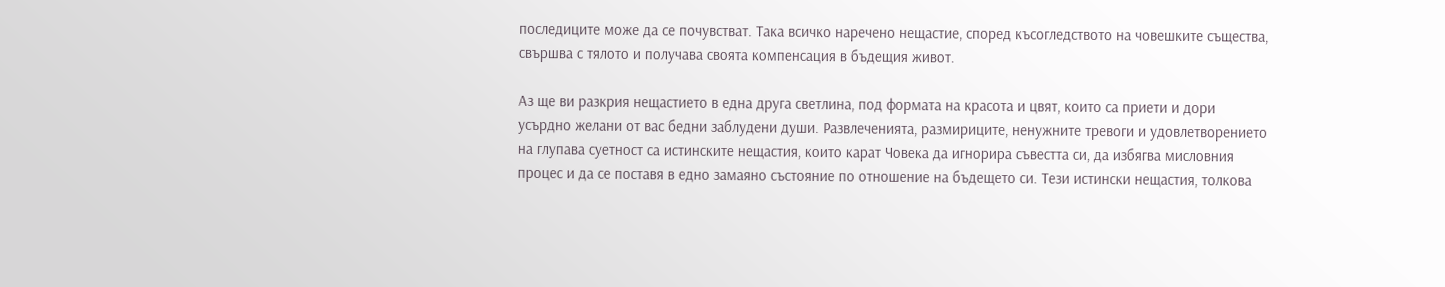последиците може да се почувстват. Така всичко наречено нещастие, според късогледството на човешките същества, свършва с тялото и получава своята компенсация в бъдещия живот.

Аз ще ви разкрия нещастието в една друга светлина, под формата на красота и цвят, които са приети и дори усърдно желани от вас бедни заблудени души. Развлеченията, размириците, ненужните тревоги и удовлетворението на глупава суетност са истинските нещастия, които карат Човека да игнорира съвестта си, да избягва мисловния процес и да се поставя в едно замаяно състояние по отношение на бъдещето си. Тези истински нещастия, толкова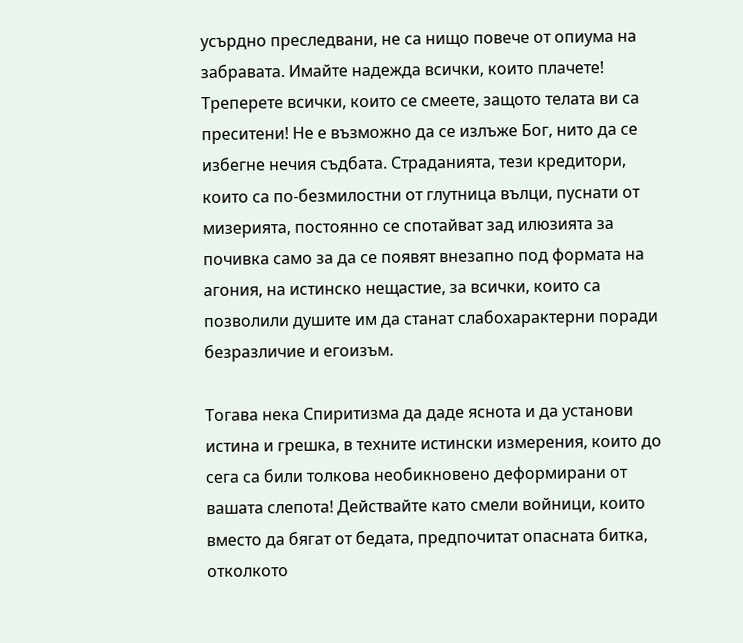усърдно преследвани, не са нищо повече от опиума на забравата. Имайте надежда всички, които плачете! Треперете всички, които се смеете, защото телата ви са преситени! Не е възможно да се излъже Бог, нито да се избегне нечия съдбата. Страданията, тези кредитори, които са по-безмилостни от глутница вълци, пуснати от мизерията, постоянно се спотайват зад илюзията за почивка само за да се появят внезапно под формата на агония, на истинско нещастие, за всички, които са позволили душите им да станат слабохарактерни поради безразличие и егоизъм.

Тогава нека Спиритизма да даде яснота и да установи истина и грешка, в техните истински измерения, които до сега са били толкова необикновено деформирани от вашата слепота! Действайте като смели войници, които вместо да бягат от бедата, предпочитат опасната битка, отколкото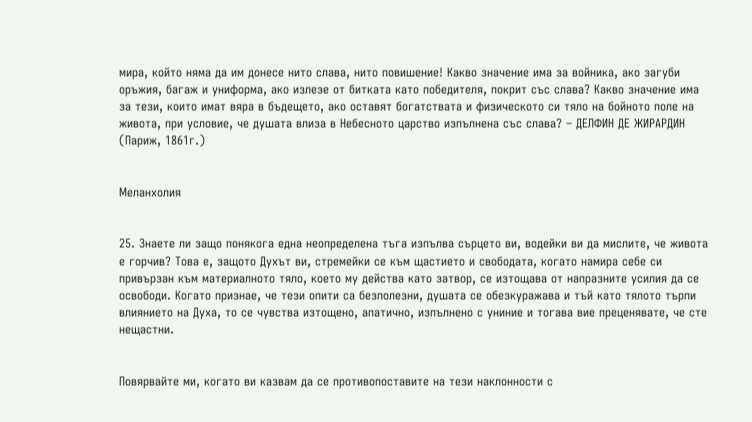мира, който няма да им донесе нито слава, нито повишение! Какво значение има за войника, ако загуби оръжия, багаж и униформа, ако излезе от битката като победителя, покрит със слава? Какво значение има за тези, които имат вяра в бъдещето, ако оставят богатствата и физическото си тяло на бойното поле на живота, при условие, че душата влиза в Небесното царство изпълнена със слава? – ДЕЛФИН ДЕ ЖИРАРДИН (Париж, 1861г.)


Меланхолия


25. Знаете ли защо понякога една неопределена тъга изпълва сърцето ви, водейки ви да мислите, че живота е горчив? Това е, защото Духът ви, стремейки се към щастието и свободата, когато намира себе си привързан към материалното тяло, което му действа като затвор, се изтощава от напразните усилия да се освободи. Когато признае, че тези опити са безполезни, душата се обезкуражава и тъй като тялото търпи влиянието на Духа, то се чувства изтощено, апатично, изпълнено с униние и тогава вие преценявате, че сте нещастни.


Повярвайте ми, когато ви казвам да се противопоставите на тези наклонности с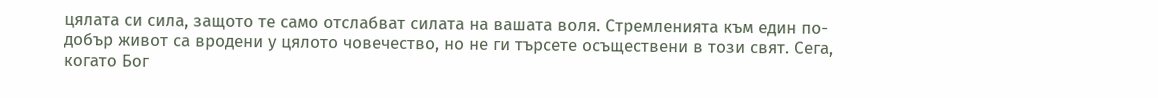цялата си сила, защото те само отслабват силата на вашата воля. Стремленията към един по-добър живот са вродени у цялото човечество, но не ги търсете осъществени в този свят. Сега, когато Бог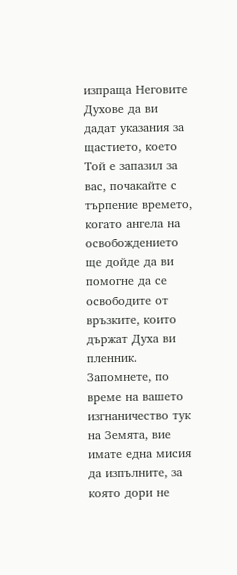изпраща Неговите Духове да ви дадат указания за щастието, което Той е запазил за вас, почакайте с търпение времето, когато ангела на освобождението ще дойде да ви помогне да се освободите от връзките, които държат Духа ви пленник. Запомнете, по време на вашето изгнаничество тук на Земята, вие имате една мисия да изпълните, за която дори не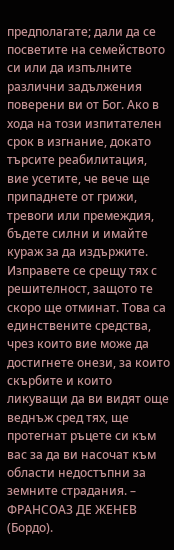предполагате; дали да се посветите на семейството си или да изпълните различни задължения поверени ви от Бог. Ако в хода на този изпитателен срок в изгнание, докато търсите реабилитация, вие усетите, че вече ще припаднете от грижи, тревоги или премеждия, бъдете силни и имайте кураж за да издържите. Изправете се срещу тях с решителност, защото те скоро ще отминат. Това са единствените средства, чрез които вие може да достигнете онези, за които скърбите и които ликуващи да ви видят още веднъж сред тях, ще протегнат ръцете си към вас за да ви насочат към области недостъпни за земните страдания. – ФРАНСОАЗ ДЕ ЖЕНЕВ (Бордо).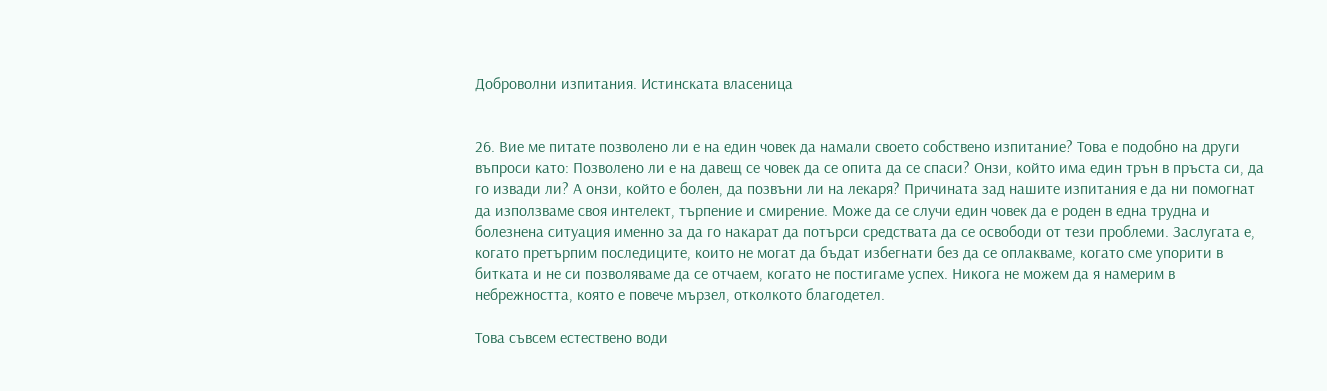Доброволни изпитания. Истинската власеница


26. Вие ме питате позволено ли е на един човек да намали своето собствено изпитание? Това е подобно на други въпроси като: Позволено ли е на давещ се човек да се опита да се спаси? Онзи, който има един трън в пръста си, да го извади ли? А онзи, който е болен, да позвъни ли на лекаря? Причината зад нашите изпитания е да ни помогнат да използваме своя интелект, търпение и смирение. Може да се случи един човек да е роден в една трудна и болезнена ситуация именно за да го накарат да потърси средствата да се освободи от тези проблеми. Заслугата е, когато претърпим последиците, които не могат да бъдат избегнати без да се оплакваме, когато сме упорити в битката и не си позволяваме да се отчаем, когато не постигаме успех. Никога не можем да я намерим в небрежността, която е повече мързел, отколкото благодетел.

Това съвсем естествено води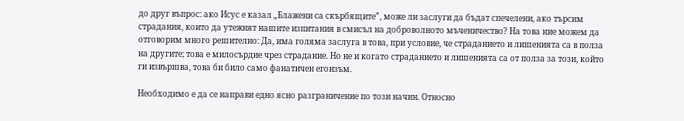до друг въпрос: ако Исус е казал „Блажени са скърбящите”, може ли заслуги да бъдат спечелени, ако търсим страдания, които да утежнят нашите изпитания в смисъл на доброволното мъченичество? На това ние можем да отговорим много решително: Да, има голяма заслуга в това, при условие, че страданието и лишенията са в полза на другите; това е милосърдие чрез страдание. Но не и когато страданието и лишенията са от полза за този, който ги извършва, това би било само фанатичен егоизъм.

Необходимо е да се направи едно ясно разграничение по този начин. Относно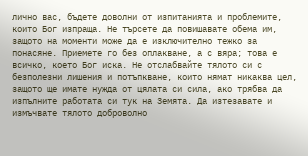лично вас, бъдете доволни от изпитанията и проблемите, които Бог изпраща. Не търсете да повишавате обема им, защото на моменти може да е изключително тежко за понасяне. Приемете го без оплакване, а с вяра; това е всичко, което Бог иска. Не отслабвайте тялото си с безполезни лишения и потъпкване, които нямат никаква цел, защото ще имате нужда от цялата си сила, ако трябва да изпълните работата си тук на Земята. Да изтезавате и измъчвате тялото доброволно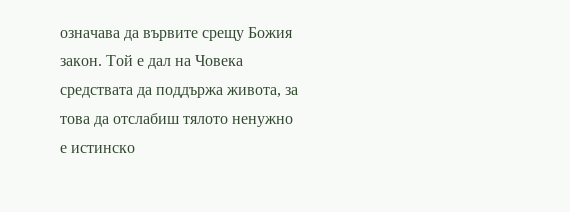означава да вървите срещу Божия закон. Той е дал на Човека средствата да поддържа живота, за това да отслабиш тялото ненужно е истинско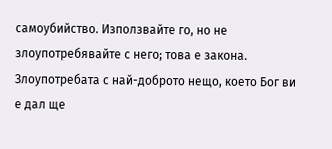самоубийство. Използвайте го, но не злоупотребявайте с него; това е закона. Злоупотребата с най-доброто нещо, което Бог ви е дал ще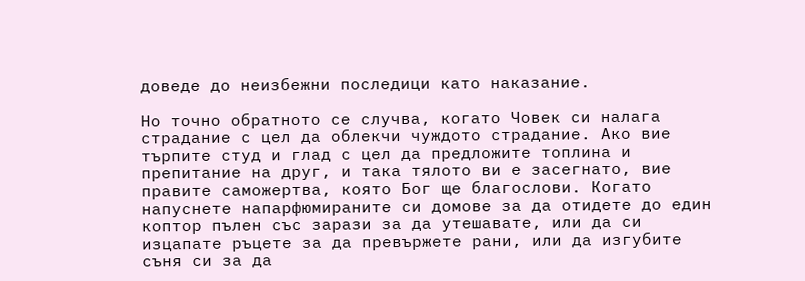доведе до неизбежни последици като наказание.

Но точно обратното се случва, когато Човек си налага страдание с цел да облекчи чуждото страдание. Ако вие търпите студ и глад с цел да предложите топлина и препитание на друг, и така тялото ви е засегнато, вие правите саможертва, която Бог ще благослови. Когато напуснете напарфюмираните си домове за да отидете до един коптор пълен със зарази за да утешавате, или да си изцапате ръцете за да превържете рани, или да изгубите съня си за да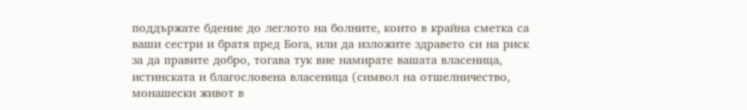поддържате бдение до леглото на болните, които в крайна сметка са ваши сестри и братя пред Бога, или да изложите здравето си на риск за да правите добро, тогава тук вие намирате вашата власеница, истинската и благословена власеница (символ на отшелничество, монашески живот в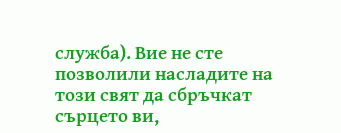служба). Вие не сте позволили насладите на този свят да сбръчкат сърцето ви,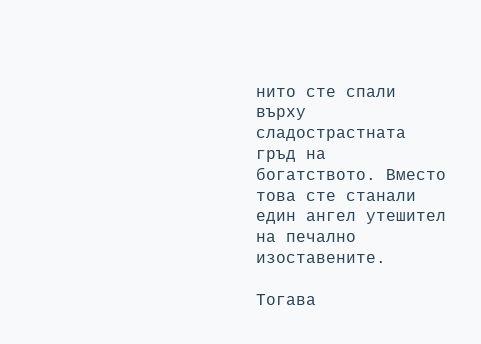нито сте спали върху сладострастната гръд на богатството. Вместо това сте станали един ангел утешител на печално изоставените.

Тогава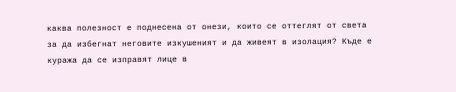каква полезност е поднесена от онези, които се оттеглят от света за да избегнат неговите изкушеният и да живеят в изолация? Къде е куража да се изправят лице в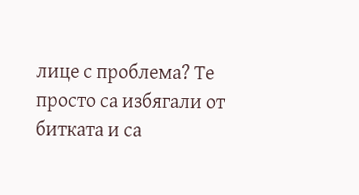лице с проблема? Те просто са избягали от битката и са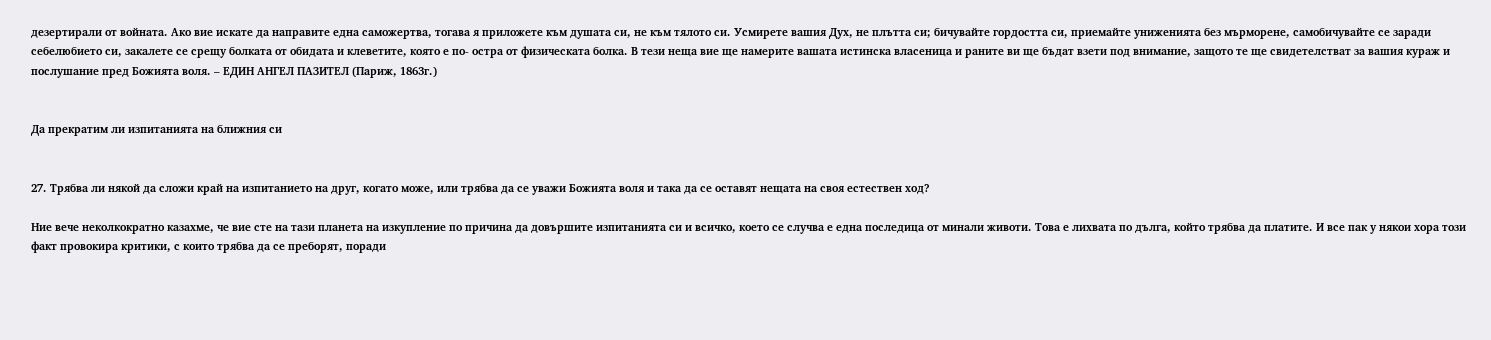дезертирали от войната. Ако вие искате да направите една саможертва, тогава я приложете към душата си, не към тялото си. Усмирете вашия Дух, не плътта си; бичувайте гордостта си, приемайте униженията без мърморене, самобичувайте се заради себелюбието си, закалете се срещу болката от обидата и клеветите, която е по- остра от физическата болка. В тези неща вие ще намерите вашата истинска власеница и раните ви ще бъдат взети под внимание, защото те ще свидетелстват за вашия кураж и послушание пред Божията воля. – ЕДИН АНГЕЛ ПАЗИТЕЛ (Париж, 1863г.)


Да прекратим ли изпитанията на ближния си


27. Трябва ли някой да сложи край на изпитанието на друг, когато може, или трябва да се уважи Божията воля и така да се оставят нещата на своя естествен ход?

Ние вече неколкократно казахме, че вие сте на тази планета на изкупление по причина да довършите изпитанията си и всичко, което се случва е една последица от минали животи. Това е лихвата по дълга, който трябва да платите. И все пак у някои хора този факт провокира критики, с които трябва да се преборят, поради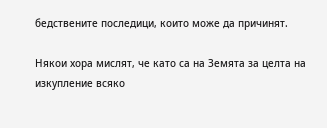бедствените последици, които може да причинят.

Някои хора мислят, че като са на Земята за целта на изкупление всяко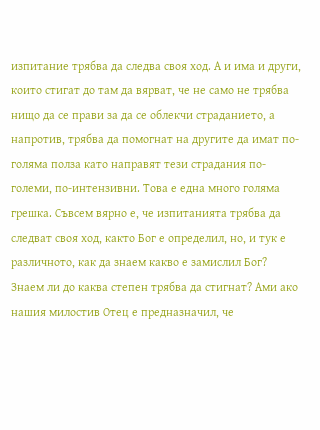изпитание трябва да следва своя ход. А и има и други, които стигат до там да вярват, че не само не трябва нищо да се прави за да се облекчи страданието, а напротив, трябва да помогнат на другите да имат по-голяма полза като направят тези страдания по-големи, по-интензивни. Това е една много голяма грешка. Съвсем вярно е, че изпитанията трябва да следват своя ход, както Бог е определил, но, и тук е различното, как да знаем какво е замислил Бог? Знаем ли до каква степен трябва да стигнат? Ами ако нашия милостив Отец е предназначил, че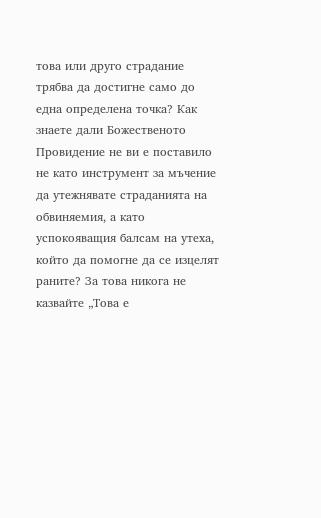това или друго страдание трябва да достигне само до една определена точка? Как знаете дали Божественото Провидение не ви е поставило не като инструмент за мъчение да утежнявате страданията на обвиняемия, а като успокояващия балсам на утеха, който да помогне да се изцелят раните? За това никога не казвайте „Това е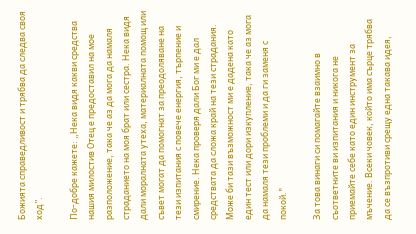Божията справедливост и трябва да следва своя ход”.

По-добре кажете: „Нека видя какви средства нашия милостив Отец е предоставил на мое разположение, така че аз да мога да намаля страданието на моя брат или сестра. Нека видя дали моралната утеха, материалната помощ или съвет могат да помогнат за преодоляване на тези изпитания с повече енергия, търпение и смирение. Нека проверя дали Бог ми е дал средствата да сложа край на тези страдания. Може би тази възможност ми е дадена като един тест или дори изкупление, така че аз мога да намаля тези проблеми и да ги заменя с покой."

За това винаги си помагайте взаимно в съответните ви изпитания и никога не приемайте себе като един инструмент за мъчение. Всеки човек, който има сърце трябва да се възпротиви срещу една такава идея,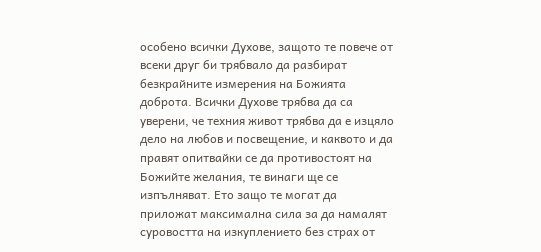особено всички Духове, защото те повече от всеки друг би трябвало да разбират безкрайните измерения на Божията доброта. Всички Духове трябва да са уверени, че техния живот трябва да е изцяло дело на любов и посвещение, и каквото и да правят опитвайки се да противостоят на Божийте желания, те винаги ще се изпълняват. Ето защо те могат да приложат максимална сила за да намалят суровостта на изкуплението без страх от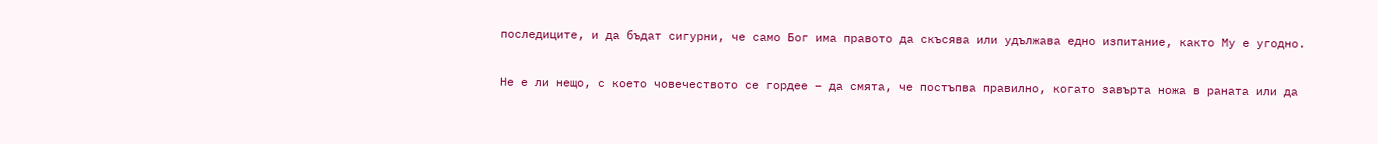последиците, и да бъдат сигурни, че само Бог има правото да скъсява или удължава едно изпитание, както Му е угодно.

Не е ли нещо, с което човечеството се гордее – да смята, че постъпва правилно, когато завърта ножа в раната или да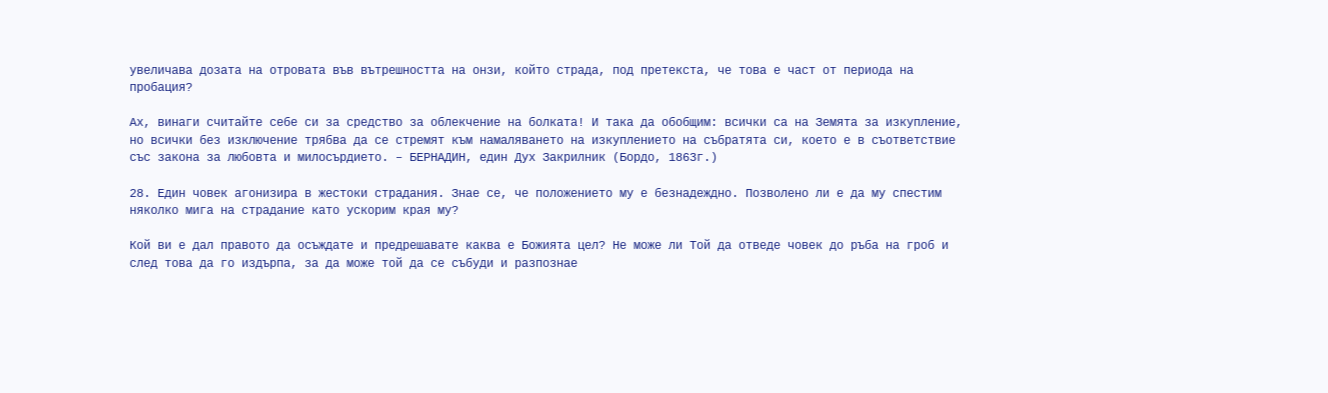увеличава дозата на отровата във вътрешността на онзи, който страда, под претекста, че това е част от периода на пробация?

Ах, винаги считайте себе си за средство за облекчение на болката! И така да обобщим: всички са на Земята за изкупление, но всички без изключение трябва да се стремят към намаляването на изкуплението на събратята си, което е в съответствие със закона за любовта и милосърдието. – БЕРНАДИН, един Дух Закрилник (Бордо, 1863г.)

28. Един човек агонизира в жестоки страдания. Знае се, че положението му е безнадеждно. Позволено ли е да му спестим няколко мига на страдание като ускорим края му?

Кой ви е дал правото да осъждате и предрешавате каква е Божията цел? Не може ли Той да отведе човек до ръба на гроб и след това да го издърпа, за да може той да се събуди и разпознае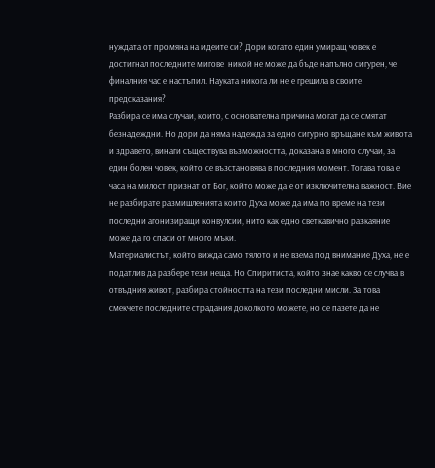нуждата от промяна на идеите си? Дори когато един умиращ човек е достигнал последните мигове  никой не може да бъде напълно сигурен, че финалния час е настъпил. Науката никога ли не е грешила в своите предсказания?
Разбира се има случаи, които, с основателна причина могат да се смятат безнадеждни. Но дори да няма надежда за едно сигурно връщане към живота и здравето, винаги съществува възможността, доказана в много случаи, за един болен човек, който се възстановява в последния момент. Тогава това е часа на милост признат от Бог, който може да е от изключителна важност. Вие не разбирате размишленията които Духа може да има по време на тези последни агонизиращи конвулсии, нито как едно светкавично разкаяние може да го спаси от много мъки.
Материалистът, който вижда само тялото и не взема под внимание Духа, не е податлив да разбере тези неща. Но Спиритиста, който знае какво се случва в отвъдния живот, разбира стойността на тези последни мисли. За това смекчете последните страдания доколкото можете, но се пазете да не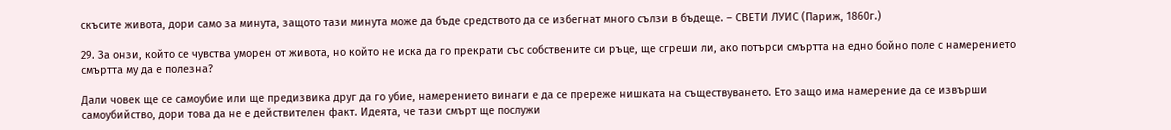скъсите живота, дори само за минута, защото тази минута може да бъде средството да се избегнат много сълзи в бъдеще. – СВЕТИ ЛУИС (Париж, 1860г.)

29. За онзи, който се чувства уморен от живота, но който не иска да го прекрати със собствените си ръце, ще сгреши ли, ако потърси смъртта на едно бойно поле с намерението смъртта му да е полезна?

Дали човек ще се самоубие или ще предизвика друг да го убие, намерението винаги е да се пререже нишката на съществуването. Ето защо има намерение да се извърши самоубийство, дори това да не е действителен факт. Идеята, че тази смърт ще послужи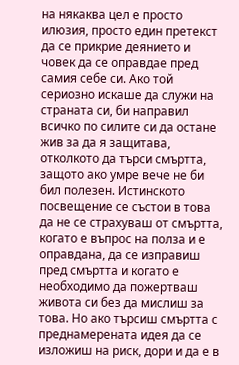на някаква цел е просто илюзия, просто един претекст да се прикрие деянието и човек да се оправдае пред самия себе си. Ако той сериозно искаше да служи на страната си, би направил всичко по силите си да остане жив за да я защитава, отколкото да търси смъртта, защото ако умре вече не би бил полезен. Истинското посвещение се състои в това да не се страхуваш от смъртта, когато е въпрос на полза и е оправдана, да се изправиш пред смъртта и когато е необходимо да пожертваш живота си без да мислиш за това. Но ако търсиш смъртта с преднамерената идея да се изложиш на риск, дори и да е в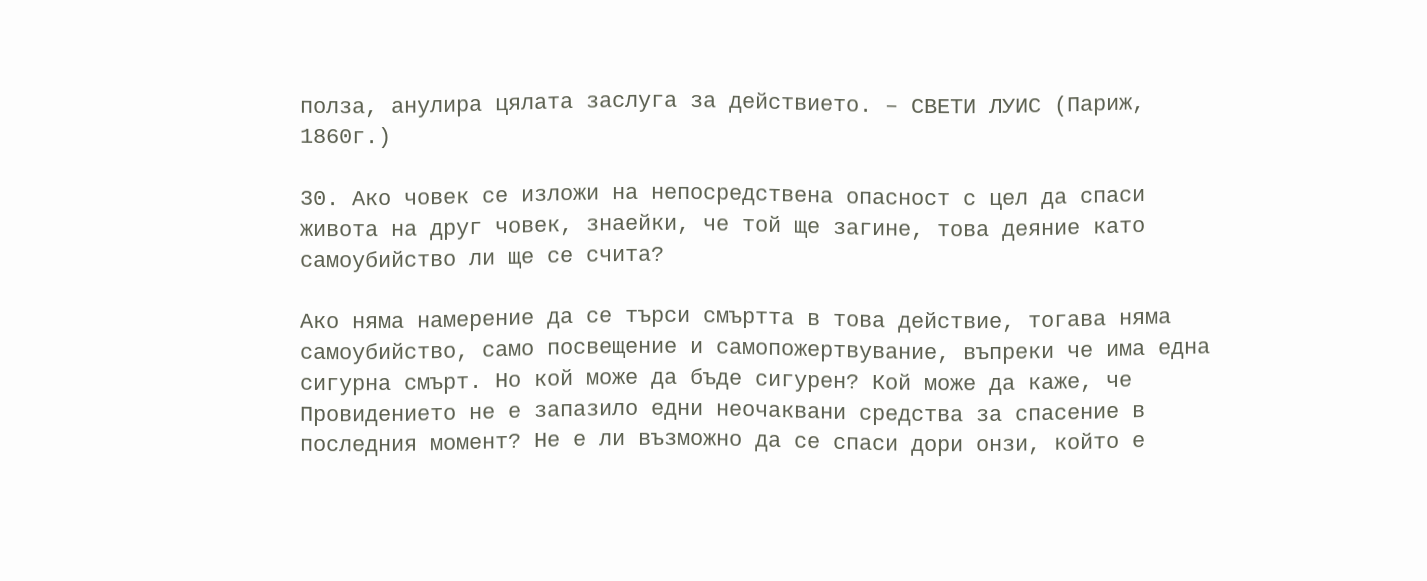полза, анулира цялата заслуга за действието. – СВЕТИ ЛУИС (Париж, 1860г.)

30. Ако човек се изложи на непосредствена опасност с цел да спаси живота на друг човек, знаейки, че той ще загине, това деяние като самоубийство ли ще се счита?

Ако няма намерение да се търси смъртта в това действие, тогава няма самоубийство, само посвещение и самопожертвувание, въпреки че има една сигурна смърт. Но кой може да бъде сигурен? Кой може да каже, че Провидението не е запазило едни неочаквани средства за спасение в последния момент? Не е ли възможно да се спаси дори онзи, който е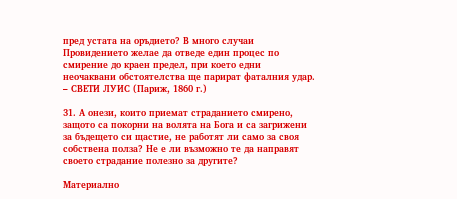пред устата на оръдието? В много случаи Провидението желае да отведе един процес по смирение до краен предел, при което едни неочаквани обстоятелства ще парират фаталния удар. – СВЕТИ ЛУИС (Париж, 1860 г.)

31. А онези, които приемат страданието смирено, защото са покорни на волята на Бога и са загрижени за бъдещето си щастие, не работят ли само за своя собствена полза? Не е ли възможно те да направят своето страдание полезно за другите?

Материално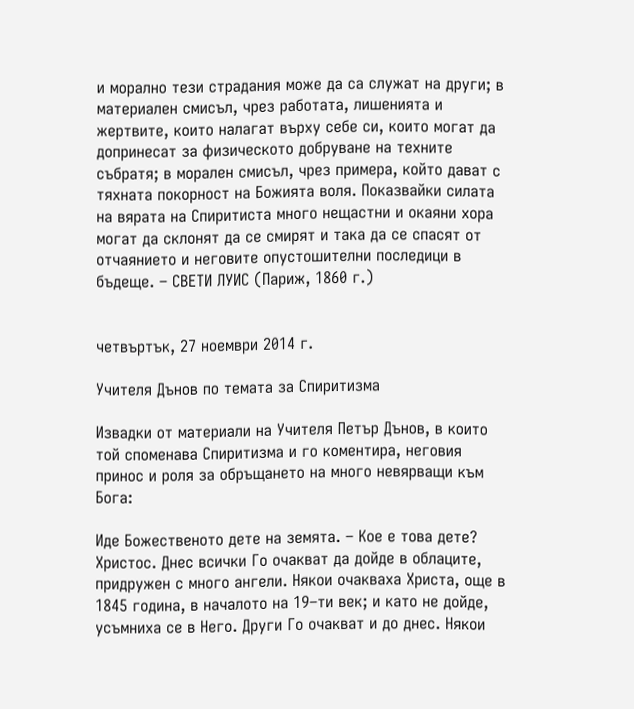и морално тези страдания може да са служат на други; в материален смисъл, чрез работата, лишенията и жертвите, които налагат върху себе си, които могат да допринесат за физическото добруване на техните събратя; в морален смисъл, чрез примера, който дават с тяхната покорност на Божията воля. Показвайки силата на вярата на Спиритиста много нещастни и окаяни хора могат да склонят да се смирят и така да се спасят от отчаянието и неговите опустошителни последици в бъдеще. – СВЕТИ ЛУИС (Париж, 1860 г.)


четвъртък, 27 ноември 2014 г.

Учителя Дънов по темата за Спиритизма

Извадки от материали на Учителя Петър Дънов, в които той споменава Спиритизма и го коментира, неговия принос и роля за обръщането на много невярващи към Бога:

Иде Божественото дете на земята. – Кое е това дете? Христос. Днес всички Го очакват да дойде в облаците, придружен с много ангели. Някои очакваха Христа, още в 1845 година, в началото на 19–ти век; и като не дойде, усъмниха се в Него. Други Го очакват и до днес. Някои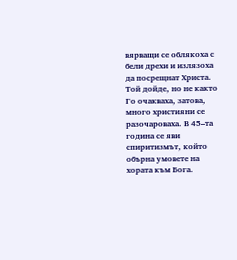вярващи се облякоха с бели дрехи и излязоха да посрещнат Христа. Той дойде, но не както Го очакваха, затова, много християни се разочароваха. В 45–та година се яви спиритизмът, който обърна умовете на хората към Бога.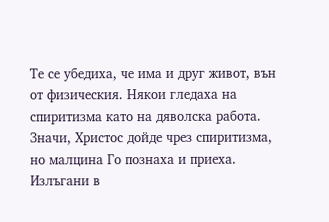Те се убедиха, че има и друг живот, вън от физическия. Някои гледаха на спиритизма като на дяволска работа. Значи, Христос дойде чрез спиритизма, но малцина Го познаха и приеха. Излъгани в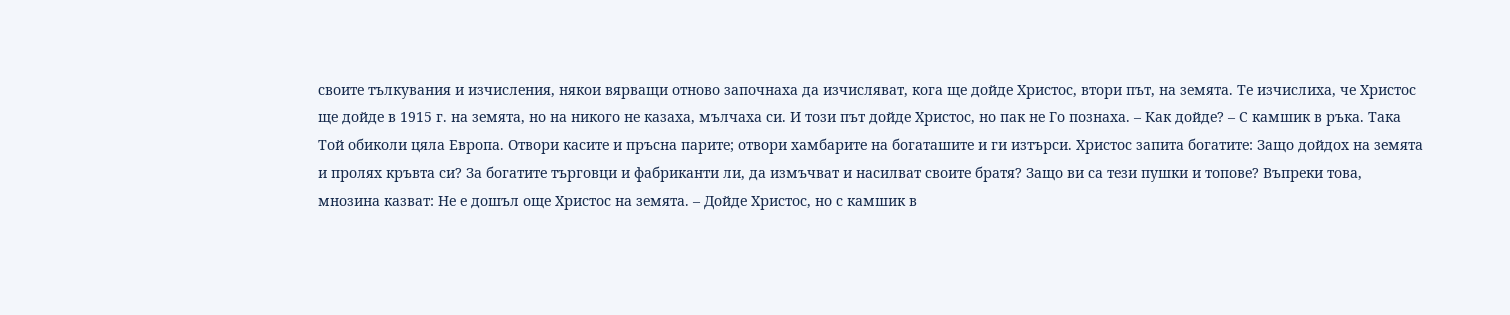своите тълкувания и изчисления, някои вярващи отново започнаха да изчисляват, кога ще дойде Христос, втори път, на земята. Те изчислиха, че Христос ще дойде в 1915 г. на земята, но на никого не казаха, мълчаха си. И този път дойде Христос, но пак не Го познаха. – Как дойде? – С камшик в ръка. Така Той обиколи цяла Европа. Отвори касите и пръсна парите; отвори хамбарите на богаташите и ги изтърси. Христос запита богатите: Защо дойдох на земята и пролях кръвта си? За богатите търговци и фабриканти ли, да измъчват и насилват своите братя? Защо ви са тези пушки и топове? Въпреки това, мнозина казват: Не е дошъл още Христос на земята. – Дойде Христос, но с камшик в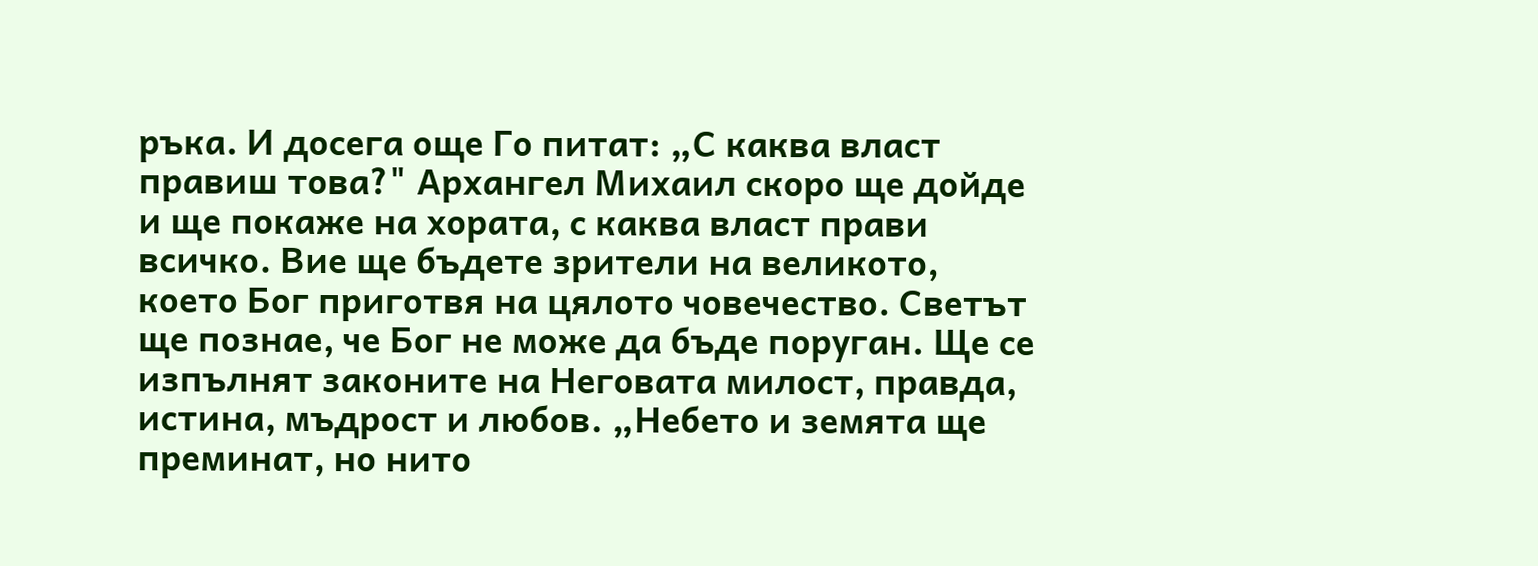ръка. И досега още Го питат: „С каква власт правиш това?" Архангел Михаил скоро ще дойде и ще покаже на хората, с каква власт прави всичко. Вие ще бъдете зрители на великото, което Бог приготвя на цялото човечество. Светът ще познае, че Бог не може да бъде поруган. Ще се изпълнят законите на Неговата милост, правда, истина, мъдрост и любов. „Небето и земята ще преминат, но нито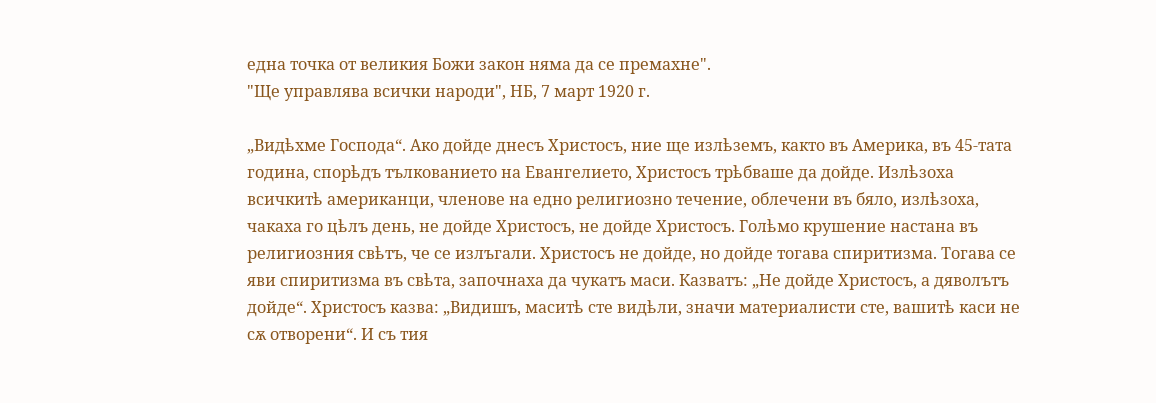една точка от великия Божи закон няма да се премахне".
"Ще управлява всички народи", НБ, 7 март 1920 г.

„Видѣхме Господа“. Ако дойде днесъ Христосъ, ние ще излѣземъ, както въ Америка, въ 45-тата година, спорѣдъ тълкованието на Евангелието, Христосъ трѣбваше да дойде. Излѣзоха всичкитѣ американци, членове на едно религиозно течение, облечени въ бяло, излѣзоха, чакаха го цѣлъ день, не дойде Христосъ, не дойде Христосъ. Голѣмо крушение настана въ религиозния свѣтъ, че се излъгали. Христосъ не дойде, но дойде тогава спиритизма. Тогава се яви спиритизма въ свѣта, започнаха да чукатъ маси. Казватъ: „Не дойде Христосъ, а дяволътъ дойде“. Христосъ казва: „Видишъ, маситѣ сте видѣли, значи материалисти сте, вашитѣ каси не сѫ отворени“. И съ тия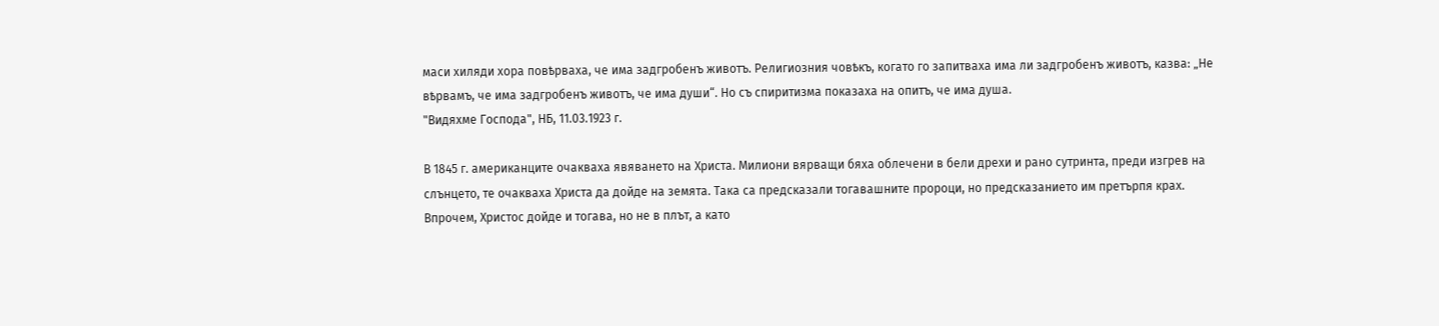маси хиляди хора повѣрваха, че има задгробенъ животъ. Религиозния човѣкъ, когато го запитваха има ли задгробенъ животъ, казва: „Не вѣрвамъ, че има задгробенъ животъ, че има души“. Но съ спиритизма показаха на опитъ, че има душа.
"Видяхме Господа", НБ, 11.03.1923 г.

В 1845 г. американците очакваха явяването на Христа. Милиони вярващи бяха облечени в бели дрехи и рано сутринта, преди изгрев на слънцето, те очакваха Христа да дойде на земята. Така са предсказали тогавашните пророци, но предсказанието им претърпя крах. Впрочем, Христос дойде и тогава, но не в плът, а като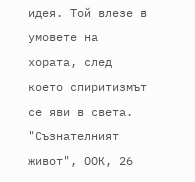идея. Той влезе в умовете на хората, след което спиритизмът се яви в света.
"Съзнателният живот", ООК, 26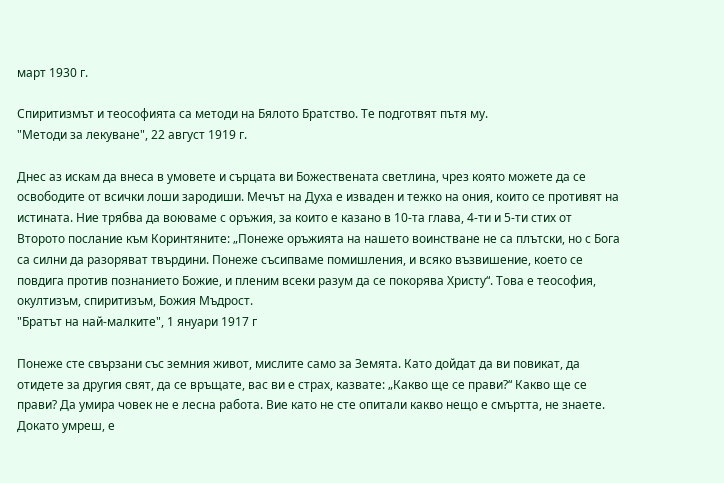март 1930 г.

Спиритизмът и теософията са методи на Бялото Братство. Те подготвят пътя му.
"Методи за лекуване", 22 август 1919 г.

Днес аз искам да внеса в умовете и сърцата ви Божествената светлина, чрез която можете да се освободите от всички лоши зародиши. Мечът на Духа е изваден и тежко на ония, които се противят на истината. Ние трябва да воюваме с оръжия, за които е казано в 10-та глава, 4-ти и 5-ти стих от Второто послание към Коринтяните: „Понеже оръжията на нашето воинстване не са плътски, но с Бога са силни да разоряват твърдини. Понеже съсипваме помишления, и всяко възвишение, което се повдига против познанието Божие, и пленим всеки разум да се покорява Христу“. Това е теософия, окултизъм, спиритизъм, Божия Мъдрост.
"Братът на най-малките", 1 януари 1917 г

Понеже сте свързани със земния живот, мислите само за Земята. Като дойдат да ви повикат, да отидете за другия свят, да се връщате, вас ви е страх, казвате: „Какво ще се прави?“ Какво ще се прави? Да умира човек не е лесна работа. Вие като не сте опитали какво нещо е смъртта, не знаете. Докато умреш, е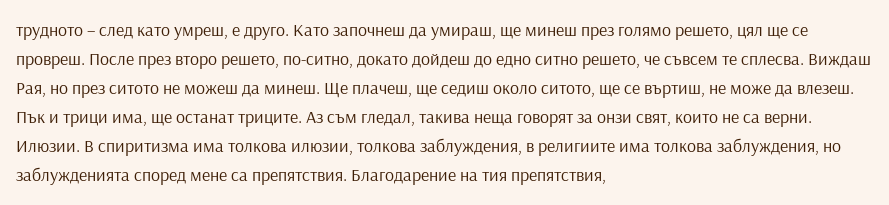трудното – след като умреш, е друго. Като започнеш да умираш, ще минеш през голямо решето, цял ще се провреш. После през второ решето, по-ситно, докато дойдеш до едно ситно решето, че съвсем те сплесва. Виждаш Рая, но през ситото не можеш да минеш. Ще плачеш, ще седиш около ситото, ще се въртиш, не може да влезеш. Пък и трици има, ще останат триците. Аз съм гледал, такива неща говорят за онзи свят, които не са верни. Илюзии. В спиритизма има толкова илюзии, толкова заблуждения, в религиите има толкова заблуждения, но заблужденията според мене са препятствия. Благодарение на тия препятствия,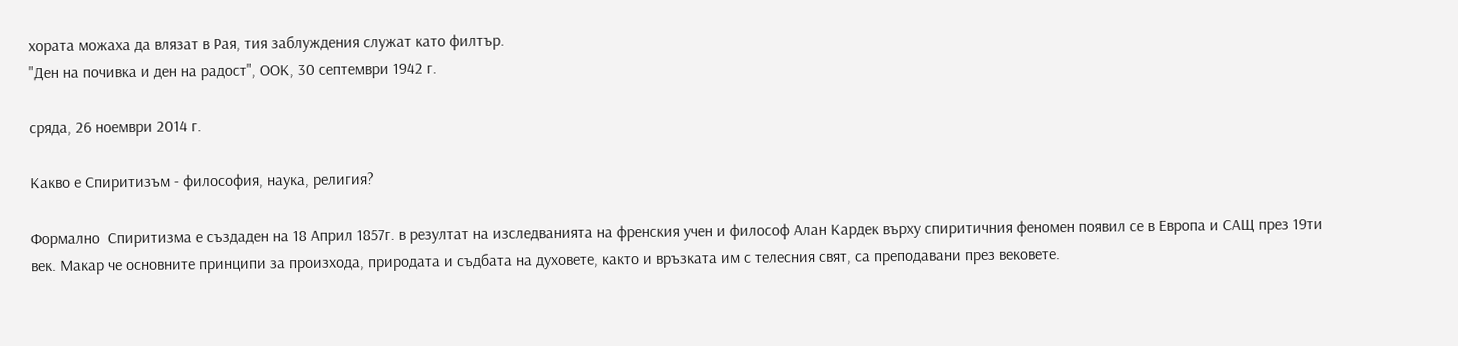хората можаха да влязат в Рая, тия заблуждения служат като филтър.
"Ден на почивка и ден на радост", ООК, 30 септември 1942 г.

сряда, 26 ноември 2014 г.

Какво е Спиритизъм - философия, наука, религия?

Формално  Спиритизма е създаден на 18 Април 1857г. в резултат на изследванията на френския учен и философ Алан Кардек върху спиритичния феномен появил се в Европа и САЩ през 19ти век. Макар че основните принципи за произхода, природата и съдбата на духовете, както и връзката им с телесния свят, са преподавани през вековете.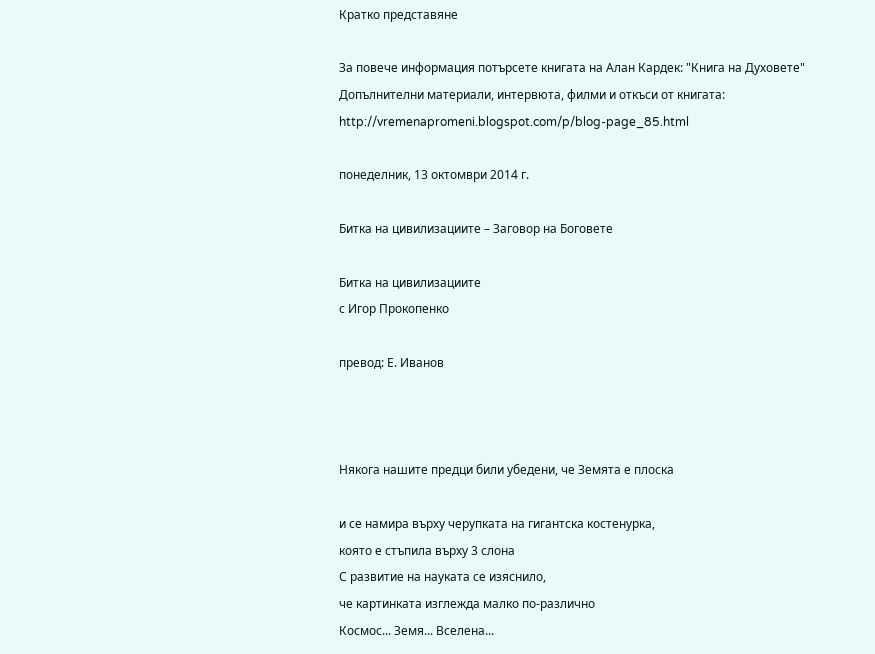Кратко представяне

За повече информация потърсете книгата на Алан Кардек: "Книга на Духовете"
Допълнителни материали, интервюта, филми и откъси от книгата:
http://vremenapromeni.blogspot.com/p/blog-page_85.html

понеделник, 13 октомври 2014 г.

Битка на цивилизациите – Заговор на Боговете

Битка на цивилизациите
с Игор Прокопенко

превод: Е. Иванов



Някога нашите предци били убедени, че Земята е плоска

и се намира върху черупката на гигантска костенурка,
която е стъпила върху 3 слона
С развитие на науката се изяснило,
че картинката изглежда малко по-различно
Космос... Земя... Вселена...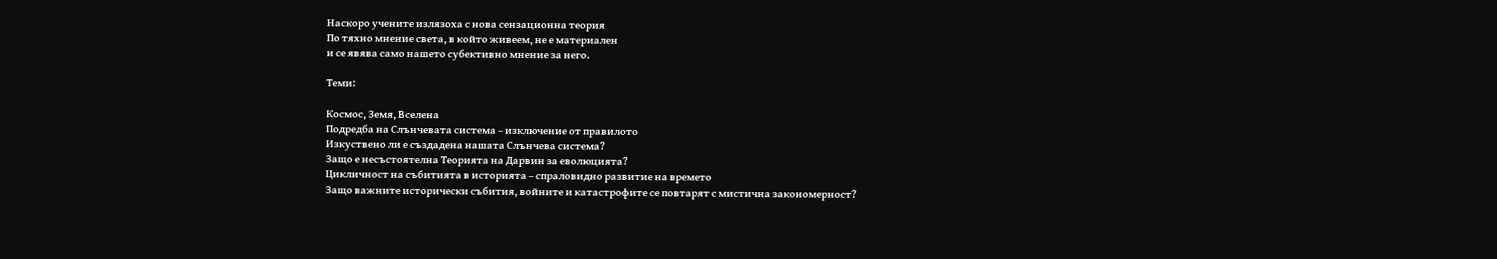Наскоро учените излязоха с нова сензационна теория
По тяхно мнение света, в който живеем, не е материален
и се явява само нашето субективно мнение за него.

Теми:

Космос, Земя, Вселена
Подредба на Слънчевата система – изключение от правилото
Изкуствено ли е създадена нашата Слънчева система?
Защо е несъстоятелна Теорията на Дарвин за еволюцията?
Цикличност на събитията в историята – спраловидно развитие на времето
Защо важните исторически събития, войните и катастрофите се повтарят с мистична закономерност?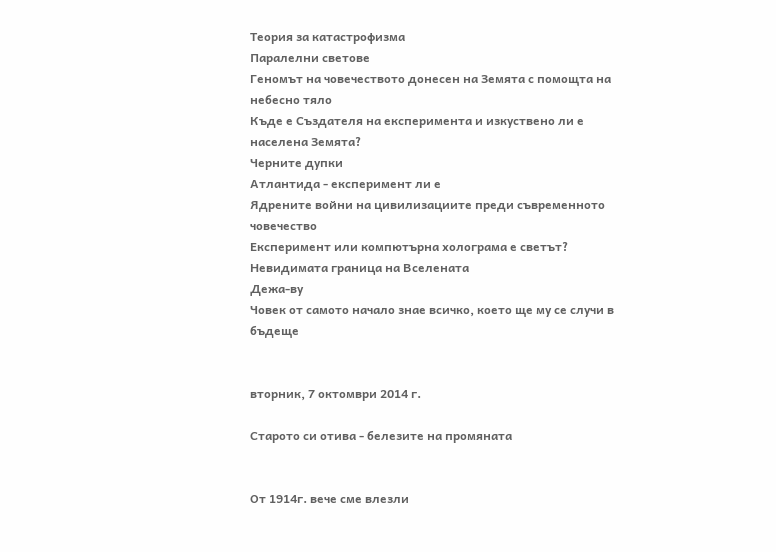Теория за катастрофизма
Паралелни светове
Геномът на човечеството донесен на Земята с помощта на небесно тяло
Къде е Създателя на експеримента и изкуствено ли е населена Земята?
Черните дупки
Атлантида - експеримент ли е
Ядрените войни на цивилизациите преди съвременното човечество
Експеримент или компютърна холограма е светът?
Невидимата граница на Вселената
Дежа-ву
Човек от самото начало знае всичко, което ще му се случи в бъдеще


вторник, 7 октомври 2014 г.

Старото си отива - белезите на промяната


От 1914г. вече сме влезли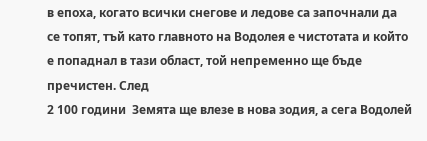в епоха, когато всички снегове и ледове са започнали да се топят, тъй като главното на Водолея е чистотата и който е попаднал в тази област, той непременно ще бъде пречистен. След
2 100 години  Земята ще влезе в нова зодия, а сега Водолей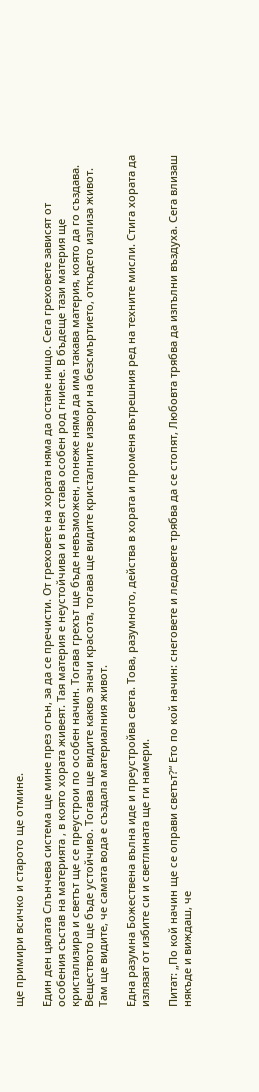ще примири всичко и старото ще отмине.

Един ден цялата Слънчева система ще мине през огън, за да се пречисти. От греховете на хората няма да остане нищо. Сега греховете зависят от особения състав на материята , в която хората живеят. Тая материя е неустойчива и в нея става особен род гниене. В бъдеще тази материя ще кристализира и светът ще се преустрои по особен начин. Тогава грехът ще бъде невъзможен, понеже няма да има такава материя, която да го създава. Веществото ще бъде устойчиво. Тогава ще видите какво значи красота, тогава ще видите кристалните извори на безсмъртието, откъдето излиза живот. Там ще видите, че самата вода е създала материалния живот.

Една разумна Божествена вълна иде и преустройва света. Това, разумното, действа в хората и променя вътрешния ред на техните мисли. Стига хората да излязат от избите си и светлината ще ги намери.

Питат: „По кой начин ще се оправи светът?“ Ето по кой начин: снеговете и ледовете трябва да се стопят, Любовта трябва да изпълни въздуха. Сега влизаш някъде и виждаш, че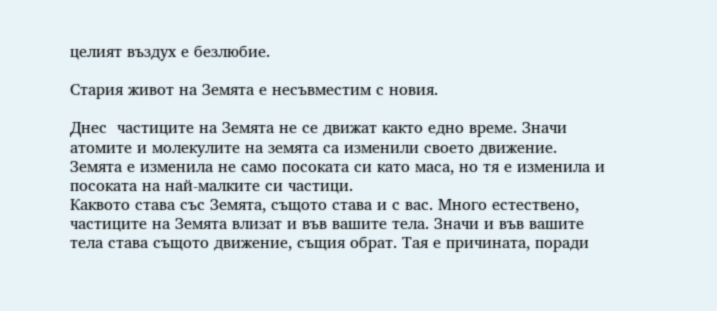целият въздух е безлюбие.

Стария живот на Земята е несъвместим с новия.

Днес  частиците на Земята не се движат както едно време. Значи атомите и молекулите на земята са изменили своето движение. Земята е изменила не само посоката си като маса, но тя е изменила и посоката на най-малките си частици.
Каквото става със Земята, същото става и с вас. Много естествено, частиците на Земята влизат и във вашите тела. Значи и във вашите тела става същото движение, същия обрат. Тая е причината, поради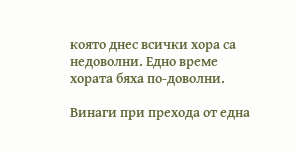която днес всички хора са недоволни. Едно време хората бяха по-доволни.

Винаги при прехода от една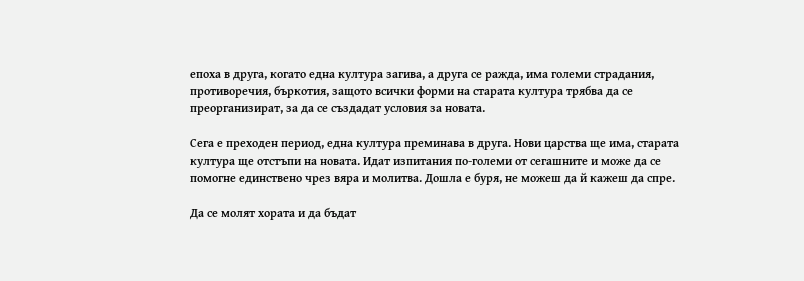епоха в друга, когато една култура загива, а друга се ражда, има големи страдания, противоречия, бъркотия, защото всички форми на старата култура трябва да се преорганизират, за да се създадат условия за новата.

Сега е преходен период, една култура преминава в друга. Нови царства ще има, старата култура ще отстъпи на новата. Идат изпитания по-големи от сегашните и може да се помогне единствено чрез вяра и молитва. Дошла е буря, не можеш да й кажеш да спре.

Да се молят хората и да бъдат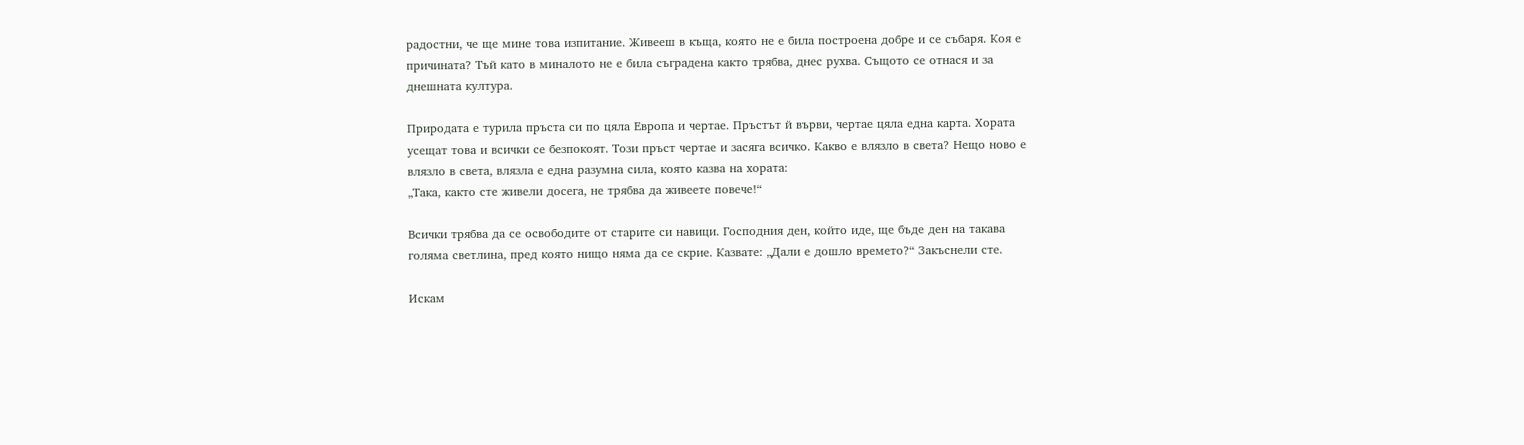радостни, че ще мине това изпитание. Живееш в къща, която не е била построена добре и се събаря. Коя е причината? Тъй като в миналото не е била съградена както трябва, днес рухва. Същото се отнася и за днешната култура.

Природата е турила пръста си по цяла Европа и чертае. Пръстът й върви, чертае цяла една карта. Хората усещат това и всички се безпокоят. Този пръст чертае и засяга всичко. Какво е влязло в света? Нещо ново е влязло в света, влязла е една разумна сила, която казва на хората:
„Така, както сте живели досега, не трябва да живеете повече!“

Всички трябва да се освободите от старите си навици. Господния ден, който иде, ще бъде ден на такава голяма светлина, пред която нищо няма да се скрие. Казвате: „Дали е дошло времето?“ Закъснели сте.

Искам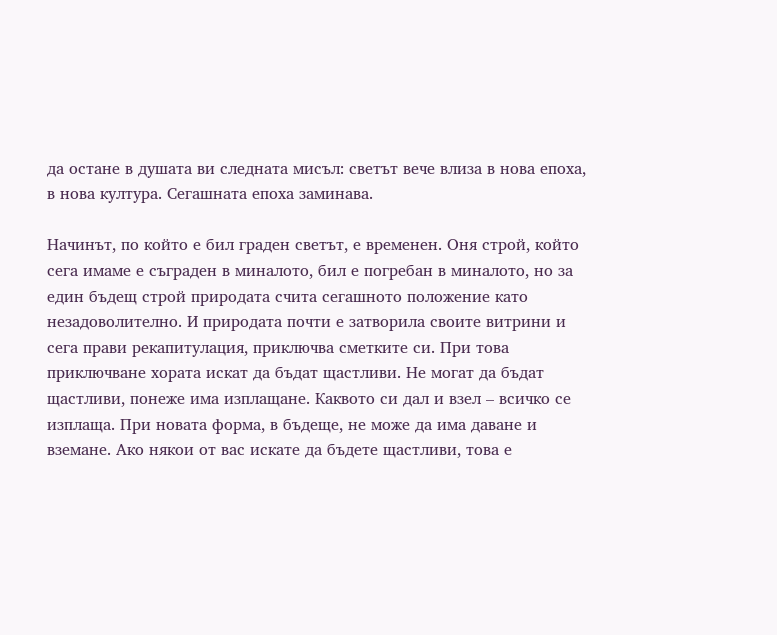да остане в душата ви следната мисъл: светът вече влиза в нова епоха, в нова култура. Сегашната епоха заминава.

Начинът, по който е бил граден светът, е временен. Оня строй, който сега имаме е съграден в миналото, бил е погребан в миналото, но за един бъдещ строй природата счита сегашното положение като незадоволително. И природата почти е затворила своите витрини и сега прави рекапитулация, приключва сметките си. При това приключване хората искат да бъдат щастливи. Не могат да бъдат щастливи, понеже има изплащане. Каквото си дал и взел – всичко се изплаща. При новата форма, в бъдеще, не може да има даване и вземане. Ако някои от вас искате да бъдете щастливи, това е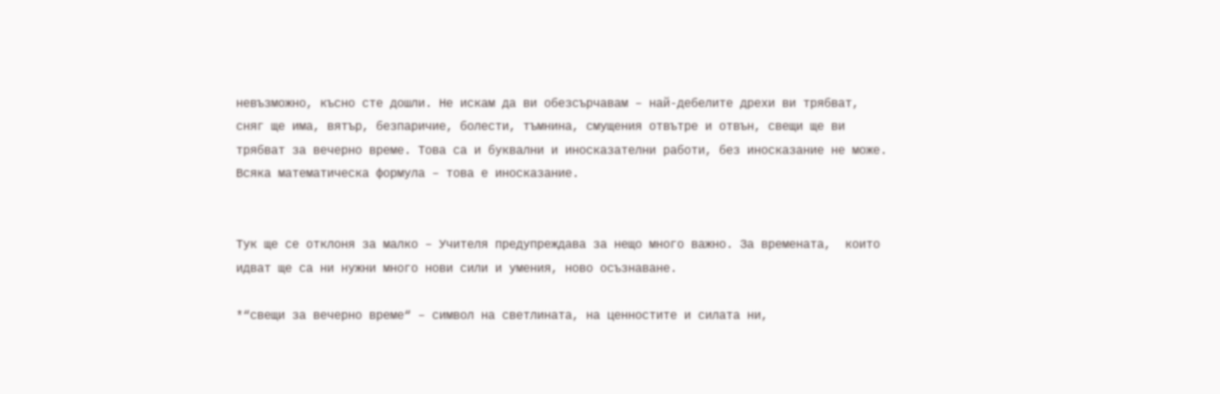невъзможно, късно сте дошли. Не искам да ви обезсърчавам – най-дебелите дрехи ви трябват, сняг ще има, вятър, безпаричие, болести, тъмнина, смущения отвътре и отвън, свещи ще ви трябват за вечерно време. Това са и буквални и иносказателни работи, без иносказание не може. Всяка математическа формула – това е иносказание.


Тук ще се отклоня за малко – Учителя предупреждава за нещо много важно. За времената,  които идват ще са ни нужни много нови сили и умения, ново осъзнаване.

*“свещи за вечерно време“ – символ на светлината, на ценностите и силата ни,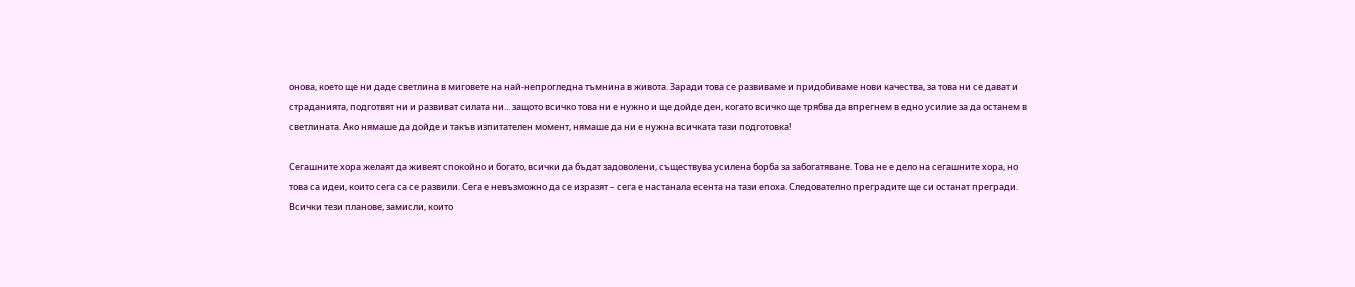онова, което ще ни даде светлина в миговете на най-непрогледна тъмнина в живота. Заради това се развиваме и придобиваме нови качества, за това ни се дават и страданията, подготвят ни и развиват силата ни... защото всичко това ни е нужно и ще дойде ден, когато всичко ще трябва да впрегнем в едно усилие за да останем в светлината. Ако нямаше да дойде и такъв изпитателен момент, нямаше да ни е нужна всичката тази подготовка!

Сегашните хора желаят да живеят спокойно и богато, всички да бъдат задоволени, съществува усилена борба за забогатяване. Това не е дело на сегашните хора, но това са идеи, които сега са се развили. Сега е невъзможно да се изразят – сега е настанала есента на тази епоха. Следователно преградите ще си останат прегради. Всички тези планове, замисли, които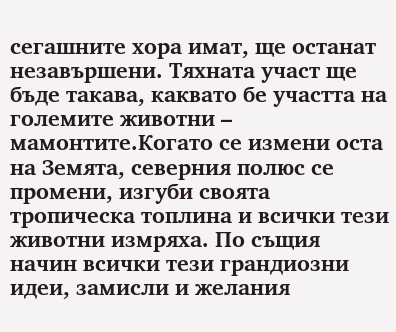сегашните хора имат, ще останат незавършени. Тяхната участ ще бъде такава, каквато бе участта на големите животни – мамонтите.Когато се измени оста на Земята, северния полюс се промени, изгуби своята тропическа топлина и всички тези животни измряха. По същия начин всички тези грандиозни идеи, замисли и желания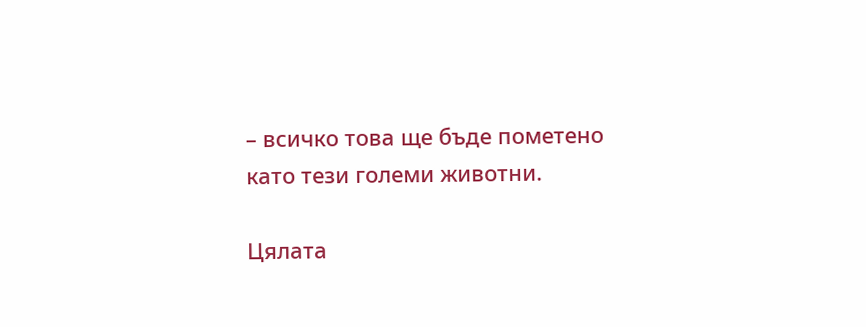– всичко това ще бъде пометено като тези големи животни.

Цялата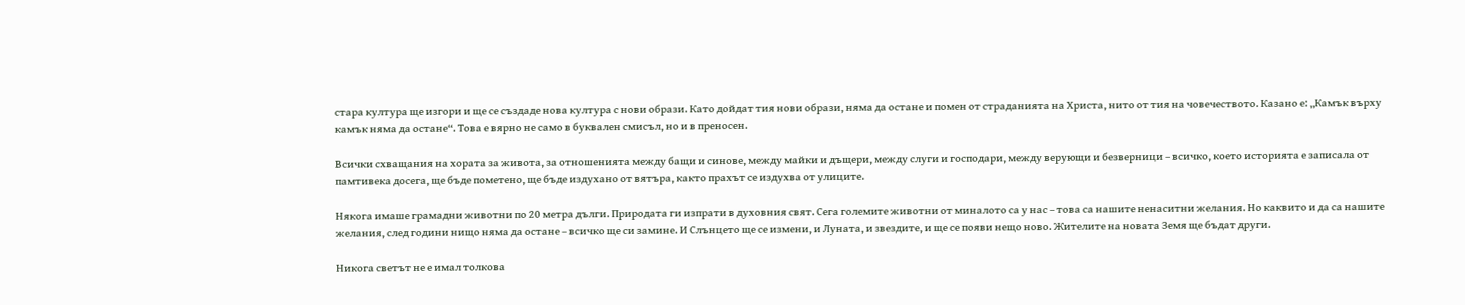стара култура ще изгори и ще се създаде нова култура с нови образи. Като дойдат тия нови образи, няма да остане и помен от страданията на Христа, нито от тия на човечеството. Казано е: „Камък върху камък няма да остане“. Това е вярно не само в буквален смисъл, но и в преносен.

Всички схващания на хората за живота, за отношенията между бащи и синове, между майки и дъщери, между слуги и господари, между верующи и безверници – всичко, което историята е записала от памтивека досега, ще бъде пометено, ще бъде издухано от вятъра, както прахът се издухва от улиците.

Някога имаше грамадни животни по 20 метра дълги. Природата ги изпрати в духовния свят. Сега големите животни от миналото са у нас – това са нашите ненаситни желания. Но каквито и да са нашите желания, след години нищо няма да остане – всичко ще си замине. И Слънцето ще се измени, и Луната, и звездите, и ще се появи нещо ново. Жителите на новата Земя ще бъдат други.

Никога светът не е имал толкова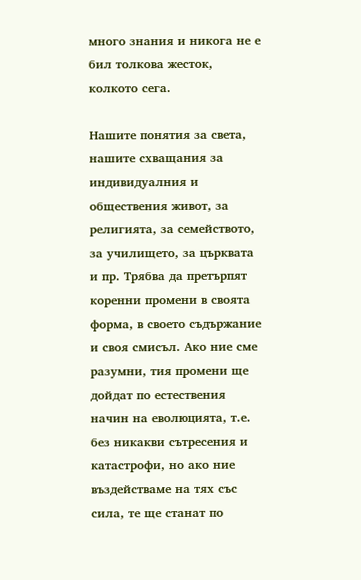много знания и никога не е бил толкова жесток, колкото сега.

Нашите понятия за света, нашите схващания за индивидуалния и обществения живот, за религията, за семейството, за училището, за църквата и пр. Трябва да претърпят коренни промени в своята форма, в своето съдържание и своя смисъл. Ако ние сме разумни, тия промени ще дойдат по естествения начин на еволюцията, т.е. без никакви сътресения и катастрофи, но ако ние въздействаме на тях със сила, те ще станат по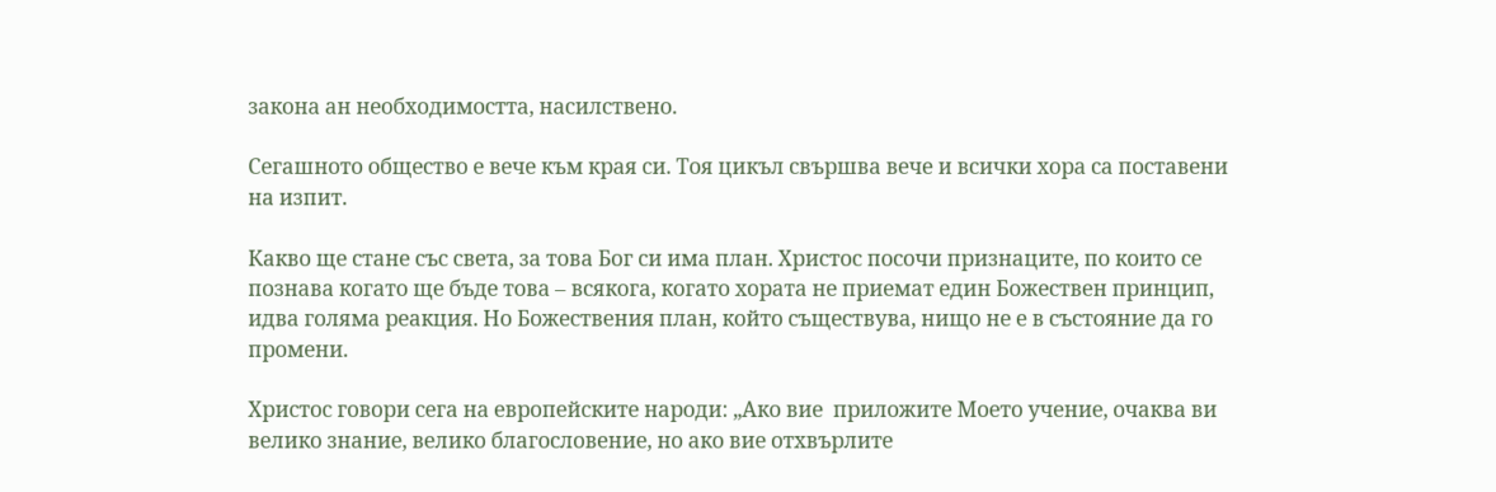закона ан необходимостта, насилствено.

Сегашното общество е вече към края си. Тоя цикъл свършва вече и всички хора са поставени на изпит.

Какво ще стане със света, за това Бог си има план. Христос посочи признаците, по които се познава когато ще бъде това – всякога, когато хората не приемат един Божествен принцип, идва голяма реакция. Но Божествения план, който съществува, нищо не е в състояние да го промени.

Христос говори сега на европейските народи: „Ако вие  приложите Моето учение, очаква ви велико знание, велико благословение, но ако вие отхвърлите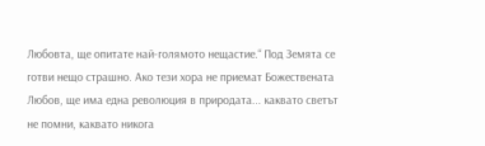Любовта, ще опитате най-голямото нещастие.“ Под Земята се готви нещо страшно. Ако тези хора не приемат Божествената Любов, ще има една революция в природата... каквато светът не помни, каквато никога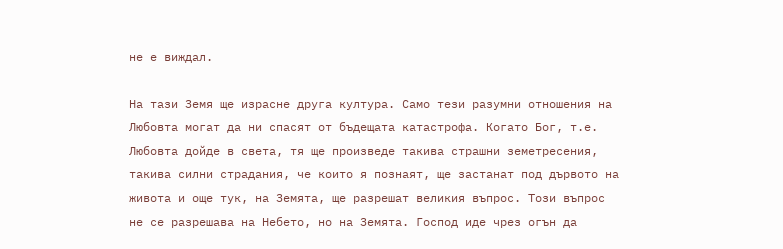не е виждал.

На тази Земя ще израсне друга култура. Само тези разумни отношения на Любовта могат да ни спасят от бъдещата катастрофа. Когато Бог, т.е. Любовта дойде в света, тя ще произведе такива страшни земетресения, такива силни страдания, че които я познаят, ще застанат под дървото на живота и още тук, на Земята, ще разрешат великия въпрос. Този въпрос не се разрешава на Небето, но на Земята. Господ иде чрез огън да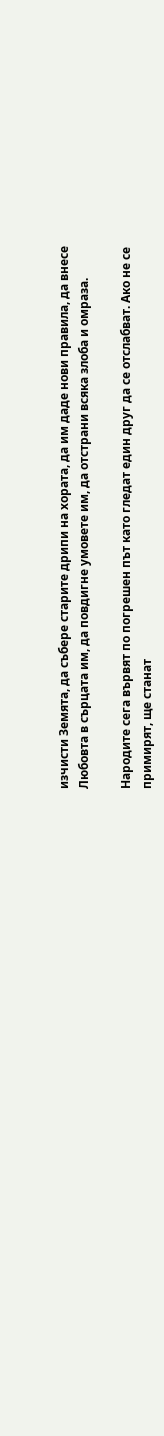изчисти Земята, да събере старите дрипи на хората, да им даде нови правила, да внесе Любовта в сърцата им, да повдигне умовете им, да отстрани всяка злоба и омраза.

Народите сега вървят по погрешен път като гледат един друг да се отслабват. Ако не се примирят, ще станат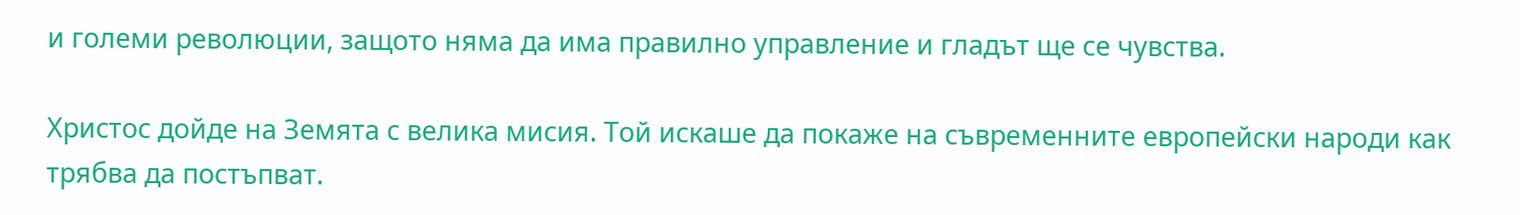и големи революции, защото няма да има правилно управление и гладът ще се чувства.

Христос дойде на Земята с велика мисия. Той искаше да покаже на съвременните европейски народи как трябва да постъпват.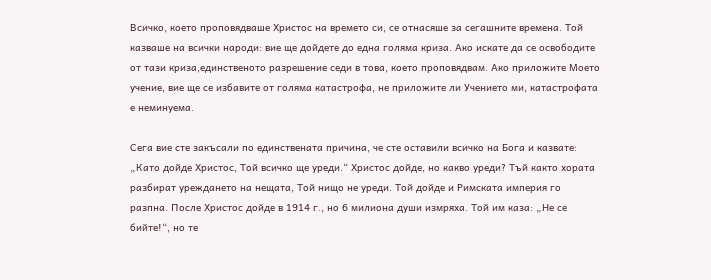Всичко, което проповядваше Христос на времето си, се отнасяше за сегашните времена. Той казваше на всички народи: вие ще дойдете до една голяма криза. Ако искате да се освободите от тази криза,единственото разрешение седи в това, което проповядвам. Ако приложите Моето учение, вие ще се избавите от голяма катастрофа, не приложите ли Учението ми, катастрофата е неминуема.

Сега вие сте закъсали по единствената причина, че сте оставили всичко на Бога и казвате: „Като дойде Христос, Той всичко ще уреди.“ Христос дойде, но какво уреди? Тъй както хората разбират уреждането на нещата, Той нищо не уреди. Той дойде и Римската империя го разпна. После Христос дойде в 1914 г., но 6 милиона души измряха. Той им каза: „Не се бийте!“, но те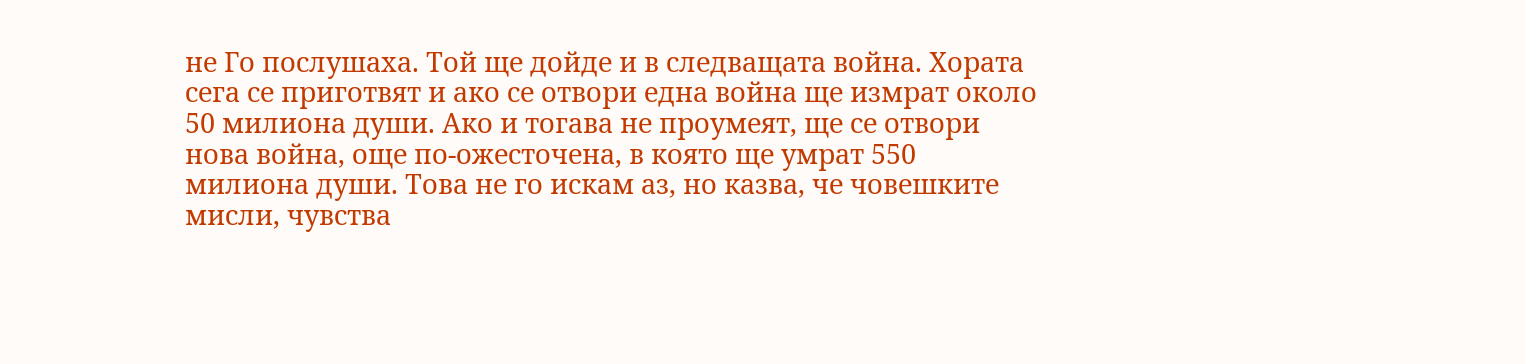не Го послушаха. Той ще дойде и в следващата война. Хората сега се приготвят и ако се отвори една война ще измрат около 50 милиона души. Ако и тогава не проумеят, ще се отвори нова война, още по-ожесточена, в която ще умрат 550 милиона души. Това не го искам аз, но казва, че човешките мисли, чувства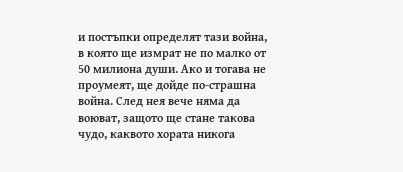и постъпки определят тази война, в която ще измрат не по малко от 50 милиона души. Ако и тогава не проумеят, ще дойде по-страшна война. След нея вече няма да воюват, защото ще стане такова чудо, каквото хората никога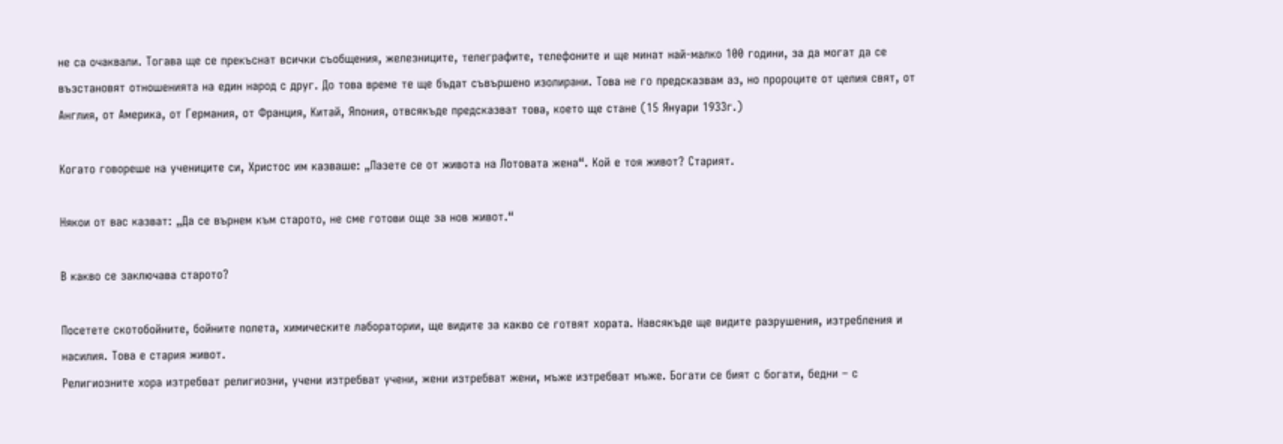не са очаквали. Тогава ще се прекъснат всички съобщения, железниците, телеграфите, телефоните и ще минат най-малко 100 години, за да могат да се възстановят отношенията на един народ с друг. До това време те ще бъдат съвършено изолирани. Това не го предсказвам аз, но пророците от целия свят, от Англия, от Америка, от Германия, от Франция, Китай, Япония, отвсякъде предсказват това, което ще стане (15 Януари 1933г.)

Когато говореше на учениците си, Христос им казваше: „Пазете се от живота на Лотовата жена“. Кой е тоя живот? Старият.

Някои от вас казват: „Да се върнем към старото, не сме готови още за нов живот.“

В какво се заключава старото?

Посетете скотобойните, бойните полета, химическите лаборатории, ще видите за какво се готвят хората. Навсякъде ще видите разрушения, изтребления и насилия. Това е стария живот.
Религиозните хора изтребват религиозни, учени изтребват учени, жени изтребват жени, мъже изтребват мъже. Богати се бият с богати, бедни – с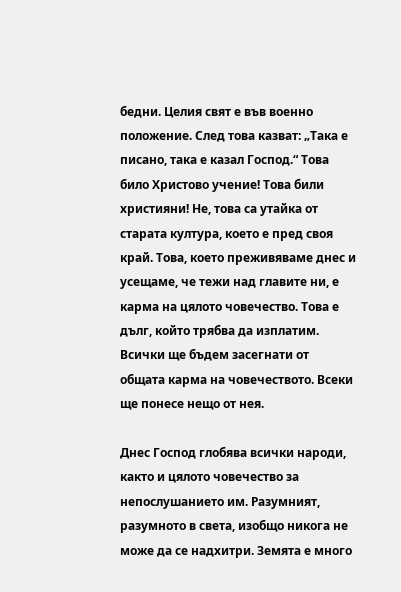бедни. Целия свят е във военно положение. След това казват: „Така е писано, така е казал Господ.“ Това било Христово учение! Това били християни! Не, това са утайка от старата култура, което е пред своя край. Това, което преживяваме днес и усещаме, че тежи над главите ни, е карма на цялото човечество. Това е дълг, който трябва да изплатим. Всички ще бъдем засегнати от общата карма на човечеството. Всеки ще понесе нещо от нея.

Днес Господ глобява всички народи, както и цялото човечество за непослушанието им. Разумният, разумното в света, изобщо никога не може да се надхитри. Земята е много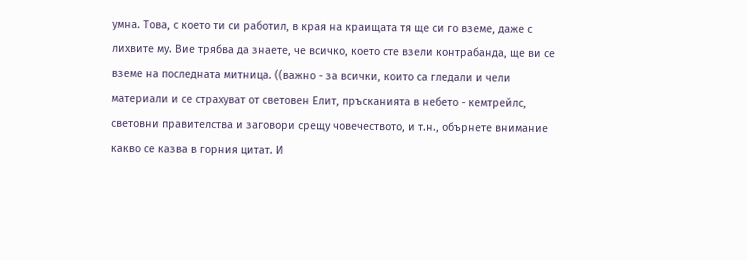умна. Това, с което ти си работил, в края на краищата тя ще си го вземе, даже с лихвите му. Вие трябва да знаете, че всичко, което сте взели контрабанда, ще ви се вземе на последната митница. ((важно - за всички, които са гледали и чели материали и се страхуват от световен Елит, пръсканията в небето - кемтрейлс, световни правителства и заговори срещу човечеството, и т.н., обърнете внимание какво се казва в горния цитат. И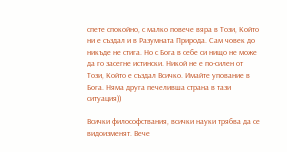спете спокойно, с малко повече вяра в Този, Който ни е създал и в Разумната Природа. Сам човек до никъде не стига. Но с Бога в себе си нищо не може да го засегне истински. Никой не е по-силен от Този, Който е създал Всичко. Имайте упование в Бога. Няма друга печеливша страна в тази ситуация))

Всички философствания, всички науки трябва да се видоизменят. Вече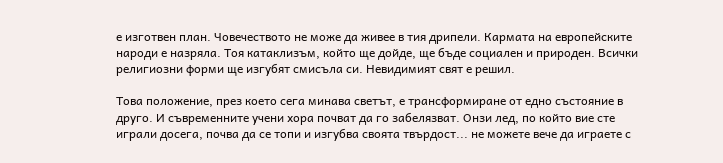е изготвен план. Човечеството не може да живее в тия дрипели. Кармата на европейските народи е назряла. Тоя катаклизъм, който ще дойде, ще бъде социален и природен. Всички религиозни форми ще изгубят смисъла си. Невидимият свят е решил.

Това положение, през което сега минава светът, е трансформиране от едно състояние в друго. И съвременните учени хора почват да го забелязват. Онзи лед, по който вие сте играли досега, почва да се топи и изгубва своята твърдост... не можете вече да играете с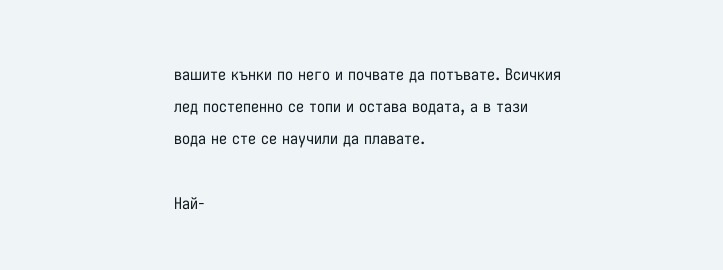вашите кънки по него и почвате да потъвате. Всичкия лед постепенно се топи и остава водата, а в тази вода не сте се научили да плавате.

Най-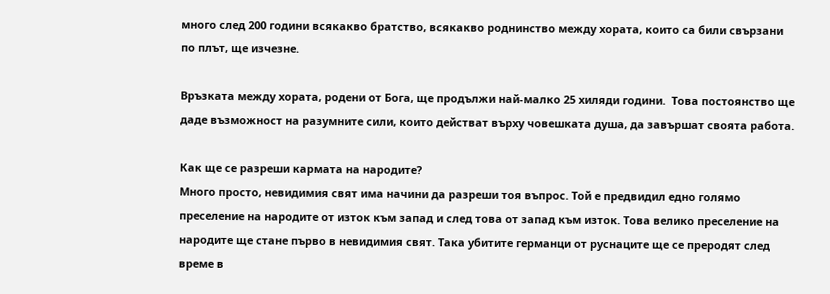много след 200 години всякакво братство, всякакво роднинство между хората, които са били свързани по плът, ще изчезне.

Връзката между хората, родени от Бога, ще продължи най-малко 25 хиляди години.  Това постоянство ще даде възможност на разумните сили, които действат върху човешката душа, да завършат своята работа.

Как ще се разреши кармата на народите?
Много просто, невидимия свят има начини да разреши тоя въпрос. Той е предвидил едно голямо преселение на народите от изток към запад и след това от запад към изток. Това велико преселение на народите ще стане първо в невидимия свят. Така убитите германци от руснаците ще се преродят след време в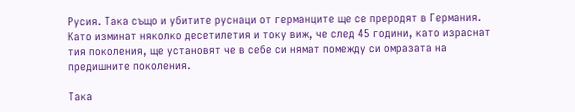Русия. Така също и убитите руснаци от германците ще се преродят в Германия. Като изминат няколко десетилетия и току виж, че след 45 години, като израснат тия поколения, ще установят че в себе си нямат помежду си омразата на предишните поколения.

Така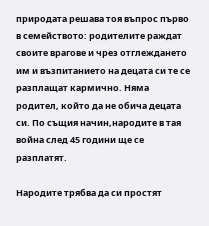природата решава тоя въпрос първо в семейството: родителите раждат своите врагове и чрез отглеждането им и възпитанието на децата си те се разплащат кармично. Няма родител, който да не обича децата си. По същия начин,народите в тая война след 45 години ще се разплатят.

Народите трябва да си простят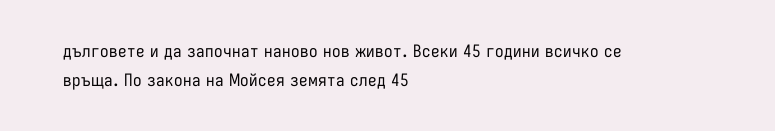дълговете и да започнат наново нов живот. Всеки 45 години всичко се връща. По закона на Мойсея земята след 45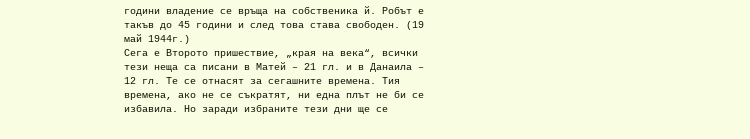години владение се връща на собственика й. Робът е такъв до 45 години и след това става свободен. (19 май 1944г.)
Сега е Второто пришествие, „края на века“, всички тези неща са писани в Матей – 21 гл. и в Данаила – 12 гл. Те се отнасят за сегашните времена. Тия времена, ако не се съкратят, ни една плът не би се избавила. Но заради избраните тези дни ще се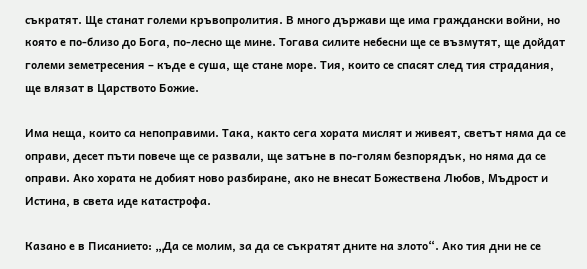съкратят. Ще станат големи кръвопролития. В много държави ще има граждански войни, но която е по-близо до Бога, по-лесно ще мине. Тогава силите небесни ще се възмутят, ще дойдат големи земетресения – къде е суша, ще стане море. Тия, които се спасят след тия страдания, ще влязат в Царството Божие.

Има неща, които са непоправими. Така, както сега хората мислят и живеят, светът няма да се оправи, десет пъти повече ще се развали, ще затъне в по-голям безпорядък, но няма да се оправи. Ако хората не добият ново разбиране, ако не внесат Божествена Любов, Мъдрост и Истина, в света иде катастрофа.

Казано е в Писанието: „Да се молим, за да се съкратят дните на злото“. Ако тия дни не се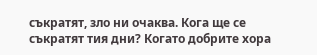съкратят, зло ни очаква. Кога ще се съкратят тия дни? Когато добрите хора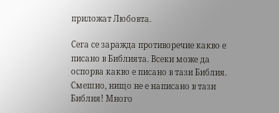приложат Любовта.

Сега се заражда противоречие какво е писано в Библията. Всеки може да оспорва какво е писано в тази Библия. Смешно, нищо не е написано в тази Библия! Много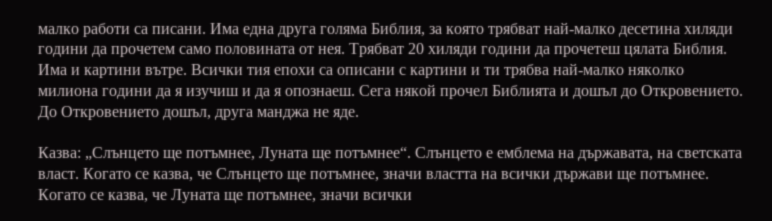малко работи са писани. Има една друга голяма Библия, за която трябват най-малко десетина хиляди години да прочетем само половината от нея. Трябват 20 хиляди години да прочетеш цялата Библия. Има и картини вътре. Всички тия епохи са описани с картини и ти трябва най-малко няколко милиона години да я изучиш и да я опознаеш. Сега някой прочел Библията и дошъл до Откровението. До Откровението дошъл, друга манджа не яде.

Казва: „Слънцето ще потъмнее, Луната ще потъмнее“. Слънцето е емблема на държавата, на светската власт. Когато се казва, че Слънцето ще потъмнее, значи властта на всички държави ще потъмнее. Когато се казва, че Луната ще потъмнее, значи всички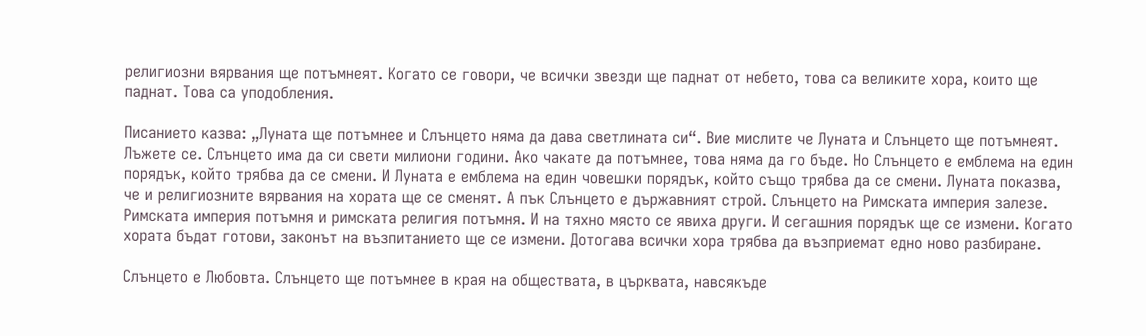религиозни вярвания ще потъмнеят. Когато се говори, че всички звезди ще паднат от небето, това са великите хора, които ще паднат. Това са уподобления.

Писанието казва: „Луната ще потъмнее и Слънцето няма да дава светлината си“. Вие мислите че Луната и Слънцето ще потъмнеят. Лъжете се. Слънцето има да си свети милиони години. Ако чакате да потъмнее, това няма да го бъде. Но Слънцето е емблема на един порядък, който трябва да се смени. И Луната е емблема на един човешки порядък, който също трябва да се смени. Луната показва, че и религиозните вярвания на хората ще се сменят. А пък Слънцето е държавният строй. Слънцето на Римската империя залезе. Римската империя потъмня и римската религия потъмня. И на тяхно място се явиха други. И сегашния порядък ще се измени. Когато хората бъдат готови, законът на възпитанието ще се измени. Дотогава всички хора трябва да възприемат едно ново разбиране.

Слънцето е Любовта. Слънцето ще потъмнее в края на обществата, в църквата, навсякъде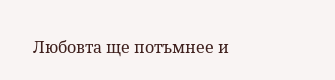Любовта ще потъмнее и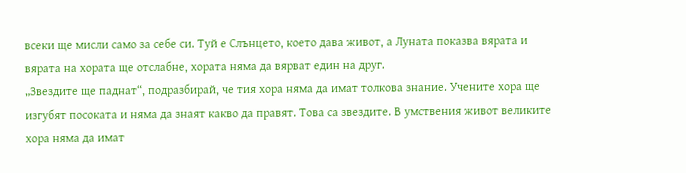всеки ще мисли само за себе си. Туй е Слънцето, което дава живот, а Луната показва вярата и вярата на хората ще отслабне, хората няма да вярват един на друг.
„Звездите ще паднат“, подразбирай, че тия хора няма да имат толкова знание. Учените хора ще изгубят посоката и няма да знаят какво да правят. Това са звездите. В умствения живот великите хора няма да имат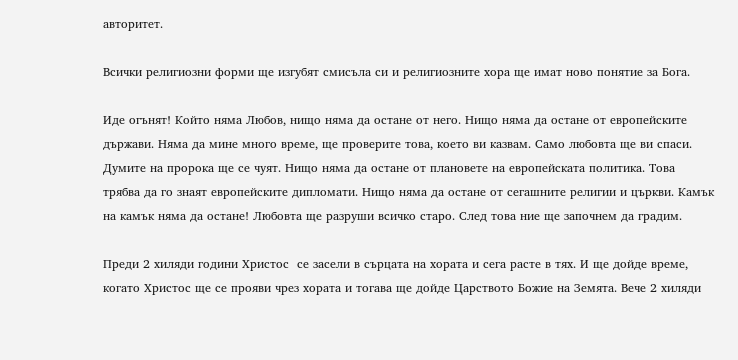авторитет.

Всички религиозни форми ще изгубят смисъла си и религиозните хора ще имат ново понятие за Бога.

Иде огънят! Който няма Любов, нищо няма да остане от него. Нищо няма да остане от европейските държави. Няма да мине много време, ще проверите това, което ви казвам. Само любовта ще ви спаси. Думите на пророка ще се чуят. Нищо няма да остане от плановете на европейската политика. Това трябва да го знаят европейските дипломати. Нищо няма да остане от сегашните религии и църкви. Камък на камък няма да остане! Любовта ще разруши всичко старо. След това ние ще започнем да градим.

Преди 2 хиляди години Христос  се засели в сърцата на хората и сега расте в тях. И ще дойде време, когато Христос ще се прояви чрез хората и тогава ще дойде Царството Божие на Земята. Вече 2 хиляди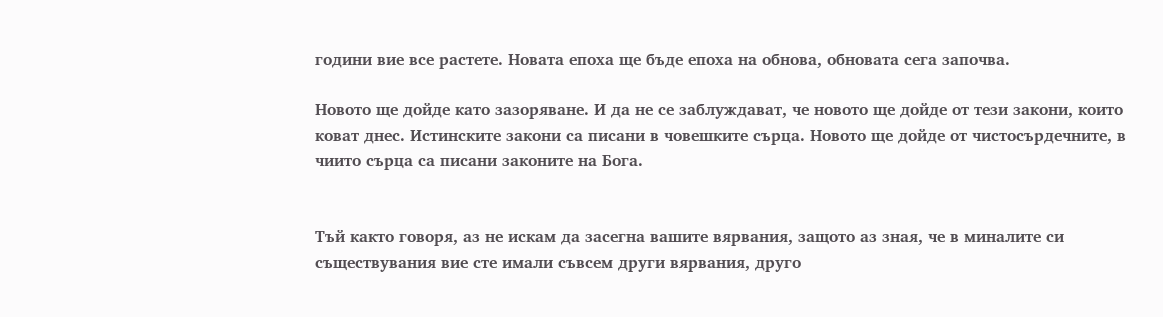години вие все растете. Новата епоха ще бъде епоха на обнова, обновата сега започва.

Новото ще дойде като зазоряване. И да не се заблуждават, че новото ще дойде от тези закони, които коват днес. Истинските закони са писани в човешките сърца. Новото ще дойде от чистосърдечните, в чиито сърца са писани законите на Бога.


Тъй както говоря, аз не искам да засегна вашите вярвания, защото аз зная, че в миналите си съществувания вие сте имали съвсем други вярвания, друго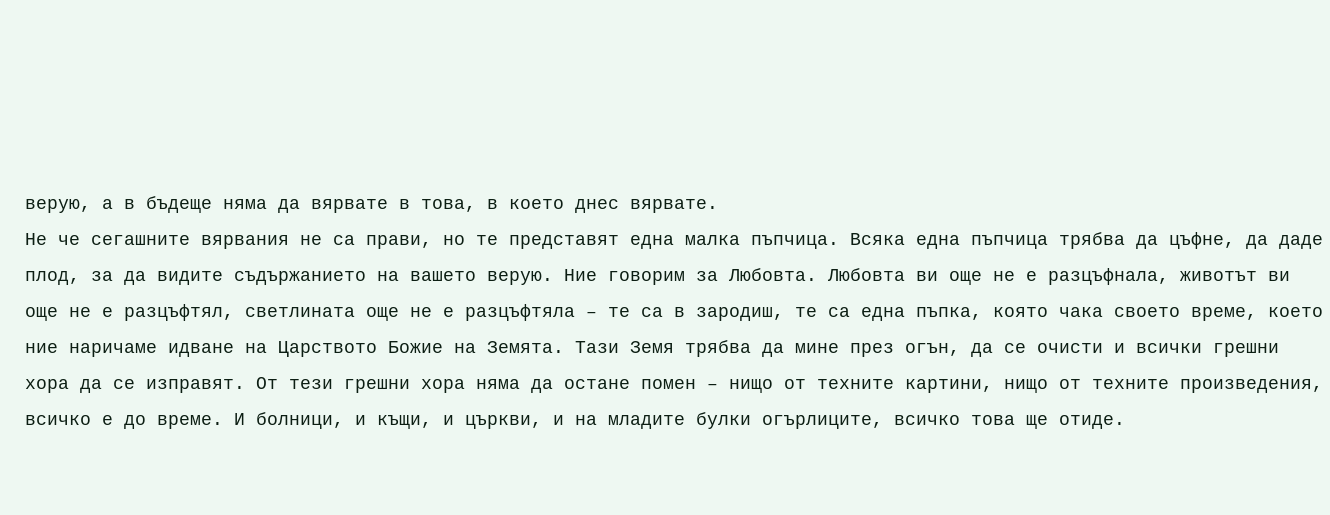верую, а в бъдеще няма да вярвате в това, в което днес вярвате.
Не че сегашните вярвания не са прави, но те представят една малка пъпчица. Всяка една пъпчица трябва да цъфне, да даде плод, за да видите съдържанието на вашето верую. Ние говорим за Любовта. Любовта ви още не е разцъфнала, животът ви още не е разцъфтял, светлината още не е разцъфтяла – те са в зародиш, те са една пъпка, която чака своето време, което ние наричаме идване на Царството Божие на Земята. Тази Земя трябва да мине през огън, да се очисти и всички грешни хора да се изправят. От тези грешни хора няма да остане помен – нищо от техните картини, нищо от техните произведения, всичко е до време. И болници, и къщи, и църкви, и на младите булки огърлиците, всичко това ще отиде.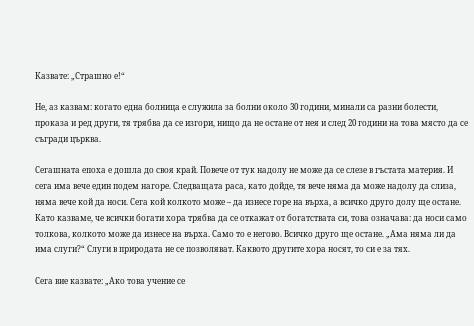Казвате: „Страшно е!“

Не, аз казвам: когато една болница е служила за болни около 30 години, минали са разни болести, проказа и ред други, тя трябва да се изгори, нищо да не остане от нея и след 20 години на това място да се съгради църква.

Сегашната епоха е дошла до своя край. Повече от тук надолу не може да се слезе в гъстата материя. И сега има вече един подем нагоре. Следващата раса, като дойде, тя вече няма да може надолу да слиза, няма вече кой да носи. Сега кой колкото може – да изнесе горе на върха, а всичко друго долу ще остане. Като казваме, че всички богати хора трябва да се откажат от богатствата си, това означава: да носи само толкова, колкото може да изнесе на върха. Само то е негово. Всичко друго ще остане. „Ама няма ли да има слуги?“ Слуги в природата не се позволяват. Каквото другите хора носят, то си е за тях.

Сега вие казвате: „Ако това учение се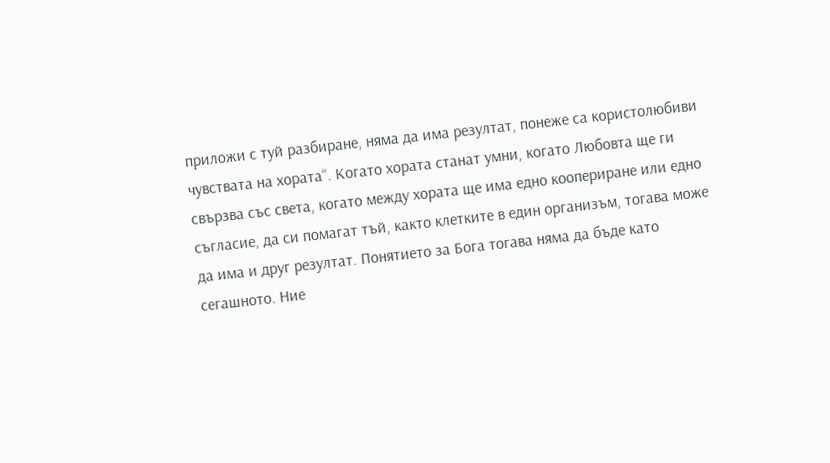приложи с туй разбиране, няма да има резултат, понеже са користолюбиви  чувствата на хората“. Когато хората станат умни, когато Любовта ще ги свързва със света, когато между хората ще има едно коопериране или едно съгласие, да си помагат тъй, както клетките в един организъм, тогава може да има и друг резултат. Понятието за Бога тогава няма да бъде като сегашното. Ние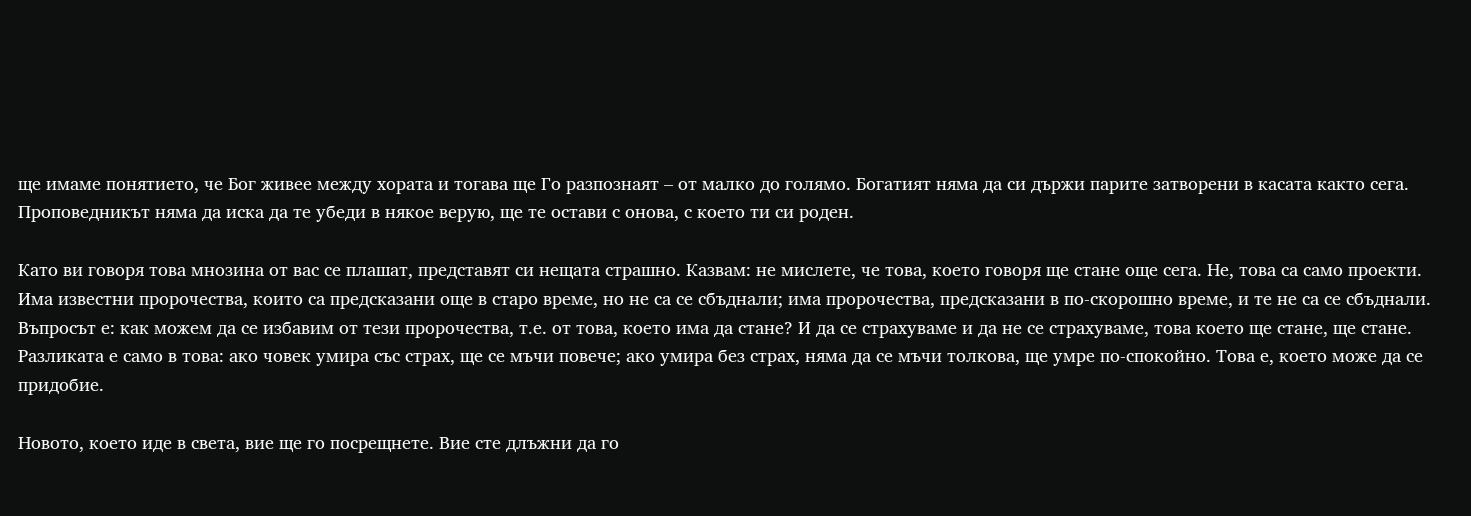ще имаме понятието, че Бог живее между хората и тогава ще Го разпознаят – от малко до голямо. Богатият няма да си държи парите затворени в касата както сега. Проповедникът няма да иска да те убеди в някое верую, ще те остави с онова, с което ти си роден.

Като ви говоря това мнозина от вас се плашат, представят си нещата страшно. Казвам: не мислете, че това, което говоря ще стане още сега. Не, това са само проекти. Има известни пророчества, които са предсказани още в старо време, но не са се сбъднали; има пророчества, предсказани в по-скорошно време, и те не са се сбъднали. Въпросът е: как можем да се избавим от тези пророчества, т.е. от това, което има да стане? И да се страхуваме и да не се страхуваме, това което ще стане, ще стане. Разликата е само в това: ако човек умира със страх, ще се мъчи повече; ако умира без страх, няма да се мъчи толкова, ще умре по-спокойно. Това е, което може да се придобие.

Новото, което иде в света, вие ще го посрещнете. Вие сте длъжни да го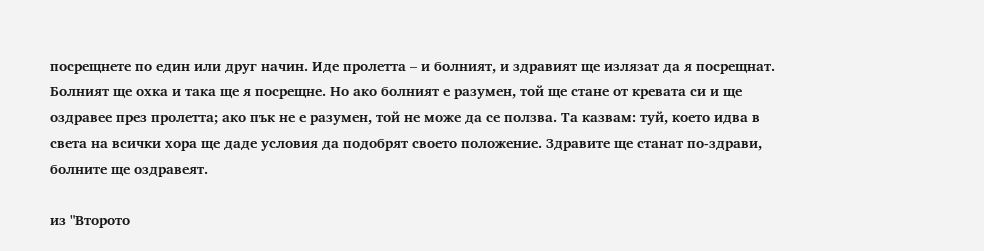посрещнете по един или друг начин. Иде пролетта – и болният, и здравият ще излязат да я посрещнат. Болният ще охка и така ще я посрещне. Но ако болният е разумен, той ще стане от кревата си и ще оздравее през пролетта; ако пък не е разумен, той не може да се ползва. Та казвам: туй, което идва в света на всички хора ще даде условия да подобрят своето положение. Здравите ще станат по-здрави, болните ще оздравеят.

из "Второто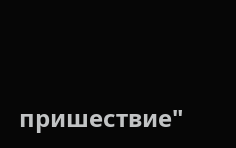пришествие"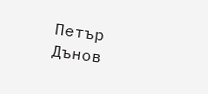Петър Дънов